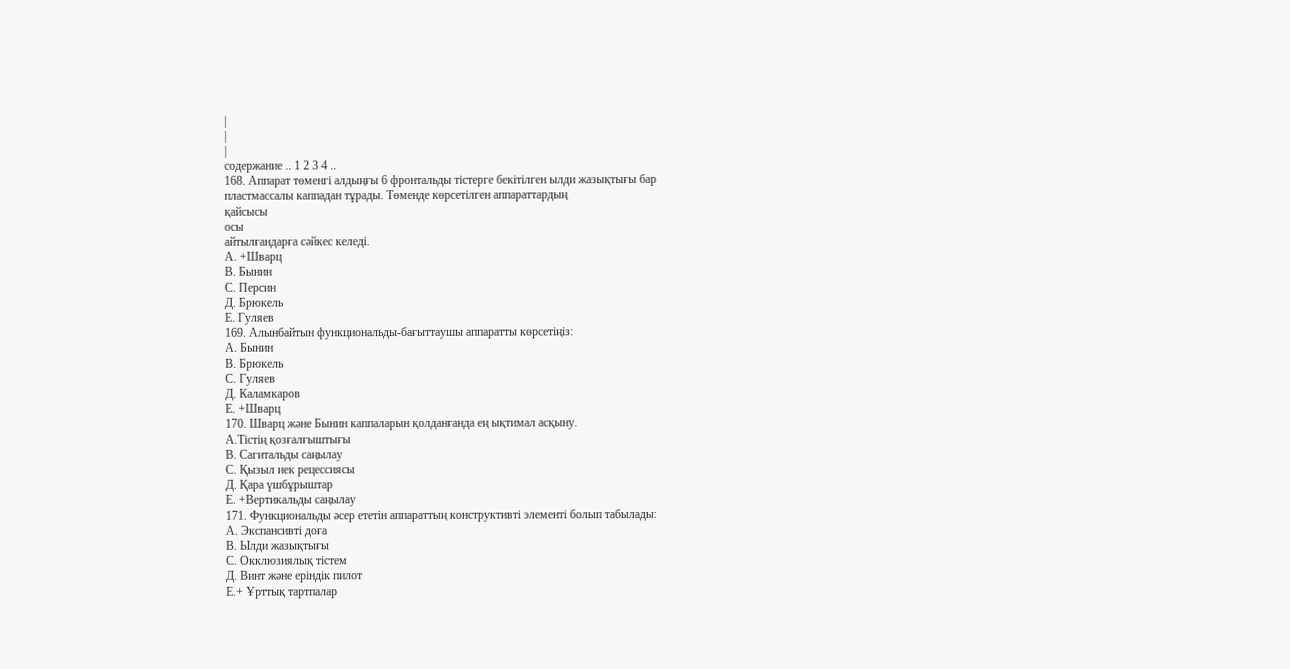|
|
|
содержание .. 1 2 3 4 ..
168. Аппарат төменгі алдыңғы 6 фронтальды тістерге бекітілген ылди жазықтығы бар
пластмассалы каппадан тұрады. Төменде көрсетілген аппараттардың
қайсысы
осы
айтылғандарға сәйкес келеді.
А. +Шварц
В. Бынин
С. Персин
Д. Брюкель
Е. Гуляев
169. Алынбайтын функциональды-бағыттаушы аппаратты көрсетіңіз:
А. Бынин
В. Брюкель
С. Гуляев
Д. Каламкаров
Е. +Шварц
170. Шварц және Бынин каппаларын қолданғанда ең ықтимал асқыну.
А.Тістің қозғалғыштығы
В. Сагитальды саңылау
С. Қызыл иек рецессиясы
Д. Қара үшбұрыштар
Е. +Вертикальды саңылау
171. Функциональды әсер ететін аппараттың конструктивті элементі болып табылады:
А. Экспансивті доға
В. Ылди жазықтығы
С. Окклюзиялық тістем
Д. Винт және еріндік пилот
Е.+ Ұрттық тартпалар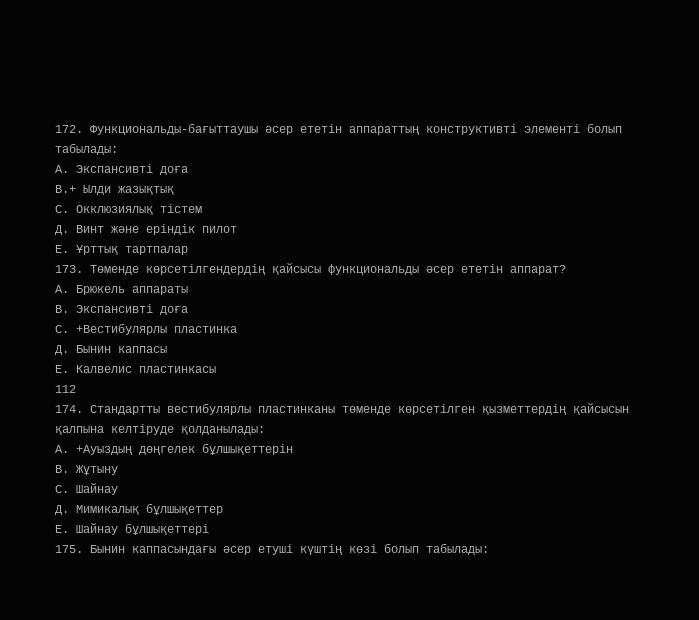172. Функциональды-бағыттаушы әсер ететін аппараттың конструктивті элементі болып
табылады:
А. Экспансивті доға
В.+ Ылди жазықтық
С. Окклюзиялық тістем
Д. Винт және еріндік пилот
Е. Ұрттық тартпалар
173. Төменде көрсетілгендердің қайсысы функциональды әсер ететін аппарат?
А. Брюкель аппараты
В. Экспансивті доға
С. +Вестибулярлы пластинка
Д. Бынин каппасы
Е. Калвелис пластинкасы
112
174. Стандартты вестибулярлы пластинканы төменде көрсетілген қызметтердің қайсысын
қалпына келтіруде қолданылады:
А. +Ауыздың дөңгелек бұлшықеттерін
В. Жұтыну
С. Шайнау
Д. Мимикалық бұлшықеттер
Е. Шайнау бұлшықеттері
175. Бынин каппасындағы әсер етуші күштің көзі болып табылады: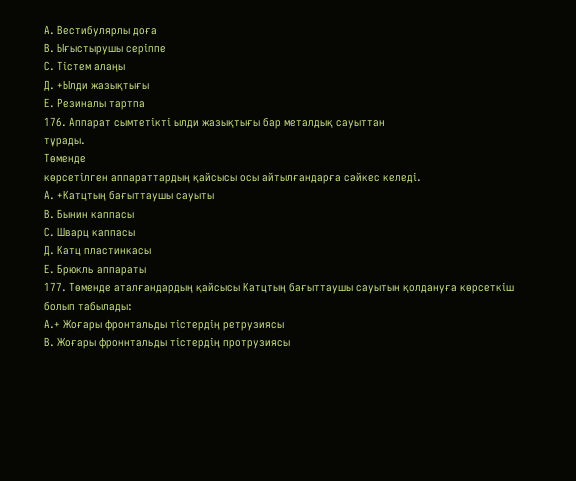А. Вестибулярлы доға
В. Ығыстырушы серіппе
С. Тістем алаңы
Д. +Ылди жазықтығы
Е. Резиналы тартпа
176. Аппарат сымтетікті ылди жазықтығы бар металдық сауыттан
тұрады.
Төменде
көрсетілген аппараттардың қайсысы осы айтылғандарға сәйкес келеді.
А. +Катцтың бағыттаушы сауыты
В. Бынин каппасы
С. Шварц каппасы
Д. Катц пластинкасы
Е. Брюкль аппараты
177. Төменде аталғандардың қайсысы Катцтың бағыттаушы сауытын қолдануға көрсеткіш
болып табылады:
А.+ Жоғары фронтальды тістердің ретрузиясы
В. Жоғары фроннтальды тістердің протрузиясы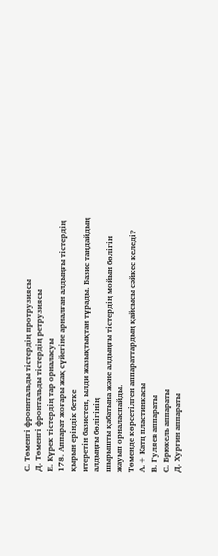С. Төменгі фроннтальды тістердің протрузиясы
Д. Төменгі фронтальды тістердің ретрузиясы
Е. Күрек тістердің тар орналасуы
178. Аппарат жоғары жақ сүйегіне арналған алдыңғы тістердің қырын еріндік бетке
итеретін базистен, ылди жазықтықтан тұрады. Базис таңдайдың алдыңғы бөлігінің
шырышты қабатына және алдыңғы тістердің мойын бөлігін жауып орналаспайды.
Төменде көрсетілген аппараттардың қайсысы сәйкес келеді?
А.+ Катц пластинкасы
В. Гуляев аппараты
С. Брюкель аппараты
Д. Хургин аппараты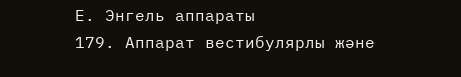Е. Энгель аппараты
179. Аппарат вестибулярлы және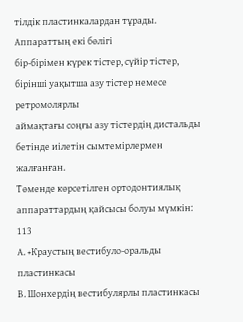тілдік пластинкалардан тұрады. Аппараттың екі бөлігі
бір-бірімен күрек тістер, сүйір тістер, бірінші уақытша азу тістер немесе ретромолярлы
аймақтағы соңғы азу тістердің дистальды бетінде иілетін сымтемірлермен жалғанған.
Төменде көрсетілген ортодонтиялық аппараттардың қайсысы болуы мүмкін:
113
А. +Краустың вестибуло-оральды пластинкасы
В. Шонхердің вестибулярлы пластинкасы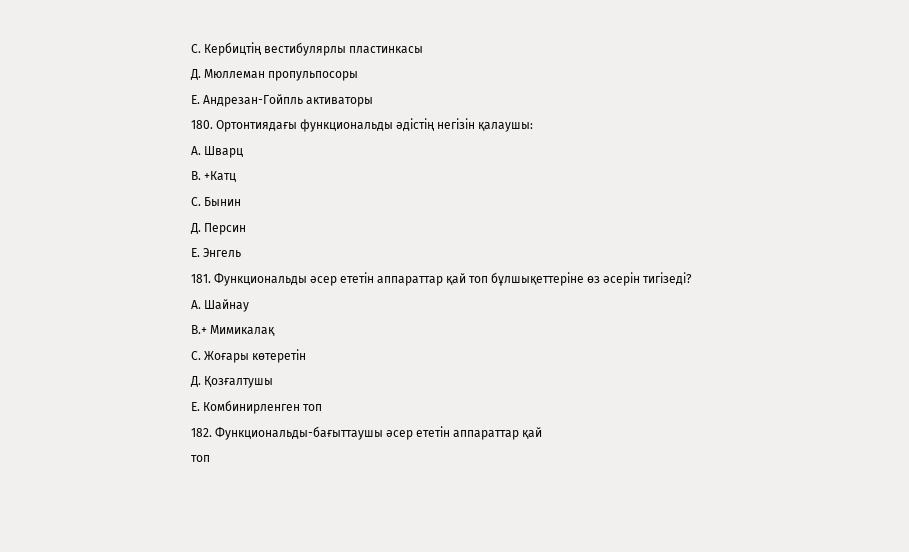С. Кербицтің вестибулярлы пластинкасы
Д. Мюллеман пропульпосоры
Е. Андрезан-Гойпль активаторы
180. Ортонтиядағы функциональды әдістің негізін қалаушы:
А. Шварц
В. +Катц
С. Бынин
Д. Персин
Е. Энгель
181. Функциональды әсер ететін аппараттар қай топ бұлшықеттеріне өз әсерін тигізеді?
А. Шайнау
В.+ Мимикалақ
С. Жоғары көтеретін
Д. Қозғалтушы
Е. Комбинирленген топ
182. Функциональды-бағыттаушы әсер ететін аппараттар қай
топ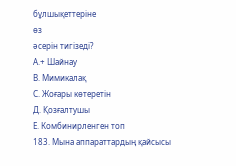бұлшықеттеріне
өз
әсерін тигізеді?
А.+ Шайнау
В. Мимикалақ
С. Жоғары көтеретін
Д. Қозғалтушы
Е. Комбинирленген топ
183. Мына аппараттардың қайсысы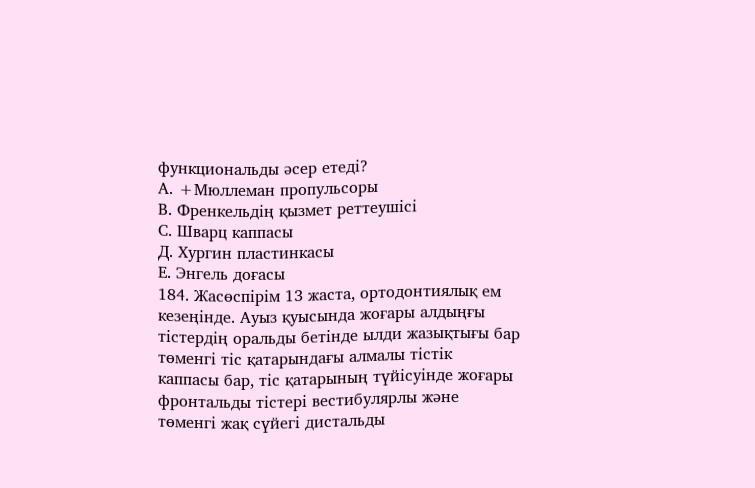функциональды әсер етеді?
А. +Мюллеман пропульсоры
В. Френкельдің қызмет реттеушісі
С. Шварц каппасы
Д. Хургин пластинкасы
Е. Энгель доғасы
184. Жасөспірім 13 жаста, ортодонтиялық ем кезеңінде. Ауыз қуысында жоғары алдыңғы
тістердің оральды бетінде ылди жазықтығы бар төменгі тіс қатарындағы алмалы тістік
каппасы бар, тіс қатарының түйісуінде жоғары фронтальды тістері вестибулярлы және
төменгі жақ сүйегі дистальды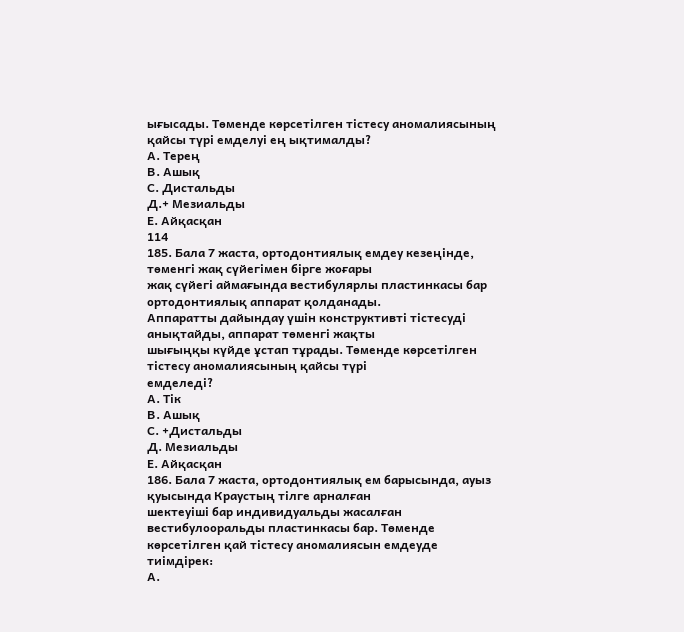ығысады. Төменде көрсетілген тістесу аномалиясының
қайсы түрі емделуі ең ықтималды?
А. Терең
В. Ашық
С. Дистальды
Д.+ Мезиальды
Е. Айқасқан
114
185. Бала 7 жаста, ортодонтиялық емдеу кезеңінде, төменгі жақ сүйегімен бірге жоғары
жақ сүйегі аймағында вестибулярлы пластинкасы бар ортодонтиялық аппарат қолданады.
Аппаратты дайындау үшін конструктивті тістесуді анықтайды, аппарат төменгі жақты
шығыңқы күйде ұстап тұрады. Төменде көрсетілген тістесу аномалиясының қайсы түрі
емделеді?
А. Тік
В. Ашық
С. +Дистальды
Д. Мезиальды
Е. Айқасқан
186. Бала 7 жаста, ортодонтиялық ем барысында, ауыз қуысында Краустың тілге арналған
шектеуіші бар индивидуальды жасалған вестибулооральды пластинкасы бар. Төменде
көрсетілген қай тістесу аномалиясын емдеуде тиімдірек:
А.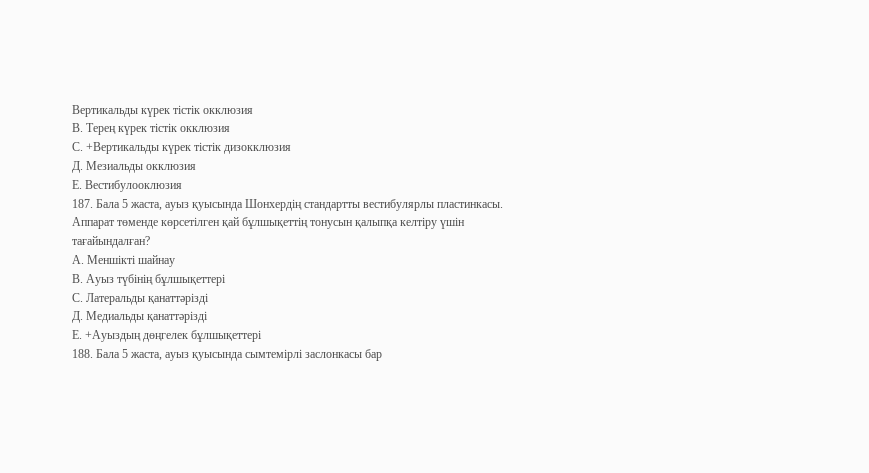Вертикальды күрек тістік окклюзия
В. Терең күрек тістік окклюзия
С. +Вертикальды күрек тістік дизокклюзия
Д. Мезиальды окклюзия
Е. Вестибулооклюзия
187. Бала 5 жаста, ауыз қуысында Шонхердің стандартты вестибулярлы пластинкасы.
Аппарат төменде көрсетілген қай бұлшықеттің тонусын қалыпқа келтіру үшін
тағайындалған?
А. Меншікті шайнау
В. Ауыз түбінің бұлшықеттері
С. Латеральды қанаттәрізді
Д. Медиальды қанаттәрізді
Е. +Ауыздың дөңгелек бұлшықеттері
188. Бала 5 жаста, ауыз қуысында сымтемірлі заслонкасы бар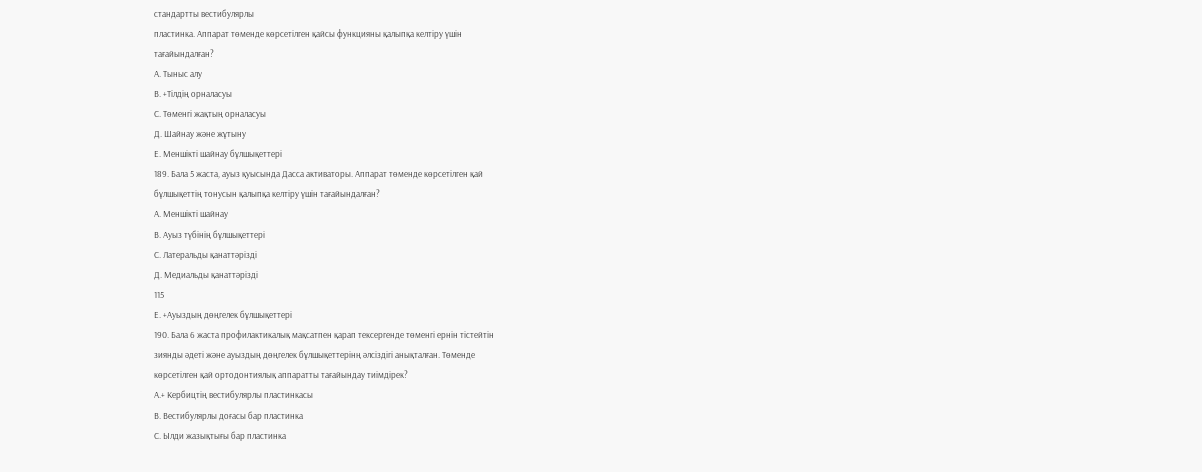стандартты вестибулярлы
пластинка. Аппарат төменде көрсетілген қайсы функцияны қалыпқа келтіру үшін
тағайындалған?
А. Тыныс алу
В. +Тілдің орналасуы
С. Төменгі жақтың орналасуы
Д. Шайнау және жұтыну
Е. Меншікті шайнау бұлшықеттері
189. Бала 5 жаста, ауыз қуысында Дасса активаторы. Аппарат төменде көрсетілген қай
бұлшықеттің тонусын қалыпқа келтіру үшін тағайындалған?
А. Меншікті шайнау
В. Ауыз түбінің бұлшықеттері
С. Латеральды қанаттәрізді
Д. Медиальды қанаттәрізді
115
Е. +Ауыздың дөңгелек бұлшықеттері
190. Бала 6 жаста профилактикалық мақсатпен қарап тексергенде төменгі ернін тістейтін
зиянды әдеті және ауыздың дөңгелек бұлшықеттерінң әлсіздігі анықталған. Төменде
көрсетілген қай ортодонтиялық аппаратты тағайындау тиімдірек?
А.+ Кербицтің вестибулярлы пластинкасы
В. Вестибулярлы доғасы бар пластинка
С. Ылди жазықтығы бар пластинка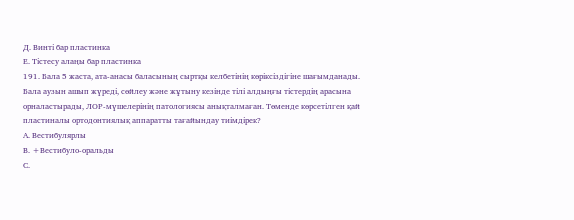Д. Винті бар пластинка
Е. Тістесу алаңы бар пластинка
191. Бала 5 жаста, ата-анасы баласының сыртқы келбетінің көріксіздігіне шағымданады.
Бала аузын ашып жүреді, сөйлеу және жұтыну кезінде тілі алдыңғы тістердің арасына
орналастырады, ЛОР-мүшелерінің патологиясы анықталмаған. Төменде көрсетілген қай
пластиналы ортодонтиялық аппаратты тағайындау тиімдірек?
А. Вестибулярлы
В. +Вестибуло-оральды
С.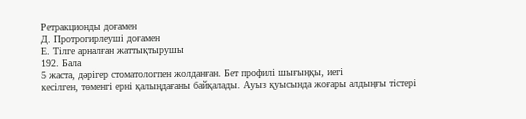Ретракционды доғамен
Д. Протрогирлеуші доғамен
Е. Тілге арналған жаттықтырушы
192. Бала
5 жаста, дәрігер стоматологпен жолданған. Бет профилі шығыңқы, иегі
кесілген, төменгі ерні қалыңдағаны байқалады. Ауыз қуысында жоғары алдыңғы тістері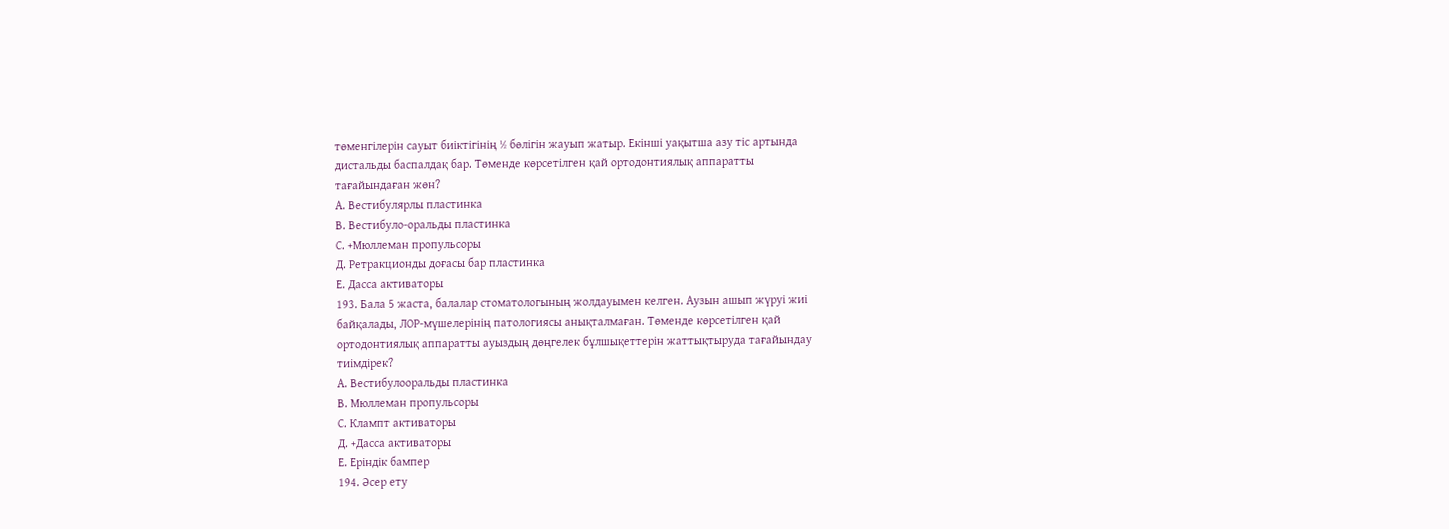төменгілерін сауыт биіктігінің ½ бөлігін жауып жатыр. Екінші уақытша азу тіс артында
дистальды баспалдақ бар. Төменде көрсетілген қай ортодонтиялық аппаратты
тағайындаған жөн?
А. Вестибулярлы пластинка
В. Вестибуло-оральды пластинка
С. +Мюллеман пропульсоры
Д. Ретракционды доғасы бар пластинка
Е. Дасса активаторы
193. Бала 5 жаста, балалар стоматологының жолдауымен келген. Аузын ашып жүруі жиі
байқалады, ЛОР-мүшелерінің патологиясы анықталмаған. Төменде көрсетілген қай
ортодонтиялық аппаратты ауыздың дөңгелек бұлшықеттерін жаттықтыруда тағайындау
тиімдірек?
А. Вестибулооральды пластинка
В. Мюллеман пропульсоры
С. Клампт активаторы
Д. +Дасса активаторы
Е. Еріндік бампер
194. Әсер ету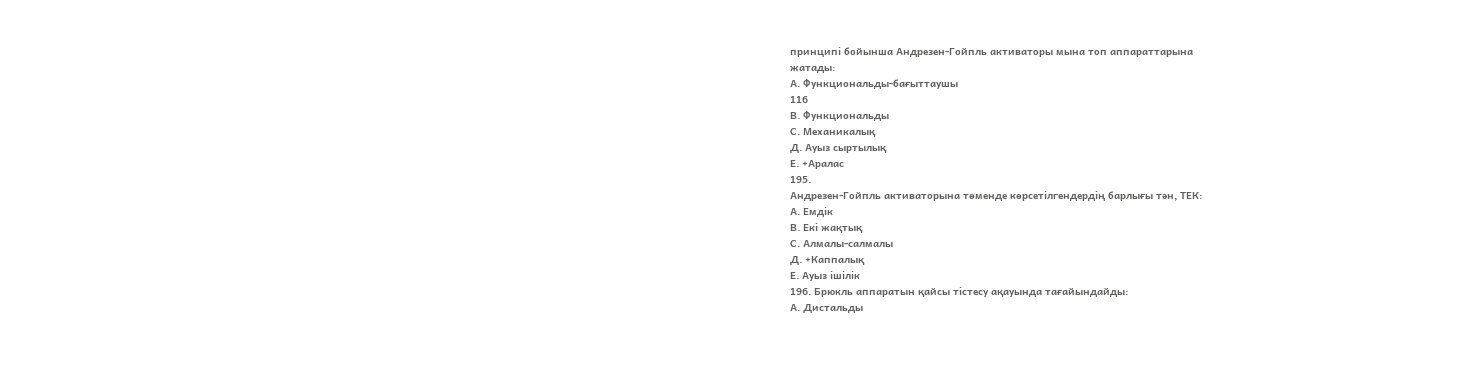принципі бойынша Андрезен-Гойпль активаторы мына топ аппараттарына
жатады:
А. Функциональды-бағыттаушы
116
В. Функциональды
С. Механикалық
Д. Ауыз сыртылық
Е. +Аралас
195.
Андрезен-Гойпль активаторына төменде көрсетілгендердің барлығы тән, ТЕК:
А. Емдік
В. Екі жақтық
С. Алмалы-салмалы
Д. +Каппалық
Е. Ауыз ішілік
196. Брюкль аппаратын қайсы тістесу ақауында тағайындайды:
А. Дистальды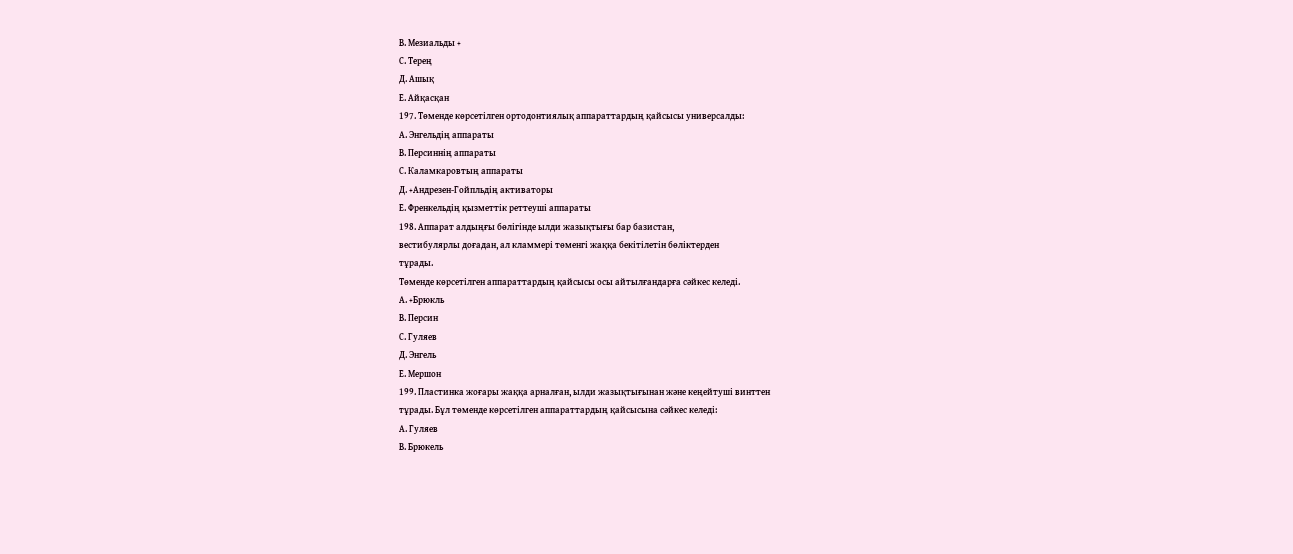В. Мезиальды +
С. Терең
Д. Ашық
Е. Айқасқан
197. Төменде көрсетілген ортодонтиялық аппараттардың қайсысы универсалды:
А. Энгельдің аппараты
В. Персиннің аппараты
С. Каламкаровтың аппараты
Д. +Андрезен-Гойпльдің активаторы
Е. Френкельдің қызметтік реттеуші аппараты
198. Аппарат алдыңғы бөлігінде ылди жазықтығы бар базистан,
вестибулярлы доғадан, ал кламмері төменгі жаққа бекітілетін бөліктерден
тұрады.
Төменде көрсетілген аппараттардың қайсысы осы айтылғандарға сәйкес келеді.
А. +Брюкль
В. Персин
С. Гуляев
Д. Энгель
Е. Мершон
199. Пластинка жоғары жаққа арналған, ылди жазықтығынан және кеңейтуші винттен
тұрады. Бұл төменде көрсетілген аппараттардың қайсысына сәйкес келеді:
А. Гуляев
В. Брюкель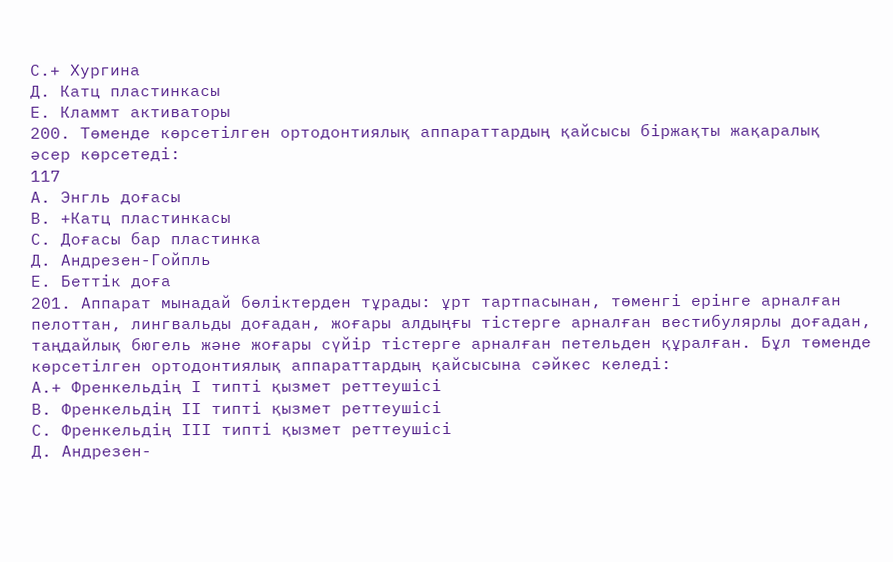С.+ Хургина
Д. Катц пластинкасы
Е. Кламмт активаторы
200. Төменде көрсетілген ортодонтиялық аппараттардың қайсысы біржақты жақаралық
әсер көрсетеді:
117
А. Энгль доғасы
В. +Катц пластинкасы
С. Доғасы бар пластинка
Д. Андрезен-Гойпль
Е. Беттік доға
201. Аппарат мынадай бөліктерден тұрады: ұрт тартпасынан, төменгі ерінге арналған
пелоттан, лингвальды доғадан, жоғары алдыңғы тістерге арналған вестибулярлы доғадан,
таңдайлық бюгель және жоғары сүйір тістерге арналған петельден құралған. Бұл төменде
көрсетілген ортодонтиялық аппараттардың қайсысына сәйкес келеді:
А.+ Френкельдің І типті қызмет реттеушісі
В. Френкельдің ІІ типті қызмет реттеушісі
С. Френкельдің ІІІ типті қызмет реттеушісі
Д. Андрезен-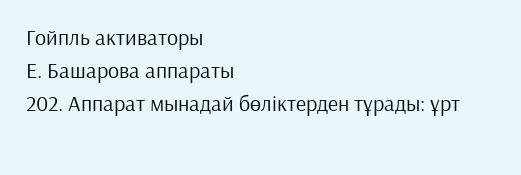Гойпль активаторы
Е. Башарова аппараты
202. Аппарат мынадай бөліктерден тұрады: ұрт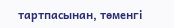тартпасынан, төменгі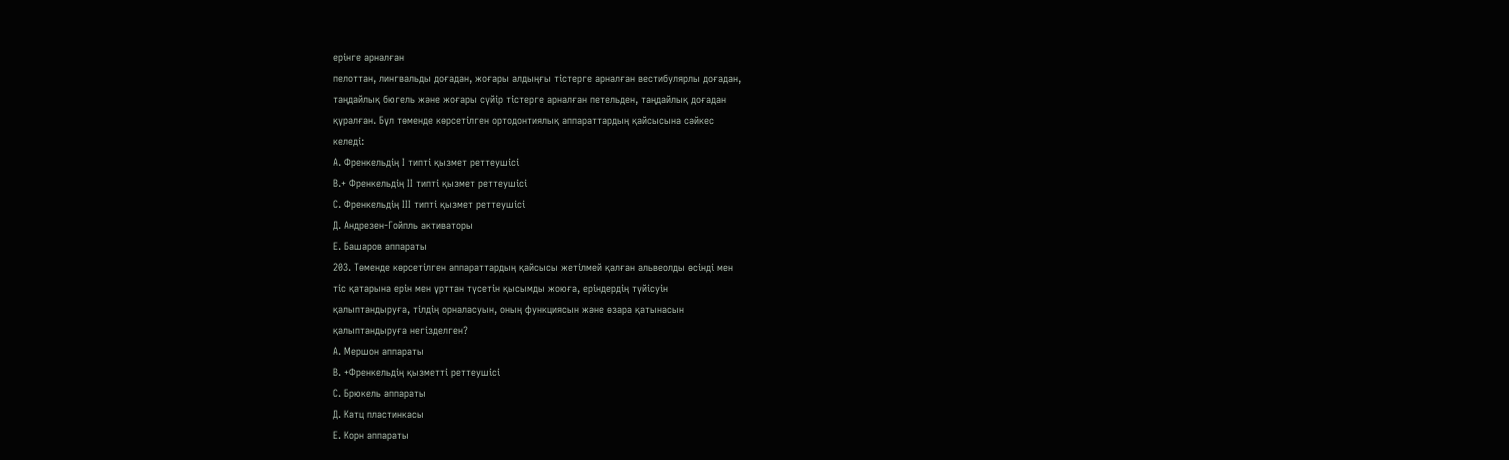ерінге арналған
пелоттан, лингвальды доғадан, жоғары алдыңғы тістерге арналған вестибулярлы доғадан,
таңдайлық бюгель және жоғары сүйір тістерге арналған петельден, таңдайлық доғадан
құралған. Бұл төменде көрсетілген ортодонтиялық аппараттардың қайсысына сәйкес
келеді:
А. Френкельдің І типті қызмет реттеушісі
В.+ Френкельдің ІІ типті қызмет реттеушісі
С. Френкельдің ІІІ типті қызмет реттеушісі
Д. Андрезен-Гойпль активаторы
Е. Башаров аппараты
203. Төменде көрсетілген аппараттардың қайсысы жетілмей қалған альвеолды өсінді мен
тіс қатарына ерін мен ұрттан түсетін қысымды жоюға, еріндердің түйісуін
қалыптандыруға, тілдің орналасуын, оның функциясын және өзара қатынасын
қалыптандыруға негізделген?
А. Мершон аппараты
В. +Френкельдің қызметті реттеушісі
С. Брюкель аппараты
Д. Катц пластинкасы
Е. Корн аппараты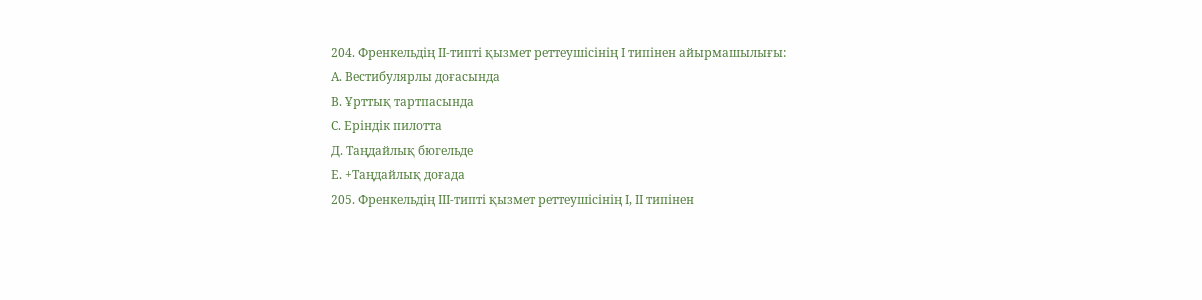204. Френкельдің ІІ-типті қызмет реттеушісінің І типінен айырмашылығы:
А. Вестибулярлы доғасында
В. Ұрттық тартпасында
С. Еріндік пилотта
Д. Таңдайлық бюгельде
Е. +Таңдайлық доғада
205. Френкельдің ІІІ-типті қызмет реттеушісінің І, ІІ типінен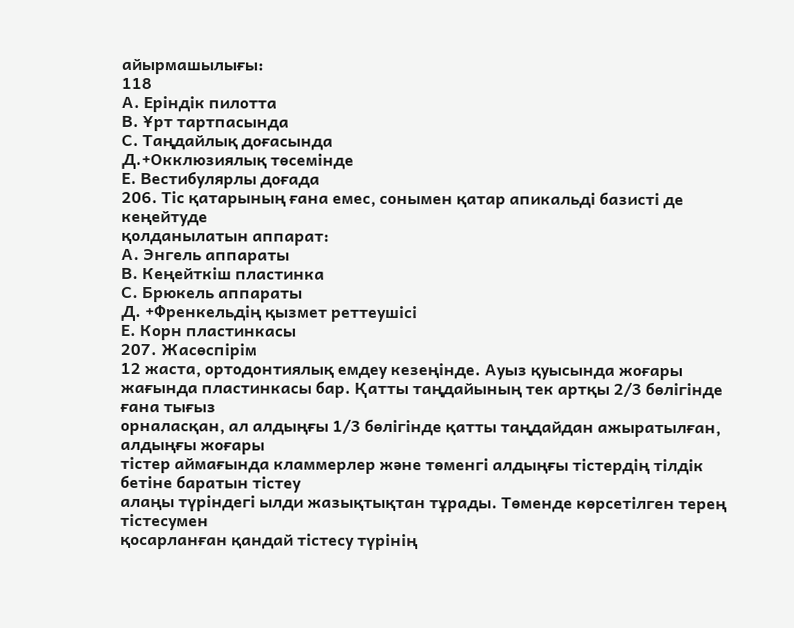айырмашылығы:
118
А. Еріндік пилотта
В. Ұрт тартпасында
С. Таңдайлық доғасында
Д.+Окклюзиялық төсемінде
Е. Вестибулярлы доғада
206. Тіс қатарының ғана емес, сонымен қатар апикальді базисті де кеңейтуде
қолданылатын аппарат:
А. Энгель аппараты
В. Кеңейткіш пластинка
С. Брюкель аппараты
Д. +Френкельдің қызмет реттеушісі
Е. Корн пластинкасы
207. Жасөспірім
12 жаста, ортодонтиялық емдеу кезеңінде. Ауыз қуысында жоғары
жағында пластинкасы бар. Қатты таңдайының тек артқы 2/3 бөлігінде ғана тығыз
орналасқан, ал алдыңғы 1/3 бөлігінде қатты таңдайдан ажыратылған, алдыңғы жоғары
тістер аймағында кламмерлер және төменгі алдыңғы тістердің тілдік бетіне баратын тістеу
алаңы түріндегі ылди жазықтықтан тұрады. Төменде көрсетілген терең тістесумен
қосарланған қандай тістесу түрінің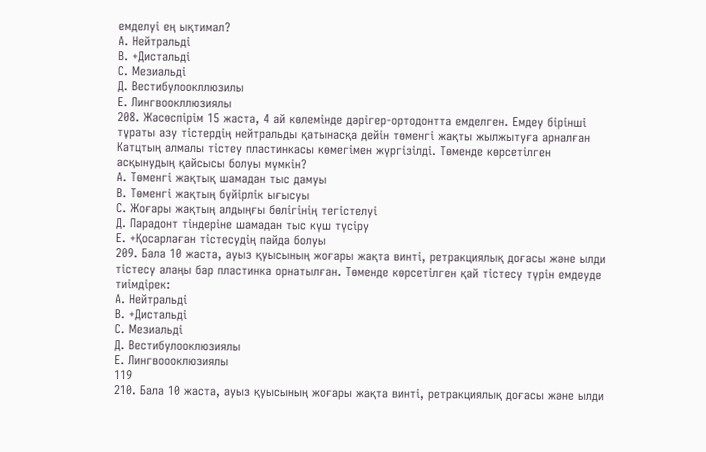емделуі ең ықтимал?
А. Нейтральді
В. +Дистальді
С. Мезиальді
Д. Вестибулоокллюзилы
Е. Лингвоокллюзиялы
208. Жасөспірім 15 жаста, 4 ай көлемінде дәрігер-ортодонтта емделген. Емдеу бірінші
тұраты азу тістердің нейтральды қатынасқа дейін төменгі жақты жылжытуға арналған
Катцтың алмалы тістеу пластинкасы көмегімен жүргізілді. Төменде көрсетілген
асқынудың қайсысы болуы мүмкін?
А. Төменгі жақтық шамадан тыс дамуы
В. Төменгі жақтың бүйірлік ығысуы
С. Жоғары жақтың алдыңғы бөлігінің тегістелуі
Д. Парадонт тіндеріне шамадан тыс күш түсіру
Е. +Қосарлаған тістесудің пайда болуы
209. Бала 10 жаста, ауыз қуысының жоғары жақта винті, ретракциялық доғасы және ылди
тістесу алаңы бар пластинка орнатылған. Төменде көрсетілген қай тістесу түрін емдеуде
тиімдірек:
А. Нейтральді
В. +Дистальді
С. Мезиальді
Д. Вестибулооклюзиялы
Е. Лингвоооклюзиялы
119
210. Бала 10 жаста, ауыз қуысының жоғары жақта винті, ретракциялық доғасы және ылди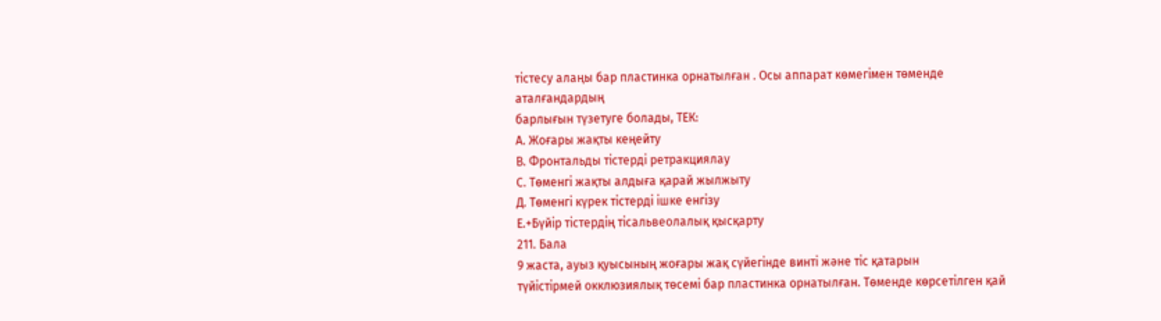тістесу алаңы бар пластинка орнатылған . Осы аппарат көмегімен төменде аталғандардың
барлығын түзетуге болады, ТЕК:
А. Жоғары жақты кеңейту
В. Фронтальды тістерді ретракциялау
С. Төменгі жақты алдыға қарай жылжыту
Д. Төменгі күрек тістерді ішке енгізу
Е.+Бүйір тістердің тісальвеолалық қысқарту
211. Бала
9 жаста, ауыз қуысының жоғары жақ сүйегінде винті және тіс қатарын
түйістірмей окклюзиялық төсемі бар пластинка орнатылған. Төменде көрсетілген қай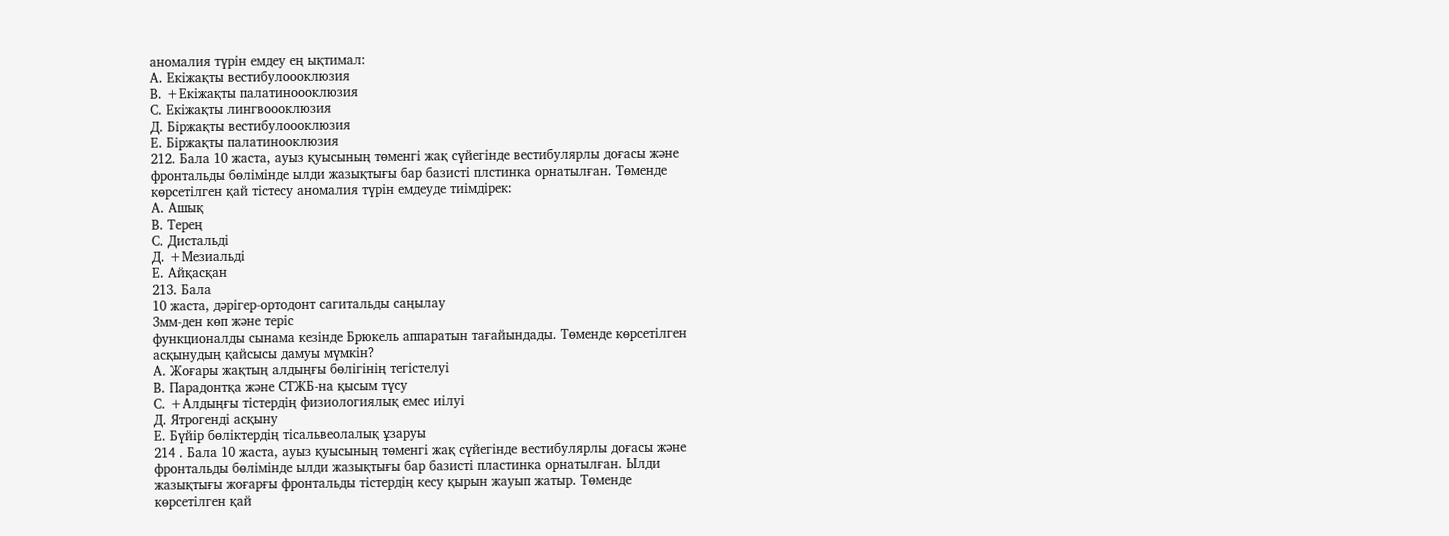аномалия түрін емдеу ең ықтимал:
А. Екіжақты вестибулоооклюзия
В. +Екіжақты палатиноооклюзия
С. Екіжақты лингвоооклюзия
Д. Біржақты вестибулоооклюзия
Е. Біржақты палатинооклюзия
212. Бала 10 жаста, ауыз қуысының төменгі жақ сүйегінде вестибулярлы доғасы және
фронтальды бөлімінде ылди жазықтығы бар базисті плстинка орнатылған. Төменде
көрсетілген қай тістесу аномалия түрін емдеуде тиімдірек:
А. Ашық
В. Терең
С. Дистальді
Д. +Мезиальді
Е. Айқасқан
213. Бала
10 жаста, дәрігер-ортодонт сагитальды саңылау
3мм-ден көп және теріс
функционалды сынама кезінде Брюкель аппаратын тағайындады. Төменде көрсетілген
асқынудың қайсысы дамуы мүмкін?
А. Жоғары жақтың алдыңғы бөлігінің тегістелуі
В. Парадонтқа және СТЖБ-на қысым түсу
С. +Алдыңғы тістердің физиологиялық емес иілуі
Д. Ятрогенді асқыну
Е. Бүйір бөліктердің тісальвеолалық ұзаруы
214 . Бала 10 жаста, ауыз қуысының төменгі жақ сүйегінде вестибулярлы доғасы және
фронтальды бөлімінде ылди жазықтығы бар базисті пластинка орнатылған. Ылди
жазықтығы жоғарғы фронтальды тістердің кесу қырын жауып жатыр. Төменде
көрсетілген қай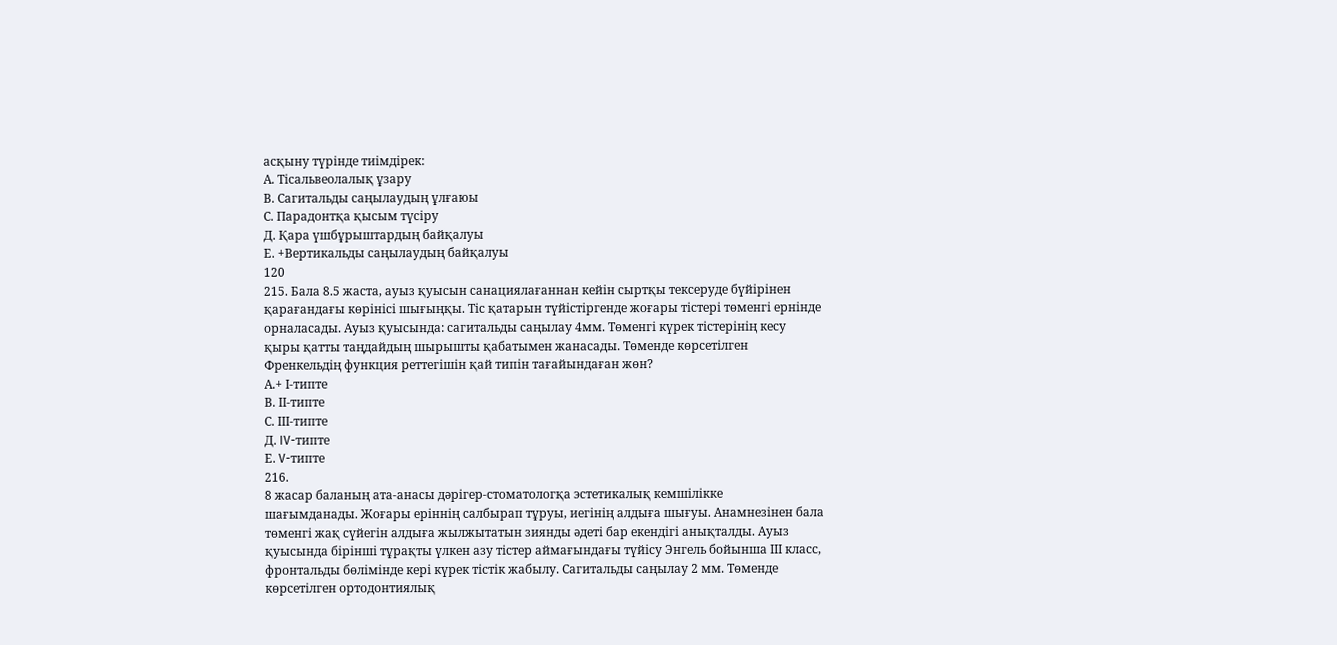асқыну түрінде тиімдірек:
А. Тісальвеолалық ұзару
В. Сагитальды саңылаудың ұлғаюы
С. Парадонтқа қысым түсіру
Д. Қара үшбұрыштардың байқалуы
Е. +Вертикальды саңылаудың байқалуы
120
215. Бала 8.5 жаста, ауыз қуысын санациялағаннан кейін сыртқы тексеруде бүйірінен
қарағандағы көрінісі шығыңқы. Тіс қатарын түйістіргенде жоғары тістері төменгі ернінде
орналасады. Ауыз қуысында: сагитальды саңылау 4мм. Төменгі күрек тістерінің кесу
қыры қатты таңдайдың шырышты қабатымен жанасады. Төменде көрсетілген
Френкельдің функция реттегішін қай типін тағайындаған жөн?
А.+ І-типте
В. ІІ-типте
С. ІІІ-типте
Д. IV-типте
Е. V-типте
216.
8 жасар баланың ата-анасы дәрігер-стоматологқа эстетикалық кемшілікке
шағымданады. Жоғары еріннің салбырап тұруы, иегінің алдыға шығуы. Анамнезінен бала
төменгі жақ сүйегін алдыға жылжытатын зиянды әдеті бар екендігі анықталды. Ауыз
қуысында бірінші тұрақты үлкен азу тістер аймағындағы түйісу Энгель бойынша ІІІ класс,
фронтальды бөлімінде кері күрек тістік жабылу. Сагитальды саңылау 2 мм. Төменде
көрсетілген ортодонтиялық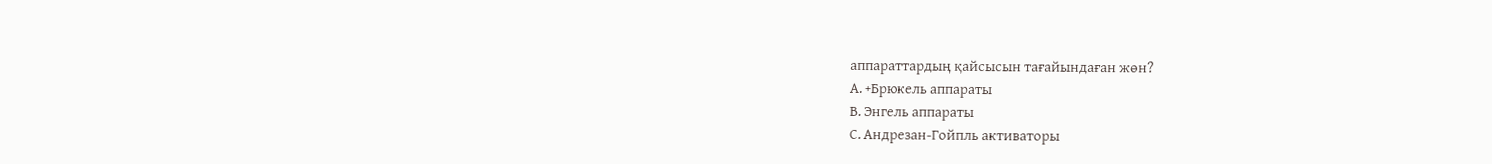аппараттардың қайсысын тағайындаған жөн?
А. +Брюкель аппараты
В. Энгель аппараты
С. Андрезан-Гойпль активаторы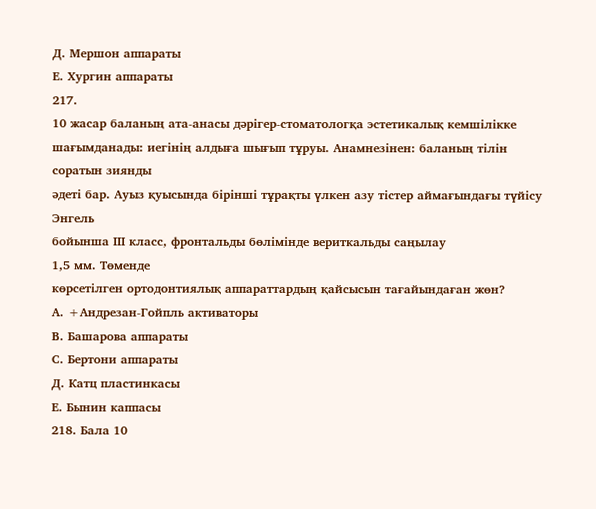Д. Мершон аппараты
Е. Хургин аппараты
217.
10 жасар баланың ата-анасы дәрігер-стоматологқа эстетикалық кемшілікке
шағымданады: иегінің алдыға шығып тұруы. Анамнезінен: баланың тілін соратын зиянды
әдеті бар. Ауыз қуысында бірінші тұрақты үлкен азу тістер аймағындағы түйісу Энгель
бойынша ІІІ класс, фронтальды бөлімінде вериткальды саңылау
1,5 мм. Төменде
көрсетілген ортодонтиялық аппараттардың қайсысын тағайындаған жөн?
А. +Андрезан-Гойпль активаторы
В. Башарова аппараты
С. Бертони аппараты
Д. Катц пластинкасы
Е. Бынин каппасы
218. Бала 10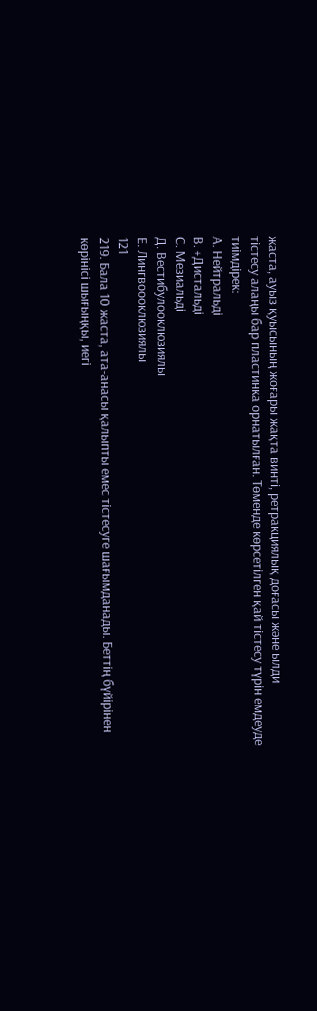жаста, ауыз қуысының жоғары жақта винті, ретракциялық доғасы және ылди
тістесу алаңы бар пластинка орнатылған. Төменде көрсетілген қай тістесу түрін емдеуде
тиімдірек:
А. Нейтральді
В. +Дистальді
С. Мезиальді
Д. Вестибулооклюзиялы
Е. Лингвоооклюзиялы
121
219. Бала 10 жаста, ата-анасы қалыпты емес тістесуге шағымданады. Беттің бүйірінен
көрінісі шығыңқы, иегі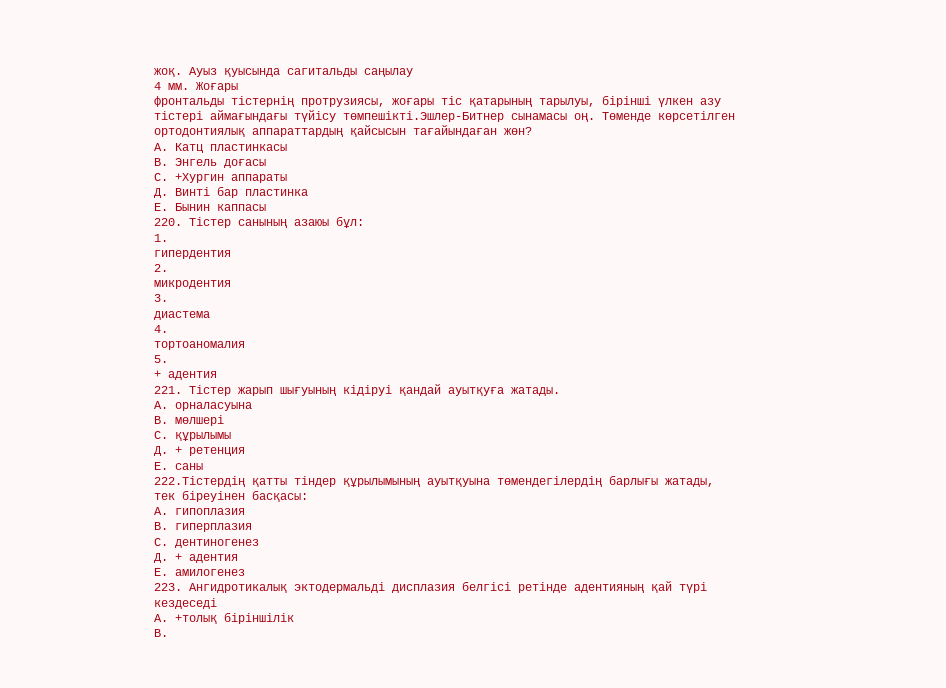жоқ. Ауыз қуысында сагитальды саңылау
4 мм. Жоғары
фронтальды тістернің протрузиясы, жоғары тіс қатарының тарылуы, бірінші үлкен азу
тістері аймағындағы түйісу төмпешікті.Эшлер-Битнер сынамасы оң. Төменде көрсетілген
ортодонтиялық аппараттардың қайсысын тағайындаған жөн?
А. Катц пластинкасы
В. Энгель доғасы
С. +Хургин аппараты
Д. Винті бар пластинка
Е. Бынин каппасы
220. Тістер санының азаюы бұл:
1.
гипердентия
2.
микродентия
3.
диастема
4.
тортоаномалия
5.
+ адентия
221. Тістер жарып шығуының кідіруі қандай ауытқуға жатады.
А. орналасуына
В. мөлшері
С. құрылымы
Д. + ретенция
Е. саны
222.Тістердің қатты тіндер құрылымының ауытқуына төмендегілердің барлығы жатады,
тек біреуінен басқасы:
А. гипоплазия
В. гиперплазия
С. дентиногенез
Д. + адентия
Е. амилогенез
223. Ангидротикалық эктодермальді дисплазия белгісі ретінде адентияның қай түрі
кездеседі
А. +толық біріншілік
В.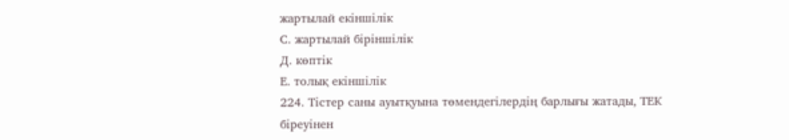жартылай екіншілік
С. жартылай біріншілік
Д. көптік
Е. толық екіншілік
224. Тістер саны ауытқуына төмендегілердің барлығы жатады, ТЕК біреуінен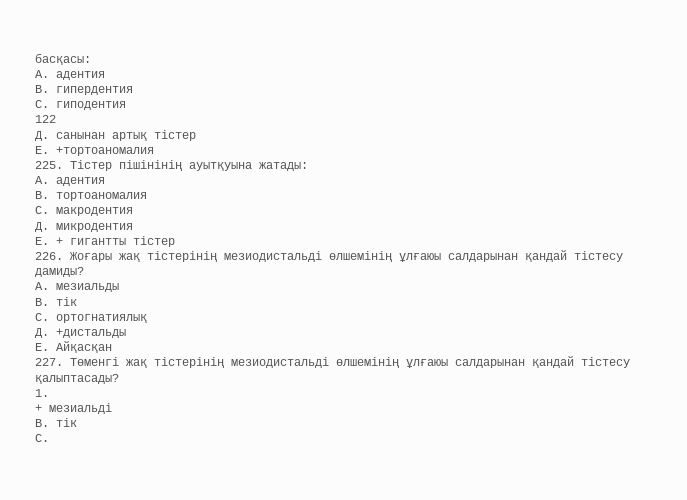басқасы:
А. адентия
В. гипердентия
С. гиподентия
122
Д. санынан артық тістер
Е. +тортоаномалия
225. Тістер пішінінің ауытқуына жатады:
А. адентия
В. тортоаномалия
С. макродентия
Д. микродентия
Е. + гигантты тістер
226. Жоғары жақ тістерінің мезиодистальді өлшемінің ұлғаюы салдарынан қандай тістесу
дамиды?
А. мезиальды
В. тік
С. ортогнатиялық
Д. +дистальды
Е. Айқасқан
227. Төменгі жақ тістерінің мезиодистальді өлшемінің ұлғаюы салдарынан қандай тістесу
қалыптасады?
1.
+ мезиальді
В. тік
С.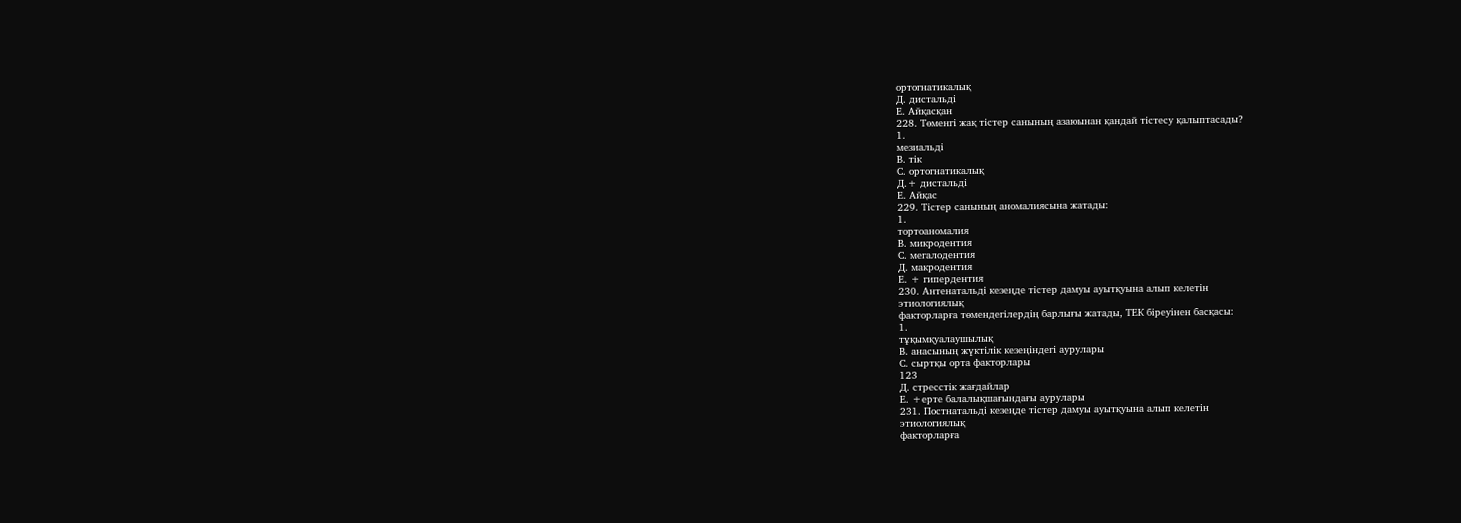ортогнатикалық
Д. дистальді
Е. Айқасқан
228. Төменгі жақ тістер санының азаюынан қандай тістесу қалыптасады?
1.
мезиальді
В. тік
С. ортогнатикалық
Д.+ дистальді
Е. Айқас
229. Тістер санының аномалиясына жатады:
1.
тортоаномалия
В. микродентия
С. мегалодентия
Д. макродентия
Е. + гипердентия
230. Антенатальді кезеңде тістер дамуы ауытқуына алып келетін
этиологиялық
факторларға төмендегілердің барлығы жатады, ТЕК біреуінен басқасы:
1.
тұқымқуалаушылық
В. анасының жүктілік кезеңіндегі аурулары
С. сыртқы орта факторлары
123
Д. стресстік жағдайлар
Е. +ерте балалықшағындағы аурулары
231. Постнатальді кезеңде тістер дамуы ауытқуына алып келетін
этиологиялық
факторларға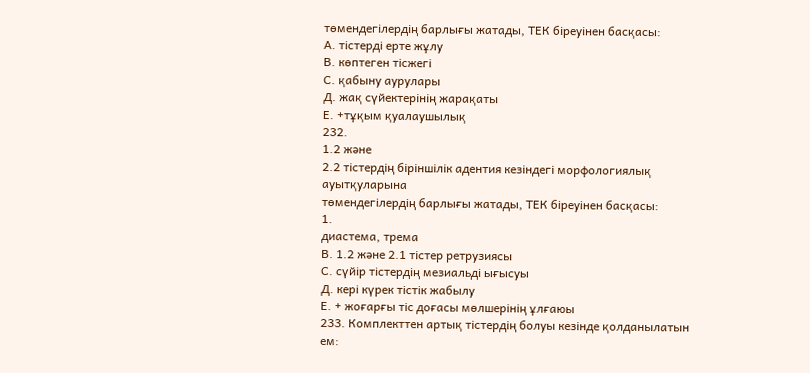төмендегілердің барлығы жатады, ТЕК біреуінен басқасы:
А. тістерді ерте жұлу
В. көптеген тісжегі
С. қабыну аурулары
Д. жақ сүйектерінің жарақаты
Е. +тұқым қуалаушылық
232.
1.2 және
2.2 тістердің біріншілік адентия кезіндегі морфологиялық ауытқуларына
төмендегілердің барлығы жатады, ТЕК біреуінен басқасы:
1.
диастема, трема
В. 1.2 және 2.1 тістер ретрузиясы
С. сүйір тістердің мезиальді ығысуы
Д. кері күрек тістік жабылу
Е. + жоғарғы тіс доғасы мөлшерінің ұлғаюы
233. Комплекттен артық тістердің болуы кезінде қолданылатын ем: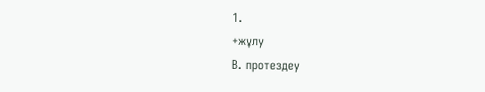1.
+жұлу
В. протездеу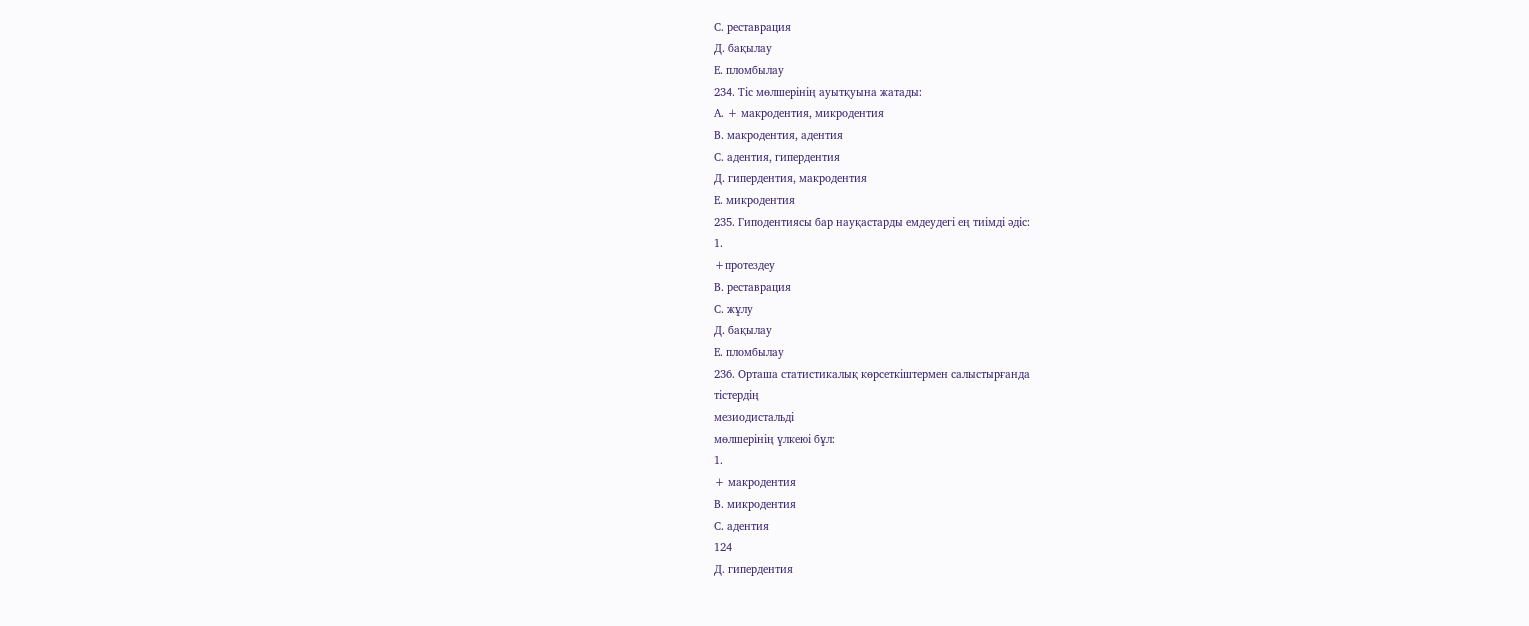С. реставрация
Д. бақылау
Е. пломбылау
234. Тіс мөлшерінің ауытқуына жатады:
А. + макродентия, микродентия
В. макродентия, адентия
С. адентия, гипердентия
Д. гипердентия, макродентия
Е. микродентия
235. Гиподентиясы бар науқастарды емдеудегі ең тиімді әдіс:
1.
+протездеу
В. реставрация
С. жұлу
Д. бақылау
Е. пломбылау
236. Орташа статистикалық көрсеткіштермен салыстырғанда
тістердің
мезиодистальді
мөлшерінің үлкеюі бұл:
1.
+ макродентия
В. микродентия
С. адентия
124
Д. гипердентия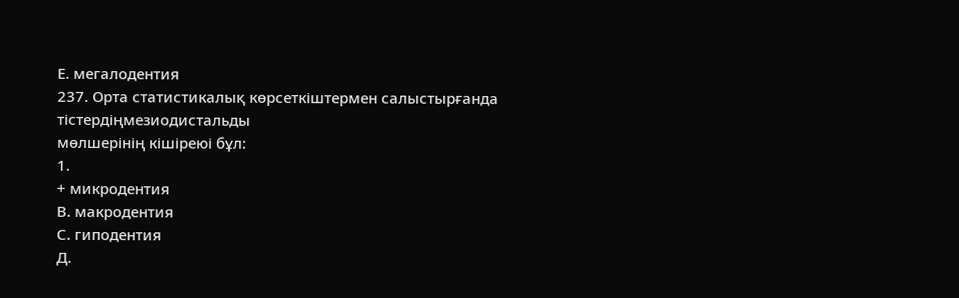Е. мегалодентия
237. Орта статистикалық көрсеткіштермен салыстырғанда тістердіңмезиодистальды
мөлшерінің кішіреюі бұл:
1.
+ микродентия
В. макродентия
С. гиподентия
Д.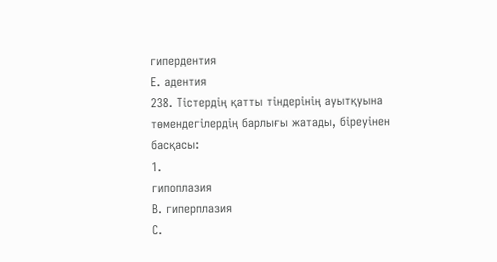гипердентия
Е. адентия
238. Тістердің қатты тіндерінің ауытқуына төмендегілердің барлығы жатады, біреуінен
басқасы:
1.
гипоплазия
В. гиперплазия
С.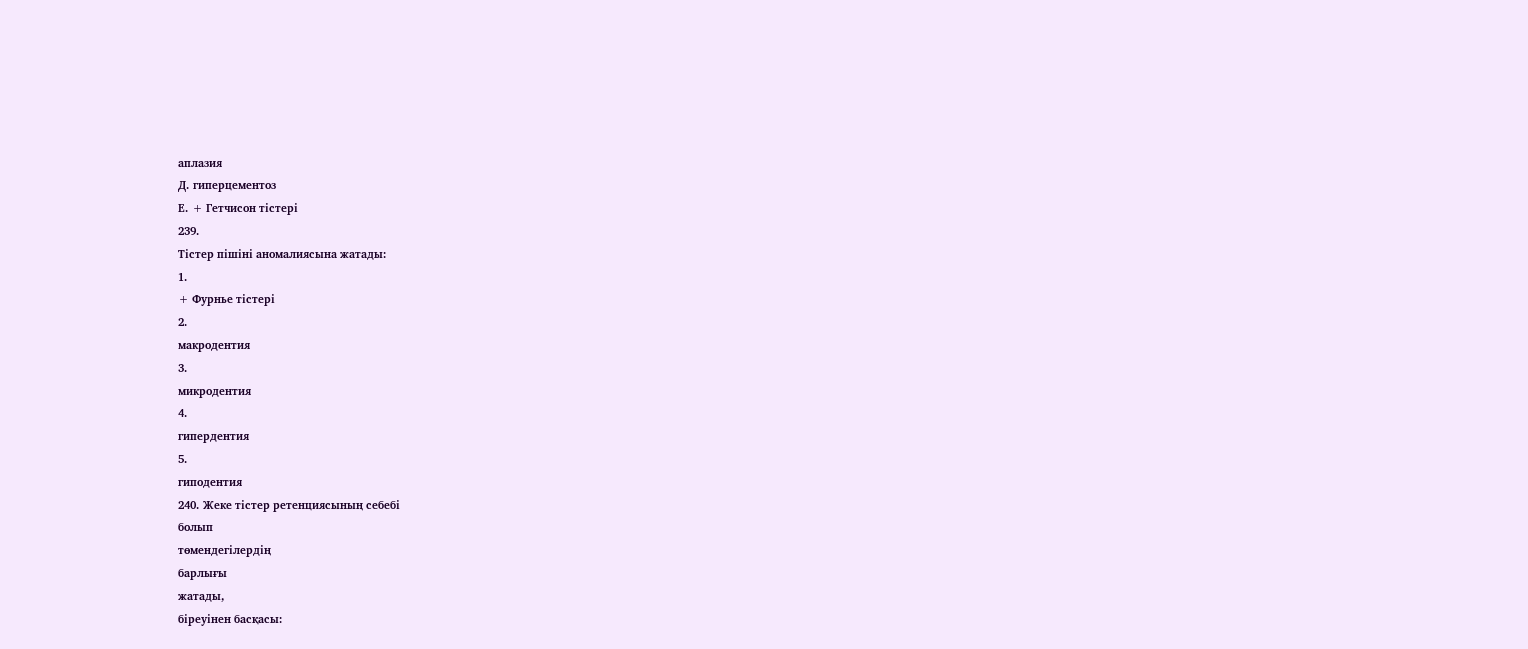аплазия
Д. гиперцементоз
Е. + Гетчисон тістері
239.
Тістер пішіні аномалиясына жатады:
1.
+ Фурнье тістері
2.
макродентия
3.
микродентия
4.
гипердентия
5.
гиподентия
240. Жеке тістер ретенциясының себебі
болып
төмендегілердің
барлығы
жатады,
біреуінен басқасы: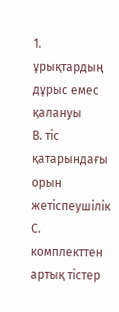1.
ұрықтардың дұрыс емес қалануы
В. тіс қатарындағы орын жетіспеушілік
С. комплекттен артық тістер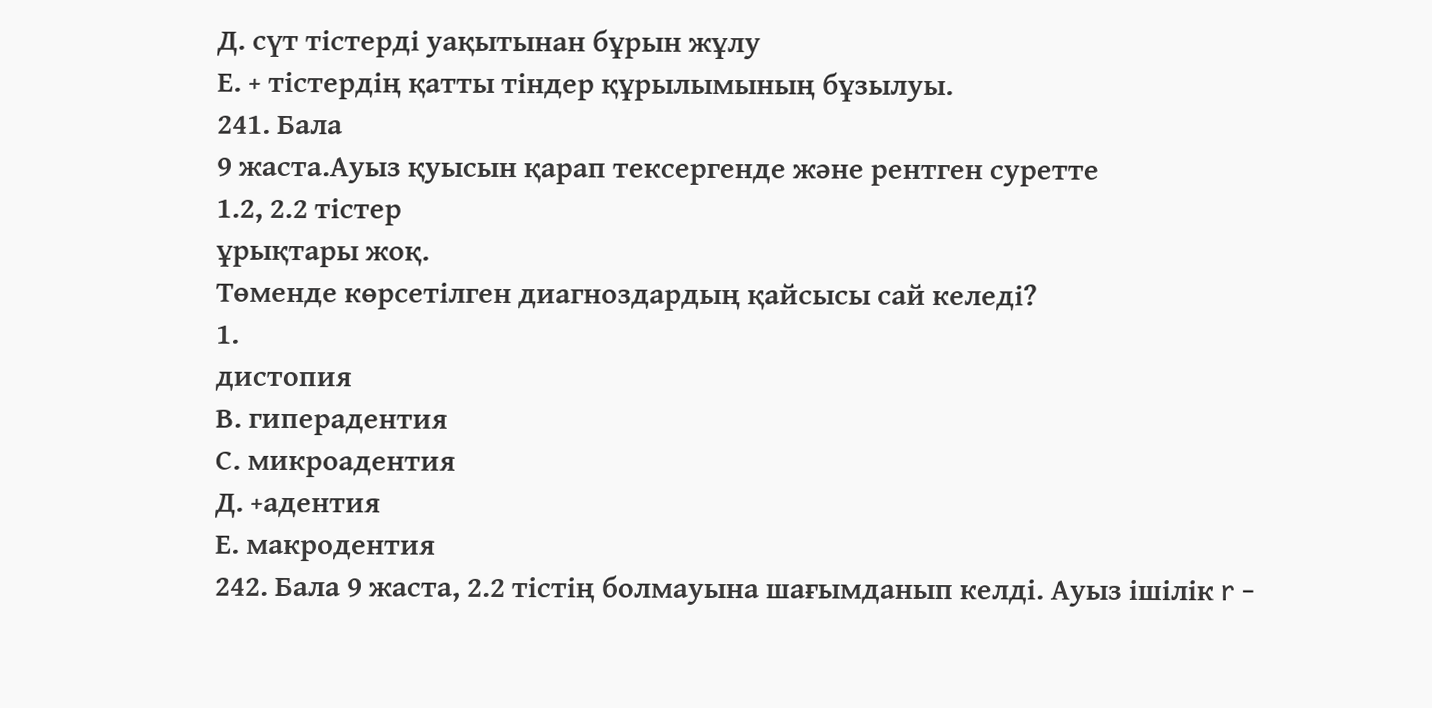Д. сүт тістерді уақытынан бұрын жұлу
Е. + тістердің қатты тіндер құрылымының бұзылуы.
241. Бала
9 жаста.Ауыз қуысын қарап тексергенде және рентген суретте
1.2, 2.2 тістер
ұрықтары жоқ.
Төменде көрсетілген диагноздардың қайсысы сай келеді?
1.
дистопия
В. гиперадентия
С. микроадентия
Д. +адентия
Е. макродентия
242. Бала 9 жаста, 2.2 тістің болмауына шағымданып келді. Ауыз ішілік r -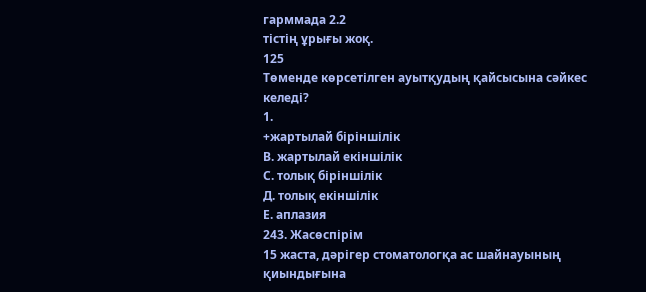гарммада 2.2
тістің ұрығы жоқ.
125
Төменде көрсетілген ауытқудың қайсысына сәйкес келеді?
1.
+жартылай біріншілік
В. жартылай екіншілік
С. толық біріншілік
Д. толық екіншілік
Е. аплазия
243. Жасөспірім
15 жаста, дәрігер стоматологқа ас шайнауының қиындығына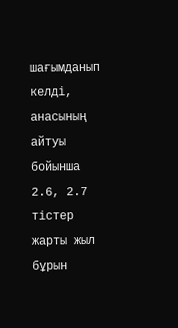шағымданып келді, анасының айтуы бойынша 2.6, 2.7 тістер жарты жыл бұрын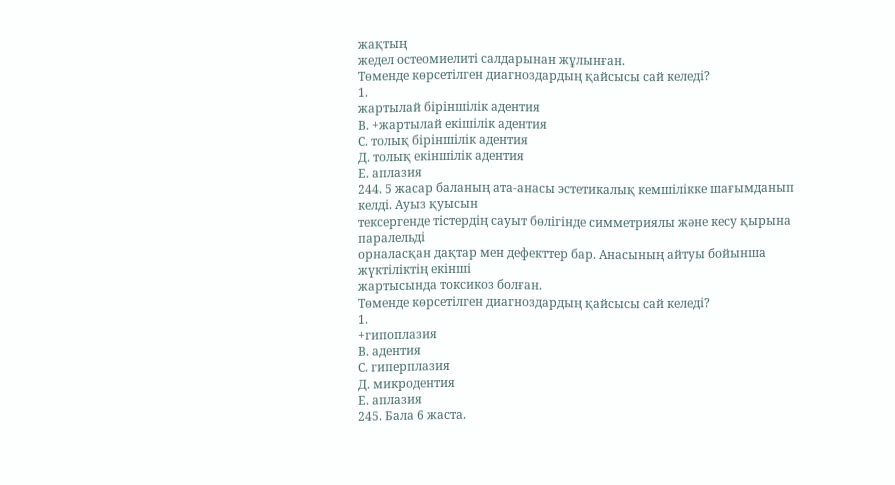жақтың
жедел остеомиелиті салдарынан жұлынған.
Төменде көрсетілген диагноздардың қайсысы сай келеді?
1.
жартылай біріншілік адентия
В. +жартылай екішілік адентия
С. толық біріншілік адентия
Д. толық екіншілік адентия
Е. аплазия
244. 5 жасар баланың ата-анасы эстетикалық кемшілікке шағымданып келді. Ауыз қуысын
тексергенде тістердің сауыт бөлігінде симметриялы және кесу қырына паралельді
орналасқан дақтар мен дефекттер бар. Анасының айтуы бойынша жүктіліктің екінші
жартысында токсикоз болған.
Төменде көрсетілген диагноздардың қайсысы сай келеді?
1.
+гипоплазия
В. адентия
С. гиперплазия
Д. микродентия
Е. аплазия
245. Бала 6 жаста.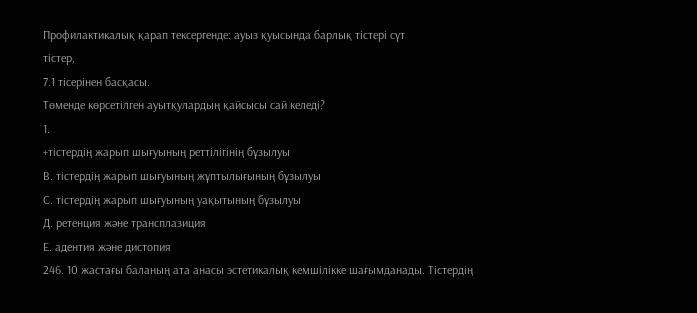Профилактикалық қарап тексергенде: ауыз қуысында барлық тістері сүт
тістер,
7.1 тісерінен басқасы.
Төменде көрсетілген ауытқулардың қайсысы сай келеді?
1.
+тістердің жарып шығуының реттілігінің бұзылуы
В. тістердің жарып шығуының жұптылығының бұзылуы
С. тістердің жарып шығуының уақытының бұзылуы
Д. ретенция және трансплазиция
Е. адентия және дистопия
246. 10 жастағы баланың ата анасы эстетикалық кемшілікке шағымданады. Тістердің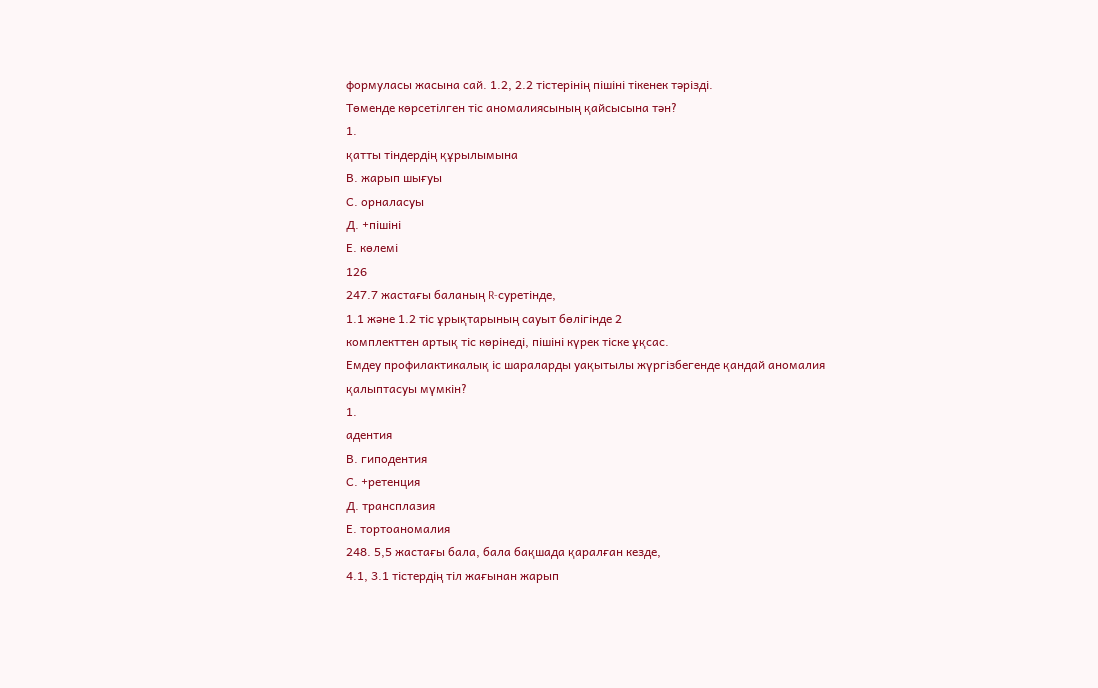формуласы жасына сай. 1.2, 2.2 тістерінің пішіні тікенек тәрізді.
Төменде көрсетілген тіс аномалиясының қайсысына тән?
1.
қатты тіндердің құрылымына
В. жарып шығуы
С. орналасуы
Д. +пішіні
Е. көлемі
126
247.7 жастағы баланың R-суретінде,
1.1 және 1.2 тіс ұрықтарының сауыт бөлігінде 2
комплекттен артық тіс көрінеді, пішіні күрек тіске ұқсас.
Емдеу профилактикалық іс шараларды уақытылы жүргізбегенде қандай аномалия
қалыптасуы мүмкін?
1.
адентия
В. гиподентия
С. +ретенция
Д. трансплазия
Е. тортоаномалия
248. 5,5 жастағы бала, бала бақшада қаралған кезде,
4.1, 3.1 тістердің тіл жағынан жарып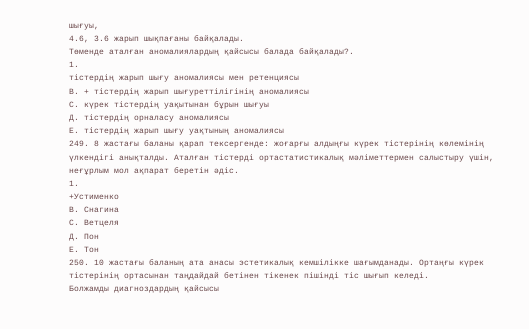шығуы,
4.6, 3.6 жарып шықпағаны байқалады.
Төменде аталған аномалиялардың қайсысы балада байқалады?.
1.
тістердің жарып шығу аномалиясы мен ретенциясы
В. + тістердің жарып шығуреттілігінің аномалиясы
С. күрек тістердің уақытынан бұрын шығуы
Д. тістердің орналасу аномалиясы
Е. тістердің жарып шығу уақтының аномалиясы
249. 8 жастағы баланы қарап тексергенде: жоғарғы алдыңғы күрек тістерінің көлемінің
үлкендігі анықталды. Аталған тістерді ортастатистикалық мәліметтермен салыстыру үшін,
неғұрлым мол ақпарат беретін әдіс.
1.
+Устименко
В. Снагина
С. Ветцеля
Д. Пон
Е. Тон
250. 10 жастағы баланың ата анасы эстетикалық кемшілікке шағымданады. Ортаңғы күрек
тістерінің ортасынан таңдайдай бетінен тікенек пішінді тіс шығып келеді.
Болжамды диагноздардың қайсысы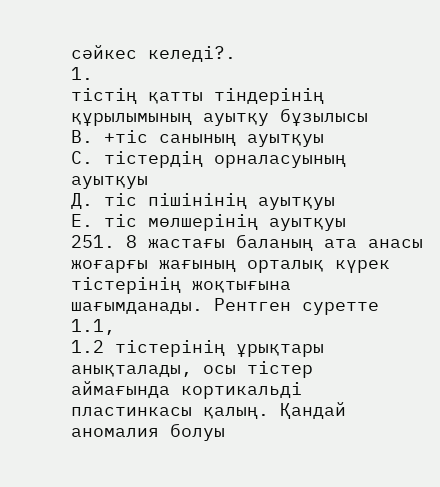сәйкес келеді?.
1.
тістің қатты тіндерінің құрылымының ауытқу бұзылысы
В. +тіс санының ауытқуы
С. тістердің орналасуының ауытқуы
Д. тіс пішінінің ауытқуы
Е. тіс мөлшерінің ауытқуы
251. 8 жастағы баланың ата анасы жоғарғы жағының орталық күрек тістерінің жоқтығына
шағымданады. Рентген суретте
1.1,
1.2 тістерінің ұрықтары анықталады, осы тістер
аймағында кортикальді пластинкасы қалың. Қандай аномалия болуы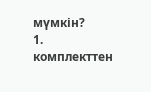мүмкін?
1.
комплекттен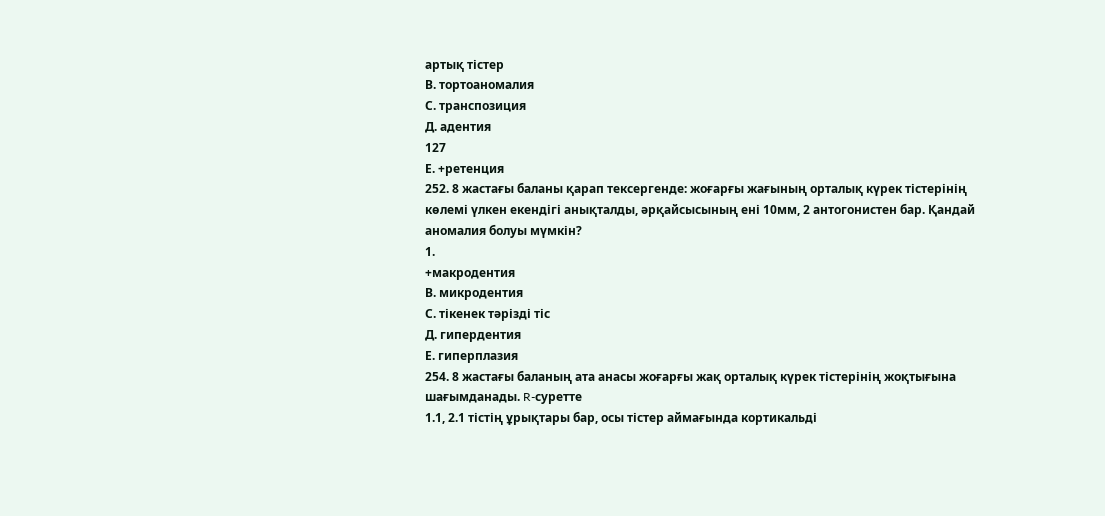артық тістер
В. тортоаномалия
С. транспозиция
Д. адентия
127
Е. +ретенция
252. 8 жастағы баланы қарап тексергенде: жоғарғы жағының орталық күрек тістерінің
көлемі үлкен екендігі анықталды, әрқайсысының ені 10мм, 2 антогонистен бар. Қандай
аномалия болуы мүмкін?
1.
+макродентия
В. микродентия
С. тікенек тәрізді тіс
Д. гипердентия
Е. гиперплазия
254. 8 жастағы баланың ата анасы жоғарғы жақ орталық күрек тістерінің жоқтығына
шағымданады. R-суретте
1.1, 2.1 тістің ұрықтары бар, осы тістер аймағында кортикальді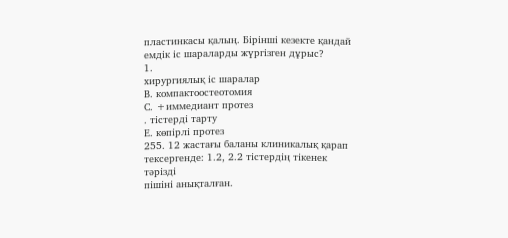пластинкасы қалың. Бірінші кезекте қандай емдік іс шараларды жүргізген дұрыс?
1.
хирургиялық іс шаралар
В. компактоостеотомия
С. +иммедиант протез
. тістерді тарту
Е. көпірлі протез
255. 12 жастағы баланы клиникалық қарап тексергенде: 1.2, 2.2 тістердің тікенек тәрізді
пішіні анықталған.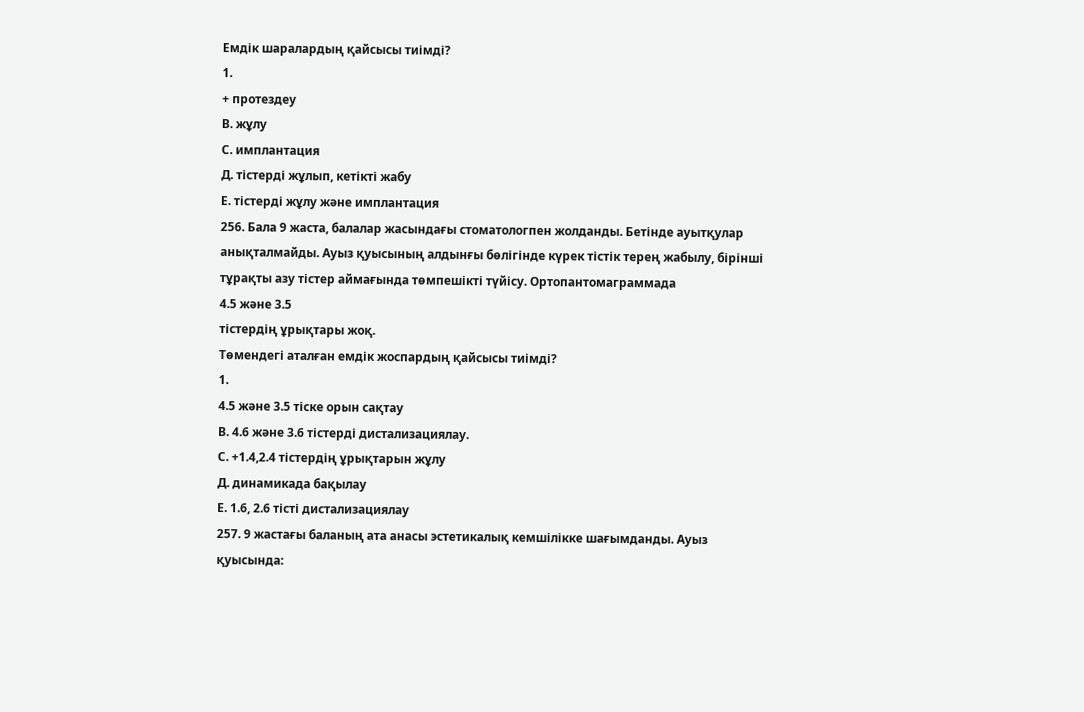Емдік шаралардың қайсысы тиімді?
1.
+ протездеу
В. жұлу
С. имплантация
Д. тістерді жұлып, кетікті жабу
Е. тістерді жұлу және имплантация
256. Бала 9 жаста, балалар жасындағы стоматологпен жолданды. Бетінде ауытқулар
анықталмайды. Ауыз қуысының алдынғы бөлігінде күрек тістік терең жабылу, бірінші
тұрақты азу тістер аймағында төмпешікті түйісу. Ортопантомаграммада
4.5 және 3.5
тістердің ұрықтары жоқ.
Төмендегі аталған емдік жоспардың қайсысы тиімді?
1.
4.5 және 3.5 тіске орын сақтау
В. 4.6 және 3.6 тістерді дистализациялау.
С. +1.4,2.4 тістердің ұрықтарын жұлу
Д. динамикада бақылау
Е. 1.6, 2.6 тісті дистализациялау
257. 9 жастағы баланың ата анасы эстетикалық кемшілікке шағымданды. Ауыз қуысында: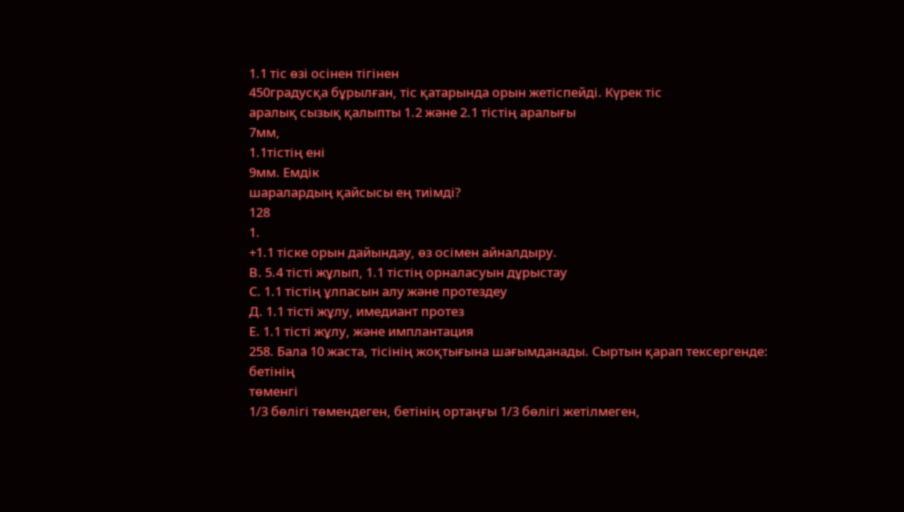1.1 тіс өзі осінен тігінен
450градусқа бұрылған, тіс қатарында орын жетіспейді. Күрек тіс
аралық сызық қалыпты 1.2 және 2.1 тістің аралығы
7мм,
1.1тістің ені
9мм. Емдік
шаралардың қайсысы ең тиімді?
128
1.
+1.1 тіске орын дайындау, өз осімен айналдыру.
В. 5.4 тісті жұлып, 1.1 тістің орналасуын дұрыстау
С. 1.1 тістің ұлпасын алу және протездеу
Д. 1.1 тісті жұлу, имедиант протез
Е. 1.1 тісті жұлу, және имплантация
258. Бала 10 жаста, тісінің жоқтығына шағымданады. Сыртын қарап тексергенде: бетінің
төменгі
1/3 бөлігі төмендеген, бетінің ортаңғы 1/3 бөлігі жетілмеген,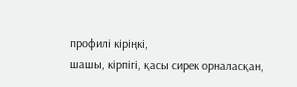профилі кіріңкі,
шашы, кірпігі, қасы сирек орналасқан,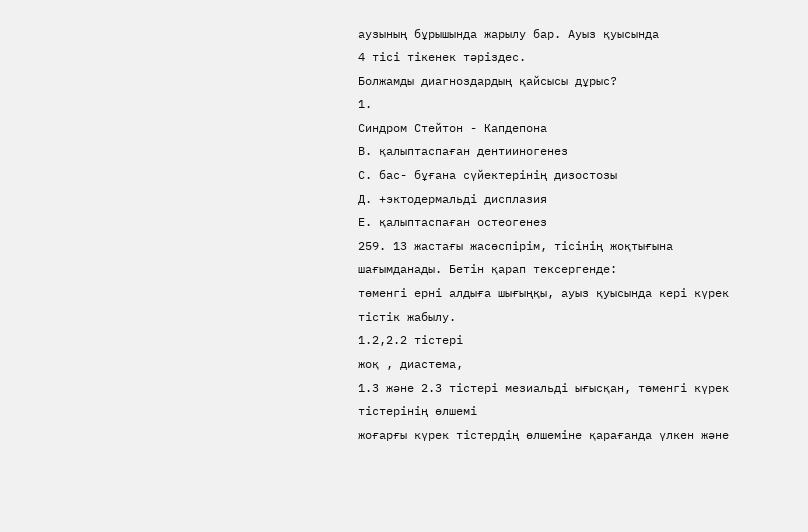аузының бұрышында жарылу бар. Ауыз қуысында
4 тісі тікенек тәріздес.
Болжамды диагноздардың қайсысы дұрыс?
1.
Синдром Стейтон - Капдепона
В. қалыптаспаған дентииногенез
С. бас- бұғана сүйектерінің дизостозы
Д. +эктодермальді дисплазия
Е. қалыптаспаған остеогенез
259. 13 жастағы жасөспірім, тісінің жоқтығына шағымданады. Бетін қарап тексергенде:
төменгі ерні алдыға шығыңқы, ауыз қуысында кері күрек тістік жабылу.
1.2,2.2 тістері
жоқ , диастема,
1.3 және 2.3 тістері мезиальді ығысқан, төменгі күрек тістерінің өлшемі
жоғарғы күрек тістердің өлшеміне қарағанда үлкен және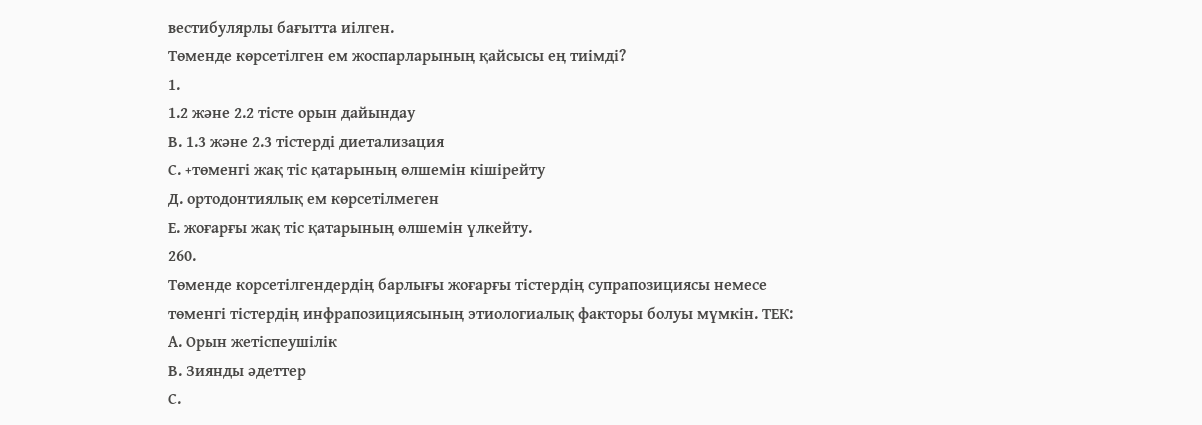вестибулярлы бағытта иілген.
Төменде көрсетілген ем жоспарларының қайсысы ең тиімді?
1.
1.2 және 2.2 тісте орын дайындау
В. 1.3 және 2.3 тістерді диетализация
С. +төменгі жақ тіс қатарының өлшемін кішірейту
Д. ортодонтиялық ем көрсетілмеген
Е. жоғарғы жақ тіс қатарының өлшемін үлкейту.
260.
Төменде корсетілгендердің барлығы жоғарғы тістердің супрапозициясы немесе
төменгі тістердің инфрапозициясының этиологиалық факторы болуы мүмкін. ТЕК:
А. Орын жетіспеушілік
В. Зиянды әдеттер
С.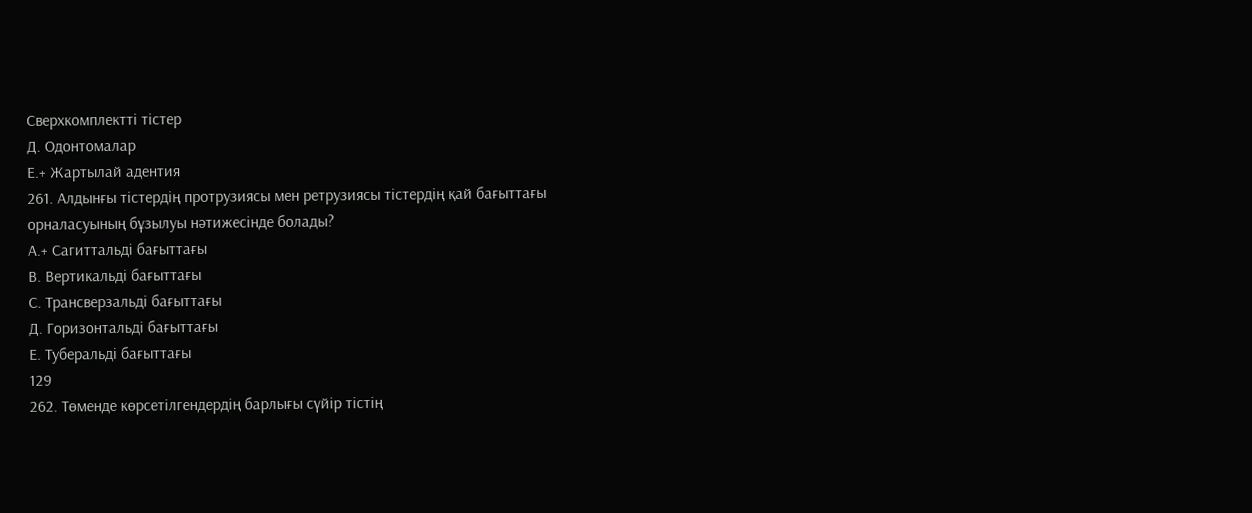Сверхкомплектті тістер
Д. Одонтомалар
Е.+ Жартылай адентия
261. Алдынғы тістердің протрузиясы мен ретрузиясы тістердің қай бағыттағы
орналасуының бұзылуы нәтижесінде болады?
А.+ Сагиттальді бағыттағы
В. Вертикальді бағыттағы
С. Трансверзальді бағыттағы
Д. Горизонтальді бағыттағы
Е. Туберальді бағыттағы
129
262. Төменде көрсетілгендердің барлығы сүйір тістің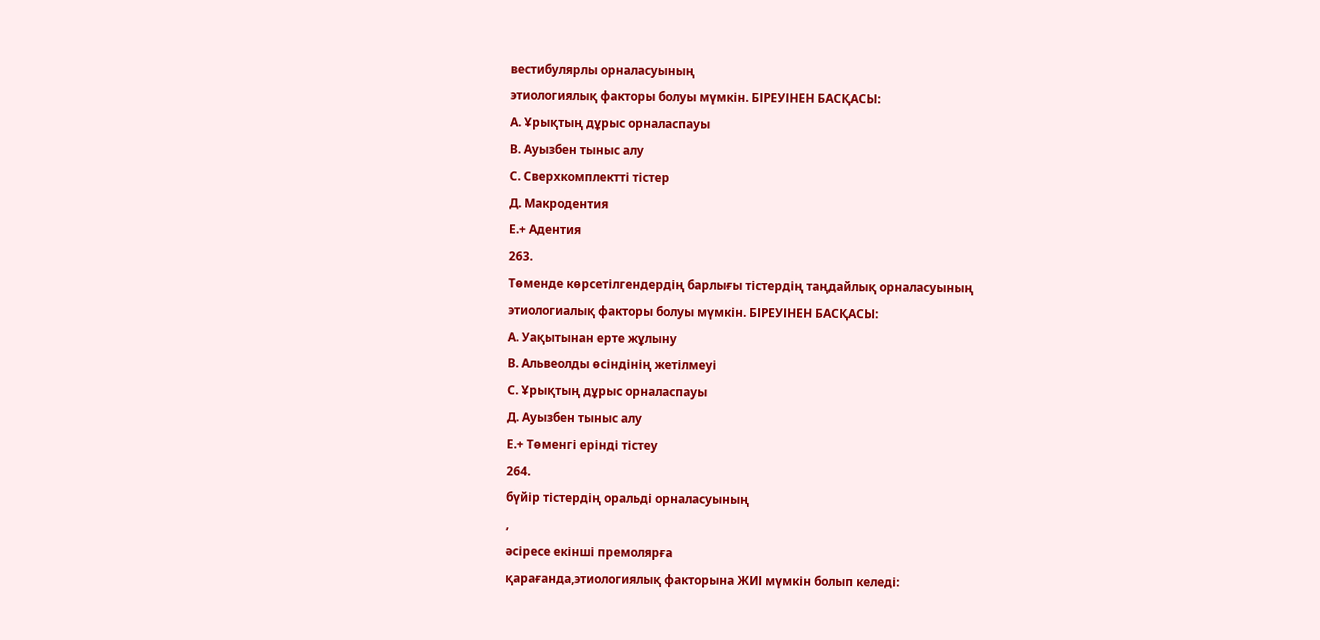вестибулярлы орналасуының
этиологиялық факторы болуы мүмкін. БІРЕУІНЕН БАСҚАСЫ:
А. Ұрықтың дұрыс орналаспауы
В. Ауызбен тыныс алу
С. Сверхкомплектті тістер
Д. Макродентия
Е.+ Адентия
263.
Төменде көрсетілгендердің барлығы тістердің таңдайлық орналасуының
этиологиалық факторы болуы мүмкін. БІРЕУІНЕН БАСҚАСЫ:
А. Уақытынан ерте жұлыну
В. Альвеолды өсіндінің жетілмеуі
С. Ұрықтың дұрыс орналаспауы
Д. Ауызбен тыныс алу
Е.+ Төменгі ерінді тістеу
264.
бүйір тістердің оральді орналасуының
,
әсіресе екінші премолярға
қарағанда,этиологиялық факторына ЖИІ мүмкін болып келеді: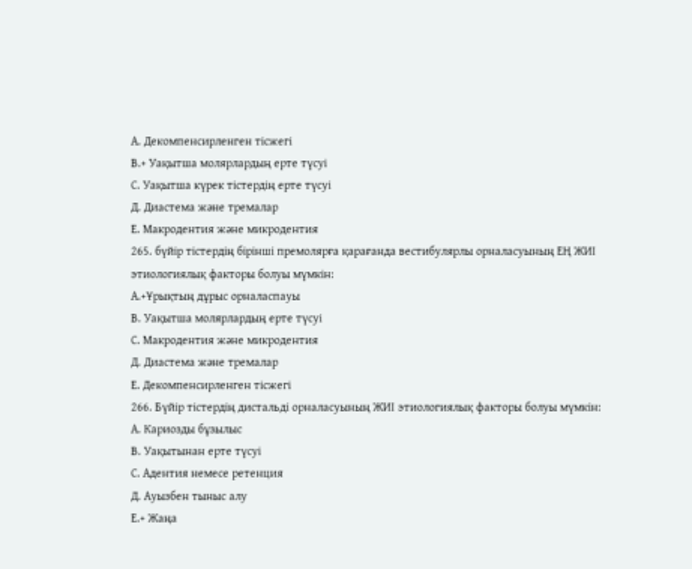А. Декомпенсирленген тісжегі
В.+ Уақытша молярлардың ерте түсуі
С. Уақытша күрек тістердің ерте түсуі
Д. Диастема және тремалар
Е. Макродентия және микродентия
265. бүйір тістердің бірінші премолярға қарағанда вестибулярлы орналасуының ЕҢ ЖИІ
этиологиялық факторы болуы мүмкін:
А.+Ұрықтың дұрыс орналаспауы
В. Уақытша молярлардың ерте түсуі
С. Макродентия және микродентия
Д. Диастема және тремалар
Е. Декомпенсирленген тісжегі
266. Бүйір тістердің дистальді орналасуының ЖИІ этиологиялық факторы болуы мүмкін:
А. Кариозды бұзылыс
В. Уақытынан ерте түсуі
С. Адентия немесе ретенция
Д. Ауызбен тыныс алу
Е.+ Жаңа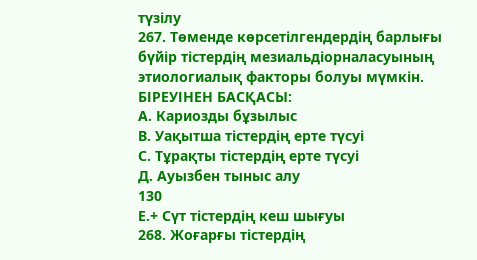түзілу
267. Төменде көрсетілгендердің барлығы бүйір тістердің мезиальдіорналасуының
этиологиалық факторы болуы мүмкін. БІРЕУІНЕН БАСҚАСЫ:
А. Кариозды бұзылыс
В. Уақытша тістердің ерте түсуі
С. Тұрақты тістердің ерте түсуі
Д. Ауызбен тыныс алу
130
Е.+ Сүт тістердің кеш шығуы
268. Жоғарғы тістердің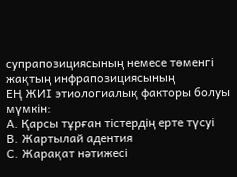супрапозициясының немесе төменгі жақтың инфрапозициясының
ЕҢ ЖИІ этиологиалық факторы болуы мүмкін:
А. Қарсы тұрған тістердің ерте түсуі
В. Жартылай адентия
С. Жарақат нәтижесі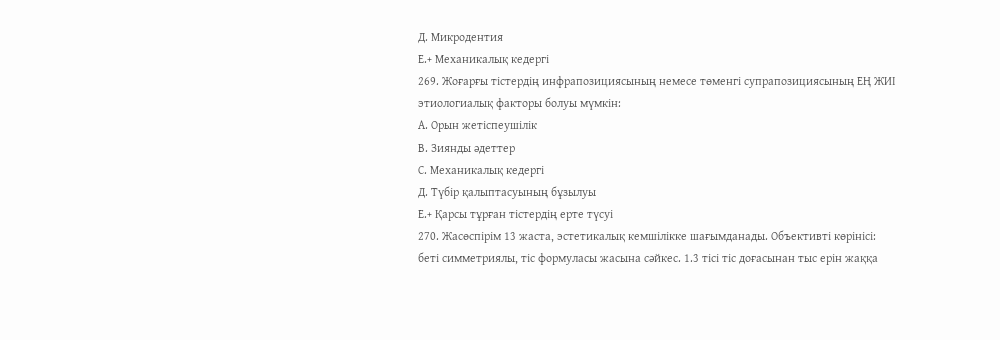Д. Микродентия
Е.+ Механикалық кедергі
269. Жоғарғы тістердің инфрапозициясының немесе төменгі супрапозициясының ЕҢ ЖИІ
этиологиалық факторы болуы мүмкін:
А. Орын жетіспеушілік
В. Зиянды әдеттер
С. Механикалық кедергі
Д. Түбір қалыптасуының бұзылуы
Е.+ Қарсы тұрған тістердің ерте түсуі
270. Жасөспірім 13 жаста, эстетикалық кемшілікке шағымданады. Объективті көрінісі:
беті симметриялы, тіс формуласы жасына сәйкес. 1.3 тісі тіс доғасынан тыс ерін жаққа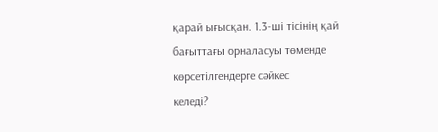қарай ығысқан. 1.3-ші тісінің қай бағыттағы орналасуы төменде көрсетілгендерге сәйкес
келеді?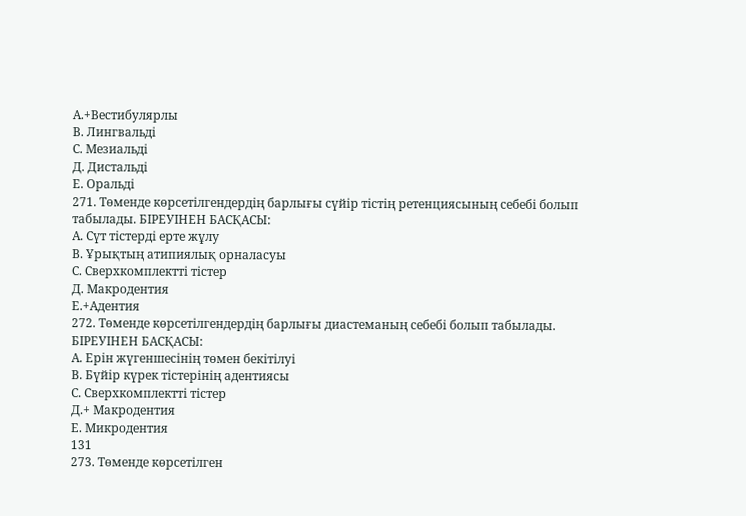А.+Вестибулярлы
В. Лингвальді
С. Мезиальді
Д. Дистальді
Е. Оральді
271. Төменде көрсетілгендердің барлығы сүйір тістің ретенциясының себебі болып
табылады. БІРЕУІНЕН БАСҚАСЫ:
А. Сүт тістерді ерте жұлу
В. Ұрықтың атипиялық орналасуы
С. Сверхкомплектті тістер
Д. Макродентия
Е.+Адентия
272. Төменде көрсетілгендердің барлығы диастеманың себебі болып табылады.
БІРЕУІНЕН БАСҚАСЫ:
А. Ерін жүгеншесінің төмен бекітілуі
В. Бүйір күрек тістерінің адентиясы
С. Сверхкомплектті тістер
Д.+ Макродентия
Е. Микродентия
131
273. Төменде көрсетілген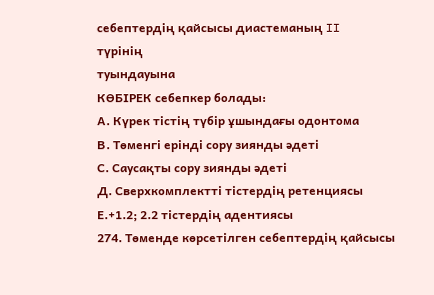себептердің қайсысы диастеманың II
түрінің
туындауына
КӨБІРЕК себепкер болады:
А. Күрек тістің түбір ұшындағы одонтома
В. Төменгі ерінді сору зиянды әдеті
С. Саусақты сору зиянды әдеті
Д. Сверхкомплектті тістердің ретенциясы
Е.+1.2; 2.2 тістердің адентиясы
274. Төменде көрсетілген себептердің қайсысы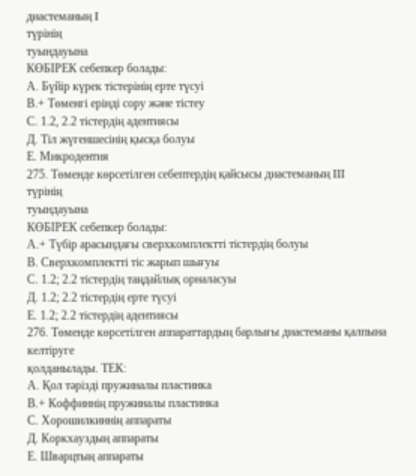диастеманың I
түрінің
туындауына
КӨБІРЕК себепкер болады:
А. Бүйір күрек тістерінің ерте түсуі
В.+ Төменгі ерінді сору және тістеу
С. 1.2, 2.2 тістердің адентиясы
Д. Тіл жүгеншесінің қысқа болуы
Е. Микродентия
275. Төменде көрсетілген себептердің қайсысы диастеманың III
түрінің
туындауына
КӨБІРЕК себепкер болады:
А.+ Түбір арасындағы сверхкомплектті тістердің болуы
В. Сверхкомплектті тіс жарып шығуы
С. 1.2; 2.2 тістердің таңдайлық орналасуы
Д. 1.2; 2.2 тістердің ерте түсуі
Е. 1.2; 2.2 тістердің адентиясы
276. Төменде көрсетілген аппараттардың барлығы диастеманы қалпына келтіруге
қолданылады. ТЕК:
А. Қол тәрізді пружиналы пластинка
В.+ Коффиннің пружиналы пластинка
С. Хорошилкиннің аппараты
Д. Коркхауздың аппараты
Е. Шварцтың аппараты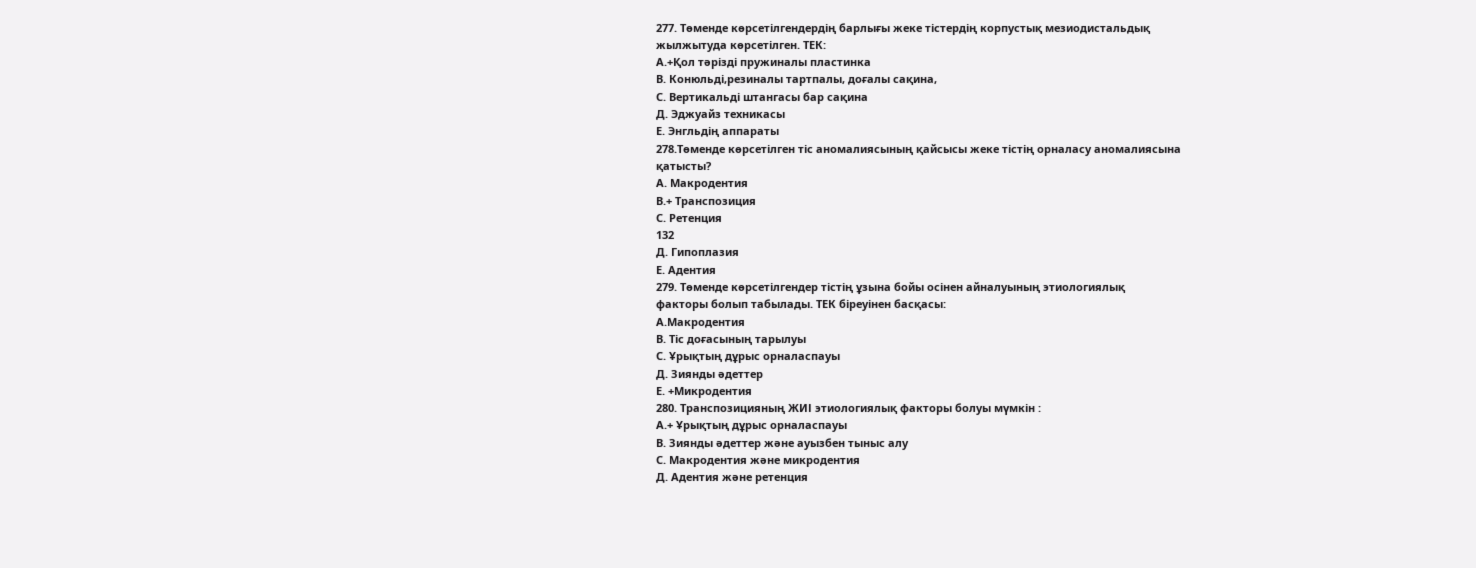277. Төменде көрсетілгендердің барлығы жеке тістердің корпустық мезиодистальдық
жылжытуда көрсетілген. ТЕК:
А.+Қол тәрізді пружиналы пластинка
В. Конюльді,резиналы тартпалы, доғалы сақина,
С. Вертикальді штангасы бар сақина
Д. Эджуайз техникасы
Е. Энгльдің аппараты
278.Төменде көрсетілген тіс аномалиясының қайсысы жеке тістің орналасу аномалиясына
қатысты?
А. Макродентия
В.+ Транспозиция
С. Ретенция
132
Д. Гипоплазия
Е. Адентия
279. Төменде көрсетілгендер тістің ұзына бойы осінен айналуының этиологиялық
факторы болып табылады. ТЕК біреуінен басқасы:
А.Макродентия
В. Тіс доғасының тарылуы
С. Ұрықтың дұрыс орналаспауы
Д. Зиянды әдеттер
Е. +Микродентия
280. Транспозицияның ЖИІ этиологиялық факторы болуы мүмкін :
А.+ Ұрықтың дұрыс орналаспауы
В. Зиянды әдеттер және ауызбен тыныс алу
С. Макродентия және микродентия
Д. Адентия және ретенция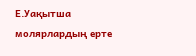Е.Уақытша молярлардың ерте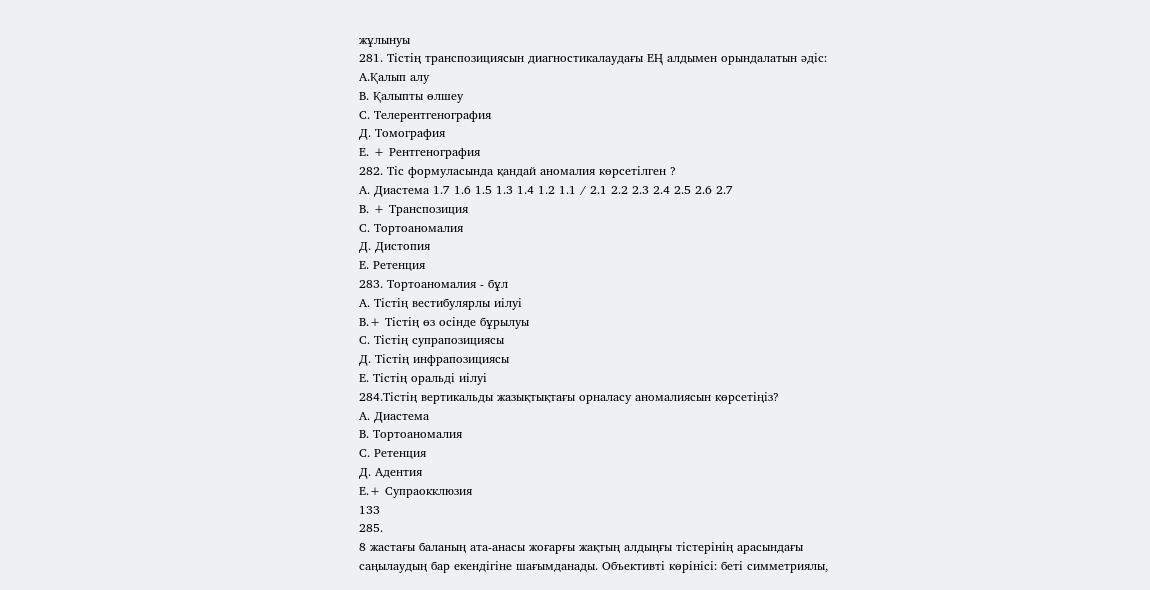жұлынуы
281. Тістің транспозициясын диагностикалаудағы ЕҢ алдымен орындалатын әдіс:
А.Қалып алу
В. Қалыпты өлшеу
С. Телерентгенография
Д. Томография
Е. + Рентгенография
282. Тіс формуласында қандай аномалия көрсетілген ?
А. Диастема 1.7 1.6 1.5 1.3 1.4 1.2 1.1 / 2.1 2.2 2.3 2.4 2.5 2.6 2.7
В. + Транспозиция
С. Тортоаномалия
Д. Дистопия
Е. Ретенция
283. Тортоаномалия - бұл
А. Тістің вестибулярлы иілуі
В.+ Тістің өз осінде бұрылуы
С. Тістің супрапозициясы
Д. Тістің инфрапозициясы
Е. Тістің оральді иілуі
284.Тістің вертикальды жазықтықтағы орналасу аномалиясын көрсетіңіз?
А. Диастема
В. Тортоаномалия
С. Ретенция
Д. Адентия
Е.+ Супраокклюзия
133
285.
8 жастағы баланың ата-анасы жоғарғы жақтың алдыңғы тістерінің арасындағы
саңылаудың бар екендігіне шағымданады. Объективті көрінісі: беті симметриялы,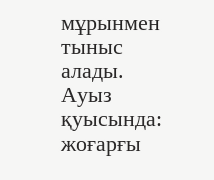мұрынмен тыныс алады. Ауыз қуысында: жоғарғы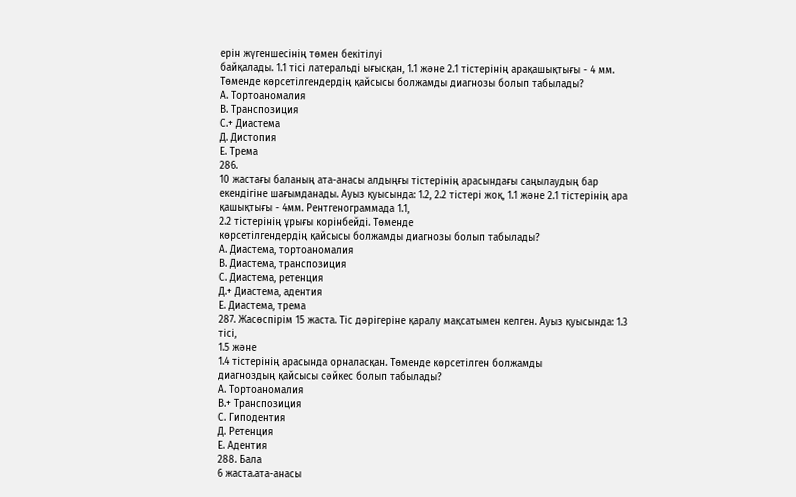ерін жүгеншесінің төмен бекітілуі
байқалады. 1.1 тісі латеральді ығысқан, 1.1 және 2.1 тістерінің арақашықтығы - 4 мм.
Төменде көрсетілгендердің қайсысы болжамды диагнозы болып табылады?
А. Тортоаномалия
В. Транспозиция
С.+ Диастема
Д. Дистопия
Е. Трема
286.
10 жастағы баланың ата-анасы алдыңғы тістерінің арасындағы саңылаудың бар
екендігіне шағымданады. Ауыз қуысында: 1.2, 2.2 тістері жоқ, 1.1 және 2.1 тістерінің ара
қашықтығы - 4мм. Рентгенограммада 1.1,
2.2 тістерінің ұрығы корінбейді. Төменде
көрсетілгендердің қайсысы болжамды диагнозы болып табылады?
А. Диастема, тортоаномалия
В. Диастема, транспозиция
С. Диастема, ретенция
Д.+ Диастема, адентия
Е. Диастема, трема
287. Жасөспірім 15 жаста. Тіс дәрігеріне қаралу мақсатымен келген. Ауыз қуысында: 1.3
тісі,
1.5 және
1.4 тістерінің арасында орналасқан. Төменде көрсетілген болжамды
диагноздың қайсысы сәйкес болып табылады?
А. Тортоаномалия
В.+ Транспозиция
С. Гиподентия
Д. Ретенция
Е. Адентия
288. Бала
6 жаста.ата-анасы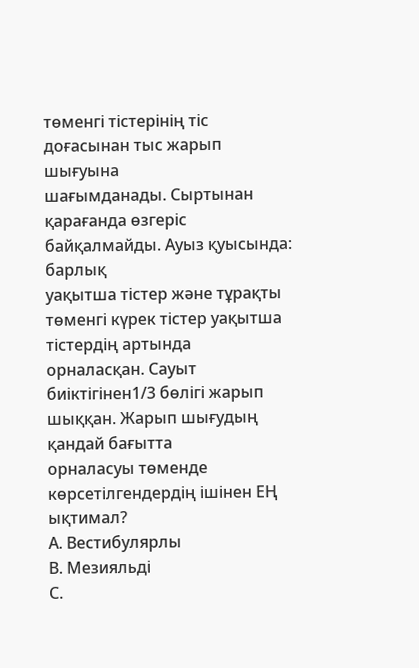төменгі тістерінің тіс доғасынан тыс жарып шығуына
шағымданады. Сыртынан қарағанда өзгеріс байқалмайды. Ауыз қуысында: барлық
уақытша тістер және тұрақты төменгі күрек тістер уақытша тістердің артында
орналасқан. Сауыт биіктігінен1/3 бөлігі жарып шыққан. Жарып шығудың қандай бағытта
орналасуы төменде көрсетілгендердің ішінен ЕҢ ықтимал?
А. Вестибулярлы
В. Мезияльді
С.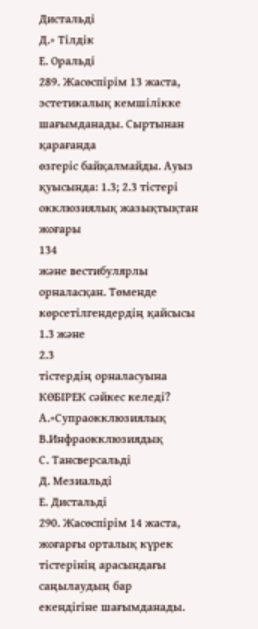Дистальді
Д.+ Тілдік
Е. Оральді
289. Жасөспірім 13 жаста, эстетикалық кемшілікке шағымданады. Сыртынан қарағанда
өзгеріс байқалмайды. Ауыз қуысында: 1.3; 2.3 тістері окклюзиялық жазықтықтан жоғары
134
және вестибулярлы орналасқан. Төменде көрсетілгендердің қайсысы
1.3 және
2.3
тістердің орналасуына КӨБІРЕК сәйкес келеді?
А.+Супраокклюзиялық
В.Инфраокклюзиядық
С. Тансверсальді
Д. Мезиальді
Е. Дистальді
290. Жасөспірім 14 жаста, жоғарғы орталық күрек тістерінің арасындағы саңылаудың бар
екендігіне шағымданады.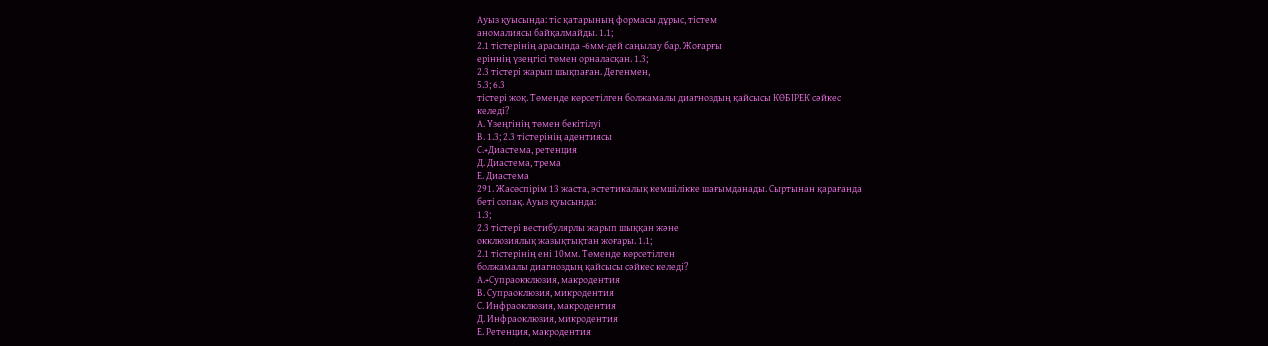Ауыз қуысында: тіс қатарының формасы дұрыс, тістем
аномалиясы байқалмайды. 1.1;
2.1 тістерінің арасында -6мм-дей саңылау бар. Жоғарғы
еріннің үзеңгісі төмен орналасқан. 1.3;
2.3 тістері жарып шықпаған. Дегенмен,
5.3; 6.3
тістері жоқ. Төменде көрсетілген болжамалы диагноздың қайсысы КӨБІРЕК сәйкес
келеді?
А. Үзеңгінің төмен бекітілуі
В. 1.3; 2.3 тістерінің адентиясы
С.+Диастема, ретенция
Д. Диастема, трема
Е. Диастема
291. Жасөспірім 13 жаста, эстетикалық кемшілікке шағымданады. Сыртынан қарағанда
беті сопақ. Ауыз қуысында:
1.3;
2.3 тістері вестибулярлы жарып шыққан және
окклюзиялық жазықтықтан жоғары. 1.1;
2.1 тістерінің ені 10мм. Төменде көрсетілген
болжамалы диагноздың қайсысы сәйкес келеді?
А.+Супраокклюзия, макродентия
В. Супраоклюзия, микродентия
С. Инфраоклюзия, макродентия
Д. Инфраоклюзия, микродентия
Е. Ретенция, макродентия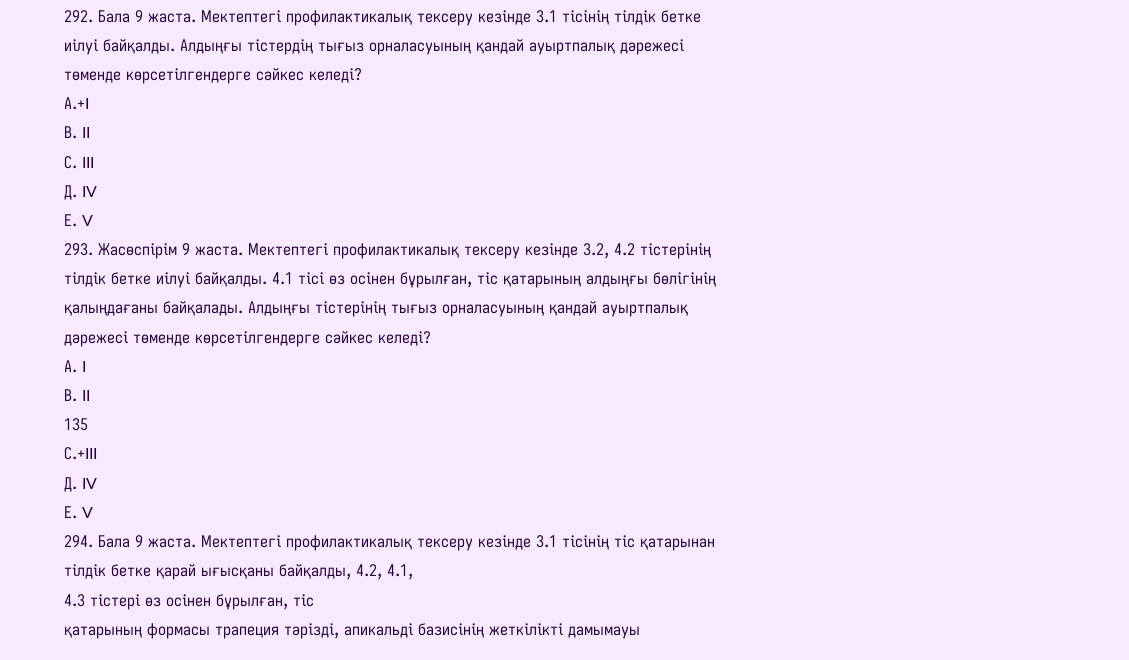292. Бала 9 жаста. Мектептегі профилактикалық тексеру кезінде 3.1 тісінің тілдік бетке
иілуі байқалды. Алдыңғы тістердің тығыз орналасуының қандай ауыртпалық дәрежесі
төменде көрсетілгендерге сәйкес келеді?
А.+I
В. II
С. III
Д. IV
Е. V
293. Жасөспірім 9 жаста. Мектептегі профилактикалық тексеру кезінде 3.2, 4.2 тістерінің
тілдік бетке иілуі байқалды. 4.1 тісі өз осінен бұрылған, тіс қатарының алдыңғы бөлігінің
қалыңдағаны байқалады. Алдыңғы тістерінің тығыз орналасуының қандай ауыртпалық
дәрежесі төменде көрсетілгендерге сәйкес келеді?
А. I
В. II
135
С.+III
Д. IV
Е. V
294. Бала 9 жаста. Мектептегі профилактикалық тексеру кезінде 3.1 тісінің тіс қатарынан
тілдік бетке қарай ығысқаны байқалды, 4.2, 4.1,
4.3 тістері өз осінен бұрылған, тіс
қатарының формасы трапеция тәрізді, апикальді базисінің жеткілікті дамымауы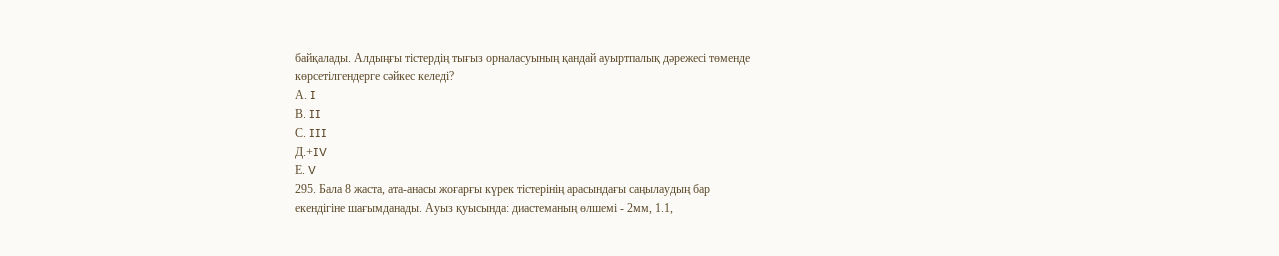байқалады. Алдыңғы тістердің тығыз орналасуының қандай ауыртпалық дәрежесі төменде
көрсетілгендерге сәйкес келеді?
А. I
В. II
С. III
Д.+IV
Е. V
295. Бала 8 жаста, ата-анасы жоғарғы күрек тістерінің арасындағы саңылаудың бар
екендігіне шағымданады. Ауыз қуысында: диастеманың өлшемі - 2мм, 1.1,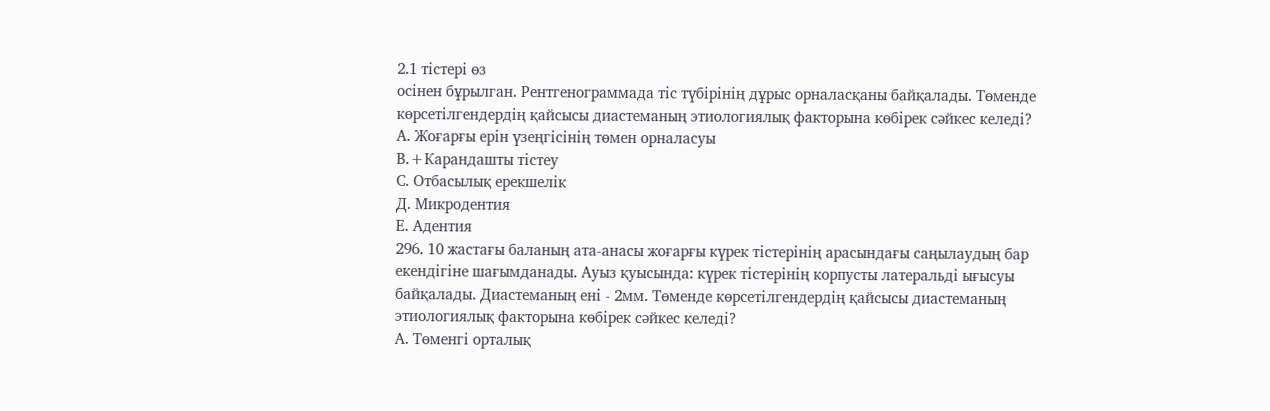2.1 тістері өз
осінен бұрылган. Рентгенограммада тіс түбірінің дұрыс орналасқаны байқалады. Төменде
көрсетілгендердің қайсысы диастеманың этиологиялық факторына көбірек сәйкес келеді?
А. Жоғарғы ерін үзеңгісінің төмен орналасуы
В.+Карандашты тістеу
С. Отбасылық ерекшелік
Д. Микродентия
Е. Адентия
296. 10 жастағы баланың ата-анасы жоғарғы күрек тістерінің арасындағы саңылаудың бар
екендігіне шағымданады. Ауыз қуысында: күрек тістерінің корпусты латеральді ығысуы
байқалады. Диастеманың ені - 2мм. Төменде көрсетілгендердің қайсысы диастеманың
этиологиялық факторына көбірек сәйкес келеді?
А. Төменгі орталық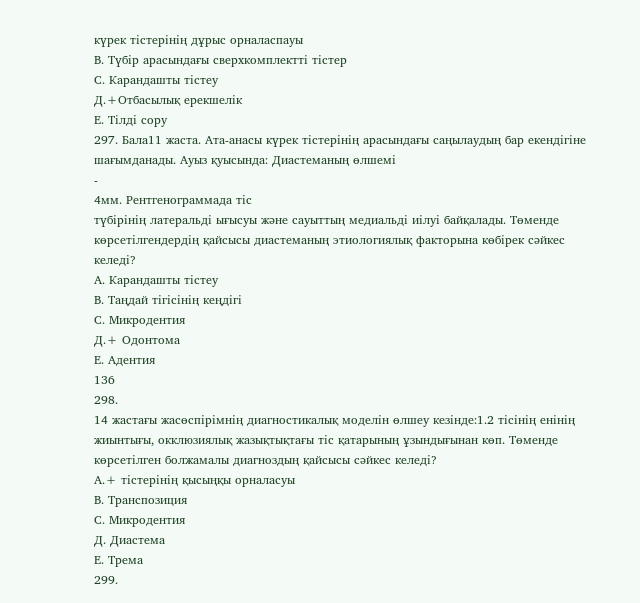күрек тістерінің дұрыс орналаспауы
В. Түбір арасындағы сверхкомплектті тістер
С. Карандашты тістеу
Д.+Отбасылық ерекшелік
Е. Тілді сору
297. Бала11 жаста. Ата-анасы күрек тістерінің арасындағы саңылаудың бар екендігіне
шағымданады. Ауыз қуысында: Диастеманың өлшемі
-
4мм. Рентгенограммада тіс
түбірінің латеральді ығысуы және сауыттың медиальді иілуі байқалады. Төменде
көрсетілгендердің қайсысы диастеманың этиологиялық факторына көбірек сәйкес келеді?
А. Карандашты тістеу
В. Таңдай тігісінің кеңдігі
С. Микродентия
Д.+ Одонтома
Е. Адентия
136
298.
14 жастағы жасөспірімнің диагностикалық моделін өлшеу кезінде:1.2 тісінің енінің
жиынтығы, окклюзиялық жазықтықтағы тіс қатарының ұзындығынан көп. Төменде
көрсетілген болжамалы диагноздың қайсысы сәйкес келеді?
А.+ тістерінің қысыңқы орналасуы
В. Транспозиция
С. Микродентия
Д. Диастема
Е. Трема
299.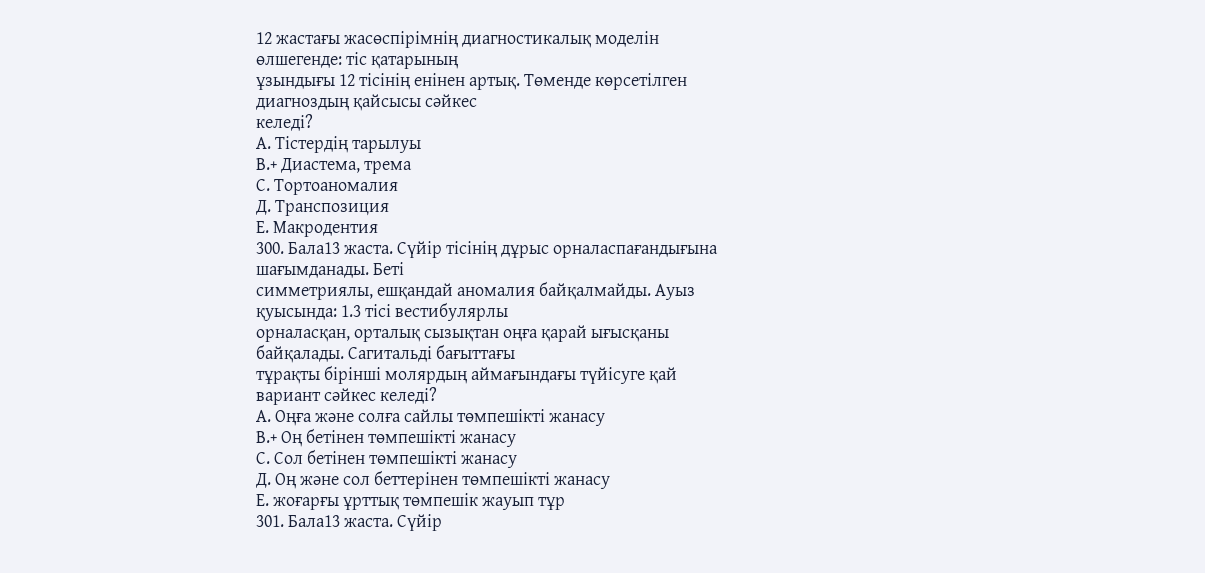12 жастағы жасөспірімнің диагностикалық моделін өлшегенде: тіс қатарының
ұзындығы 12 тісінің енінен артық. Төменде көрсетілген диагноздың қайсысы сәйкес
келеді?
А. Тістердің тарылуы
В.+ Диастема, трема
С. Тортоаномалия
Д. Транспозиция
Е. Макродентия
300. Бала13 жаста. Сүйір тісінің дұрыс орналаспағандығына шағымданады. Беті
симметриялы, ешқандай аномалия байқалмайды. Ауыз қуысында: 1.3 тісі вестибулярлы
орналасқан, орталық сызықтан оңға қарай ығысқаны байқалады. Сагитальді бағыттағы
тұрақты бірінші молярдың аймағындағы түйісуге қай вариант сәйкес келеді?
А. Оңға және солға сайлы төмпешікті жанасу
В.+ Оң бетінен төмпешікті жанасу
С. Сол бетінен төмпешікті жанасу
Д. Оң және сол беттерінен төмпешікті жанасу
Е. жоғарғы ұрттық төмпешік жауып тұр
301. Бала13 жаста. Сүйір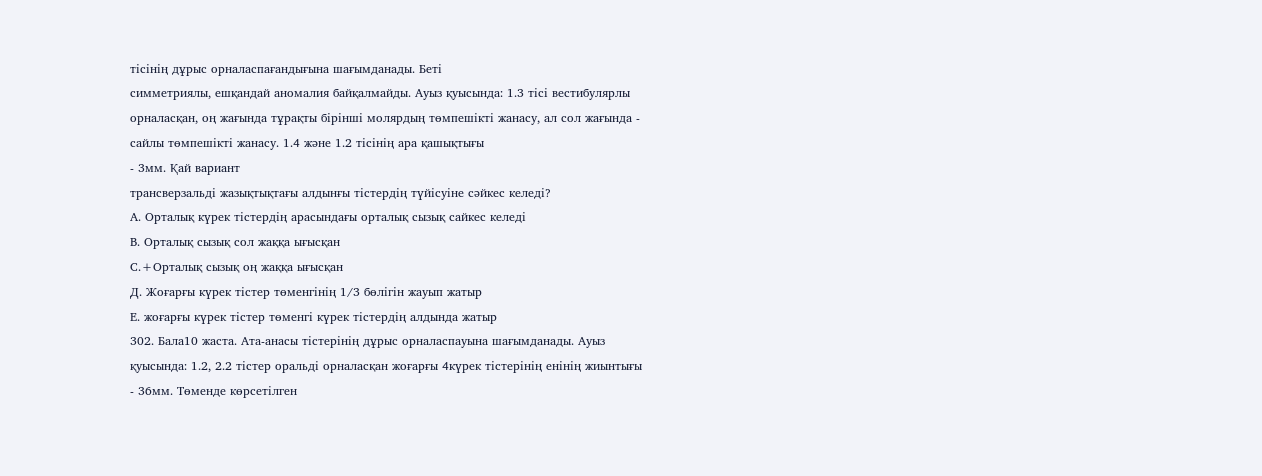тісінің дұрыс орналаспағандығына шағымданады. Беті
симметриялы, ешқандай аномалия байқалмайды. Ауыз қуысында: 1.3 тісі вестибулярлы
орналасқан, оң жағында тұрақты бірінші молярдың төмпешікті жанасу, ал сол жағында -
сайлы төмпешікті жанасу. 1.4 және 1.2 тісінің ара қашықтығы
- 3мм. Қай вариант
трансверзальді жазықтықтағы алдынғы тістердің түйісуіне сәйкес келеді?
А. Орталық күрек тістердің арасындағы орталық сызық сайкес келеді
В. Орталық сызық сол жаққа ығысқан
С.+Орталық сызық оң жаққа ығысқан
Д. Жоғарғы күрек тістер төменгінің 1/3 бөлігін жауып жатыр
Е. жоғарғы күрек тістер төменгі күрек тістердің алдында жатыр
302. Бала10 жаста. Ата-анасы тістерінің дұрыс орналаспауына шағымданады. Ауыз
қуысында: 1.2, 2.2 тістер оральді орналасқан жоғарғы 4күрек тістерінің енінің жиынтығы
- 36мм. Төменде көрсетілген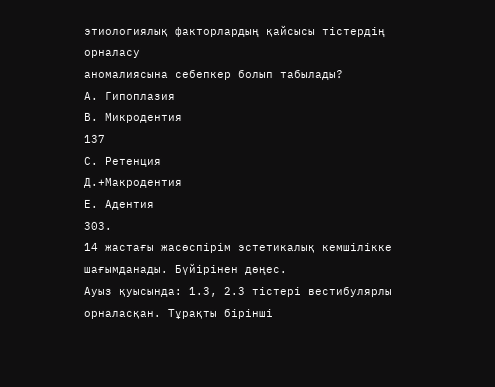этиологиялық факторлардың қайсысы тістердің орналасу
аномалиясына себепкер болып табылады?
А. Гипоплазия
В. Микродентия
137
С. Ретенция
Д.+Макродентия
Е. Адентия
303.
14 жастағы жасөспірім эстетикалық кемшілікке шағымданады. Бүйірінен дөңес.
Ауыз қуысында: 1.3, 2.3 тістері вестибулярлы орналасқан. Тұрақты бірінші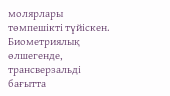молярлары
төмпешікті түйіскен. Биометриялық өлшегенде, трансверзальді бағытта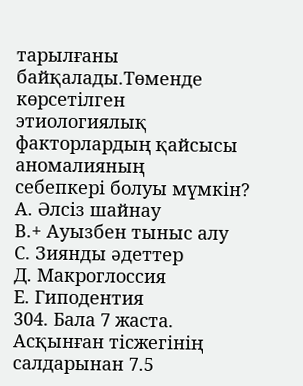тарылғаны
байқалады.Төменде көрсетілген этиологиялық факторлардың қайсысы аномалияның
себепкері болуы мүмкін?
А. Әлсіз шайнау
В.+ Ауызбен тыныс алу
С. Зиянды әдеттер
Д. Макроглоссия
Е. Гиподентия
304. Бала 7 жаста. Асқынған тісжегінің салдарынан 7.5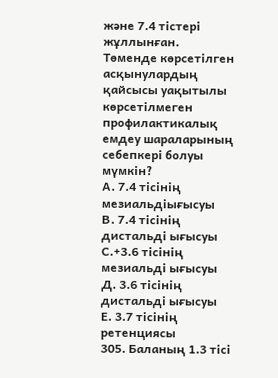және 7.4 тістері жұллынған.
Төменде көрсетілген асқынулардың қайсысы уақытылы көрсетілмеген профилактикалық
емдеу шараларының себепкері болуы мүмкін?
А. 7.4 тісінің мезиальдіығысуы
В. 7.4 тісінің дистальді ығысуы
С.+3.6 тісінің мезиальді ығысуы
Д. 3.6 тісінің дистальді ығысуы
Е. 3.7 тісінің ретенциясы
305. Баланың 1.3 тісі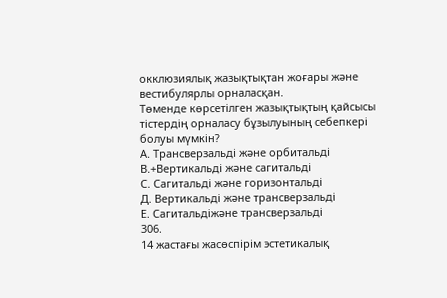окклюзиялық жазықтықтан жоғары және вестибулярлы орналасқан.
Төменде көрсетілген жазықтықтың қайсысы тістердің орналасу бұзылуының себепкері
болуы мүмкін?
А. Трансверзальді және орбитальді
В.+Вертикальді және сагитальді
С. Сагитальді және горизонтальді
Д. Вертикальді және трансверзальді
Е. Сагитальдіжәне трансверзальді
306.
14 жастағы жасөспірім эстетикалық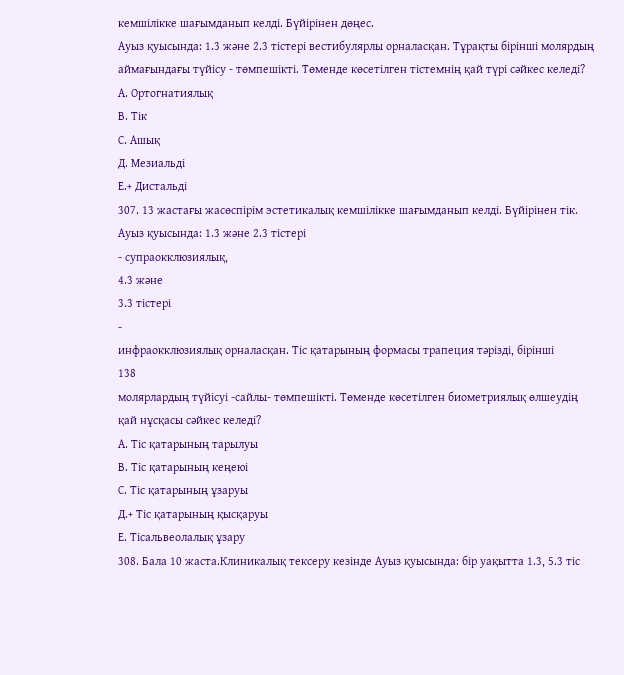кемшілікке шағымданып келді. Бүйірінен дөңес.
Ауыз қуысында: 1.3 және 2.3 тістері вестибулярлы орналасқан. Тұрақты бірінші молярдың
аймағындағы түйісу - төмпешікті. Төменде көсетілген тістемнің қай түрі сәйкес келеді?
А. Ортогнатиялық
В. Тік
С. Ашық
Д. Мезиальді
Е.+ Дистальді
307. 13 жастағы жасөспірім эстетикалық кемшілікке шағымданып келді. Бүйірінен тік.
Ауыз қуысында: 1.3 және 2.3 тістері
- супраокклюзиялық,
4.3 және
3.3 тістері
-
инфраокклюзиялық орналасқан. Тіс қатарының формасы трапеция тәрізді, бірінші
138
молярлардың түйісуі -сайлы- төмпешікті. Төменде көсетілген биометриялық өлшеудің
қай нұсқасы сәйкес келеді?
А. Тіс қатарының тарылуы
В. Тіс қатарының кеңеюі
С. Тіс қатарының ұзаруы
Д.+ Тіс қатарының қысқаруы
Е. Тісальвеолалық ұзару
308. Бала 10 жаста.Клиникалық тексеру кезінде Ауыз қуысында: бір уақытта 1.3, 5.3 тіс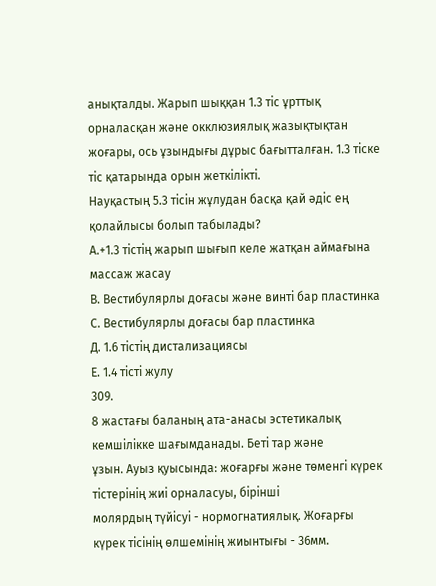анықталды. Жарып шыққан 1.3 тіс ұрттық орналасқан және окклюзиялық жазықтықтан
жоғары, ось ұзындығы дұрыс бағытталған. 1.3 тіске тіс қатарында орын жеткілікті.
Науқастың 5.3 тісін жұлудан басқа қай әдіс ең қолайлысы болып табылады?
А.+1.3 тістің жарып шығып келе жатқан аймағына массаж жасау
В. Вестибулярлы доғасы және винті бар пластинка
С. Вестибулярлы доғасы бар пластинка
Д. 1.6 тістің дистализациясы
Е. 1.4 тісті жулу
309.
8 жастағы баланың ата-анасы эстетикалық кемшілікке шағымданады. Беті тар және
ұзын. Ауыз қуысында: жоғарғы және төменгі күрек тістерінің жиі орналасуы, бірінші
молярдың түйісуі - нормогнатиялық. Жоғарғы күрек тісінің өлшемінің жиынтығы - 36мм.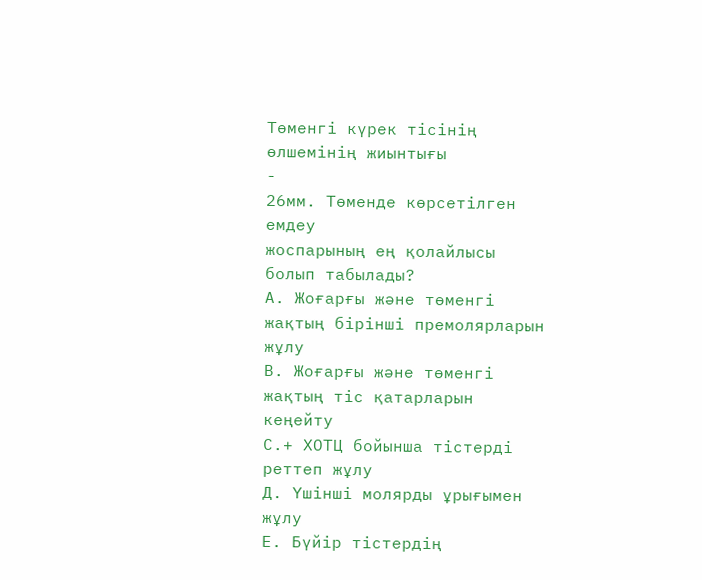Төменгі күрек тісінің өлшемінің жиынтығы
-
26мм. Төменде көрсетілген емдеу
жоспарының ең қолайлысы болып табылады?
А. Жоғарғы және төменгі жақтың бірінші премолярларын жұлу
В. Жоғарғы және төменгі жақтың тіс қатарларын кеңейту
С.+ ХОТЦ бойынша тістерді реттеп жұлу
Д. Үшінші молярды ұрығымен жұлу
Е. Бүйір тістердің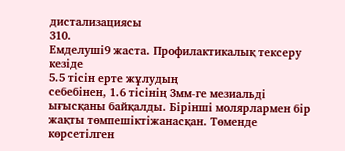дистализациясы
310.
Емделуші9 жаста. Профилактикалық тексеру кезіде
5.5 тісін ерте жұлудың
себебінен, 1.6 тісінің 3мм-ге мезиальді ығысқаны байқалды. Бірінші молярлармен бір
жақты төмпешіктіжанасқан. Төменде көрсетілген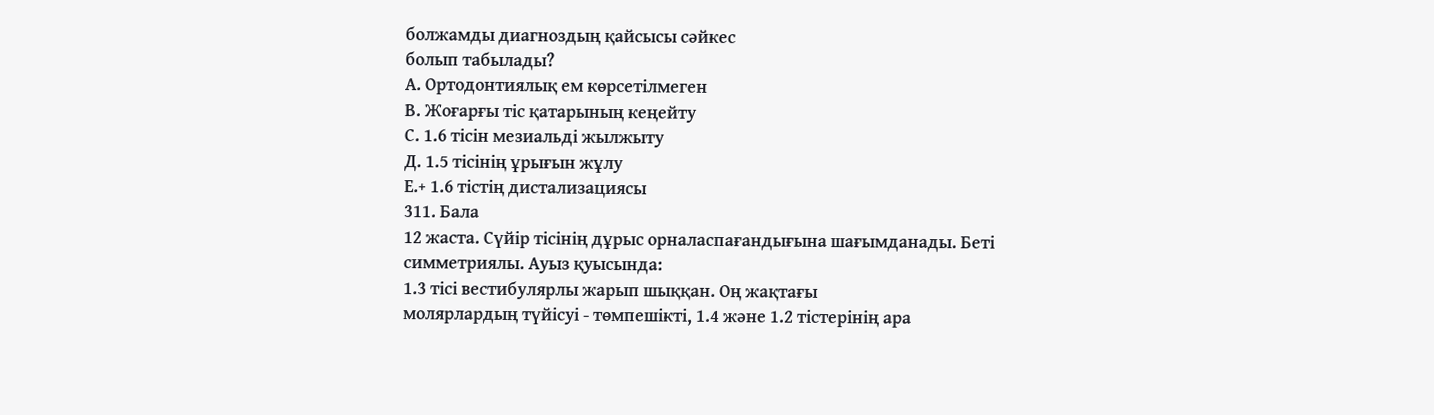болжамды диагноздың қайсысы сәйкес
болып табылады?
А. Ортодонтиялық ем көрсетілмеген
В. Жоғарғы тіс қатарының кеңейту
С. 1.6 тісін мезиальді жылжыту
Д. 1.5 тісінің ұрығын жұлу
Е.+ 1.6 тістің дистализациясы
311. Бала
12 жаста. Сүйір тісінің дұрыс орналаспағандығына шағымданады. Беті
симметриялы. Ауыз қуысында:
1.3 тісі вестибулярлы жарып шыққан. Оң жақтағы
молярлардың түйісуі - төмпешікті, 1.4 және 1.2 тістерінің ара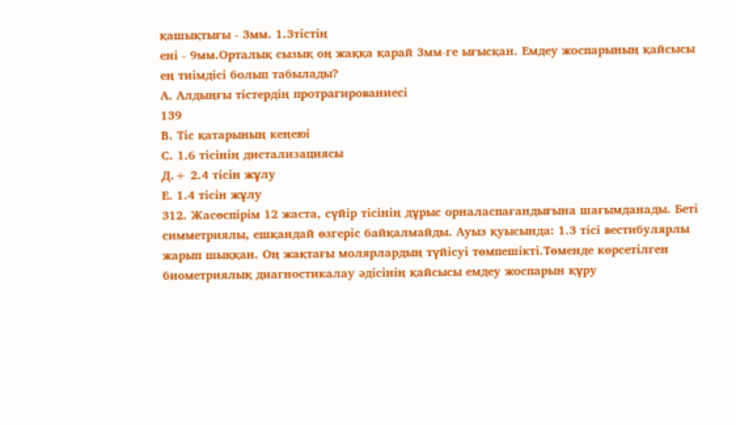қашықтығы - 3мм. 1.3тістің
ені - 9мм.Орталық сызық оң жаққа қарай 3мм-ге ығысқан. Емдеу жоспарының қайсысы
ең тиімдісі болып табылады?
А. Алдыңғы тістердің протрагированиесі
139
В. Тіс қатарының кеңеюі
С. 1.6 тісінің дистализациясы
Д.+ 2.4 тісін жұлу
Е. 1.4 тісін жұлу
312. Жасөспірім 12 жаста, сүйір тісінің дұрыс орналаспағандығына шағымданады. Беті
симметриялы, ешқандай өзгеріс байқалмайды. Ауыз қуысында: 1.3 тісі вестибулярлы
жарып шыққан. Оң жақтағы молярлардың түйісуі төмпешікті.Төменде көрсетілген
биометриялық диагностикалау әдісінің қайсысы емдеу жоспарын құру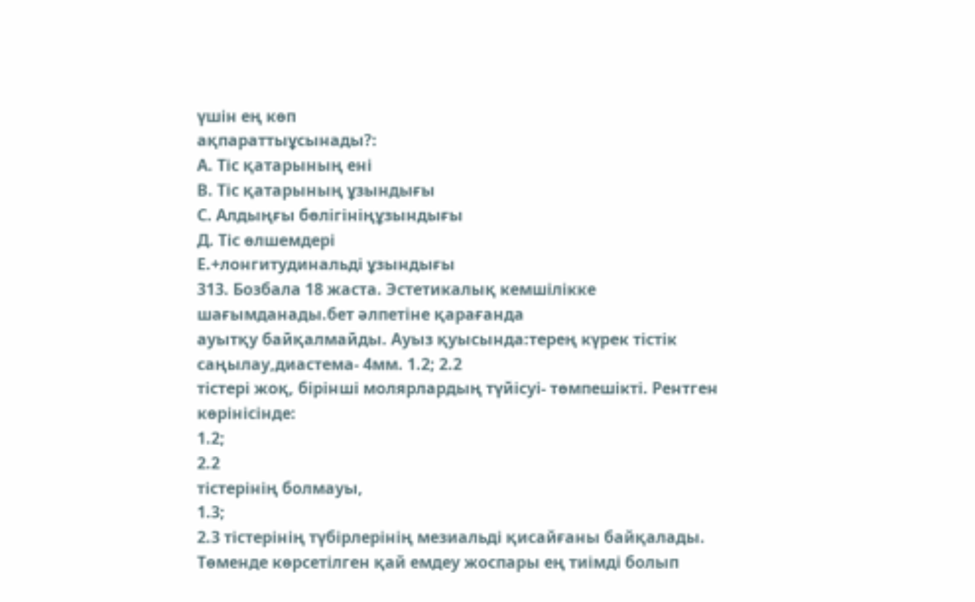үшін ең көп
ақпараттыұсынады?:
А. Тіс қатарының ені
В. Тіс қатарының ұзындығы
С. Алдыңғы бөлігініңұзындығы
Д. Тіс өлшемдері
Е.+лонгитудинальді ұзындығы
313. Бозбала 18 жаста. Эстетикалық кемшілікке шағымданады.бет әлпетіне қарағанда
ауытқу байқалмайды. Ауыз қуысында:терең күрек тістік саңылау,диастема- 4мм. 1.2; 2.2
тістері жоқ, бірінші молярлардың түйісуі- төмпешікті. Рентген көрінісінде:
1.2;
2.2
тістерінің болмауы,
1.3;
2.3 тістерінің түбірлерінің мезиальді қисайғаны байқалады.
Төменде көрсетілген қай емдеу жоспары ең тиімді болып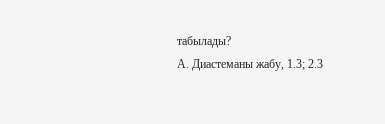табылады?
А. Диастеманы жабу, 1.3; 2.3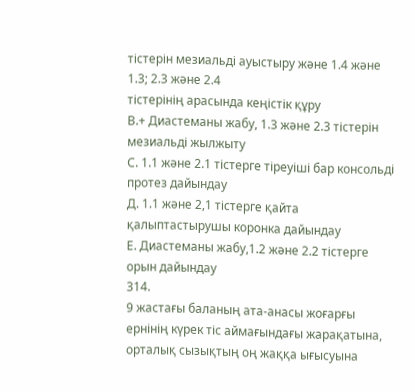тістерін мезиальді ауыстыру және 1.4 және 1.3; 2.3 және 2.4
тістерінің арасында кеңістік құру
В.+ Диастеманы жабу, 1.3 және 2.3 тістерін мезиальді жылжыту
С. 1.1 және 2.1 тістерге тіреуіші бар консольді протез дайындау
Д. 1.1 және 2,1 тістерге қайта қалыптастырушы коронка дайындау
Е. Диастеманы жабу,1.2 және 2.2 тістерге орын дайындау
314.
9 жастағы баланың ата-анасы жоғарғы ернінің күрек тіс аймағындағы жарақатына,
орталық сызықтың оң жаққа ығысуына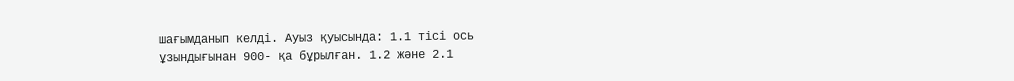шағымданып келді. Ауыз қуысында: 1.1 тісі ось
ұзындығынан 900- қа бұрылған. 1.2 және 2.1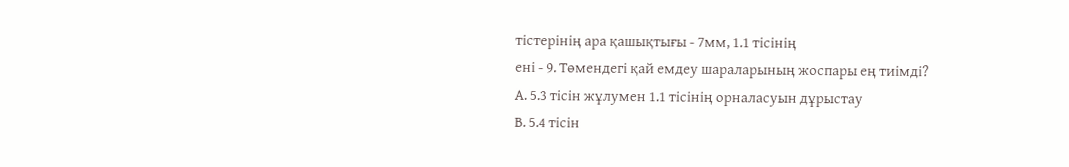тістерінің ара қашықтығы - 7мм, 1.1 тісінің
ені - 9. Төмендегі қай емдеу шараларының жоспары ең тиімді?
А. 5.3 тісін жұлумен 1.1 тісінің орналасуын дұрыстау
В. 5.4 тісін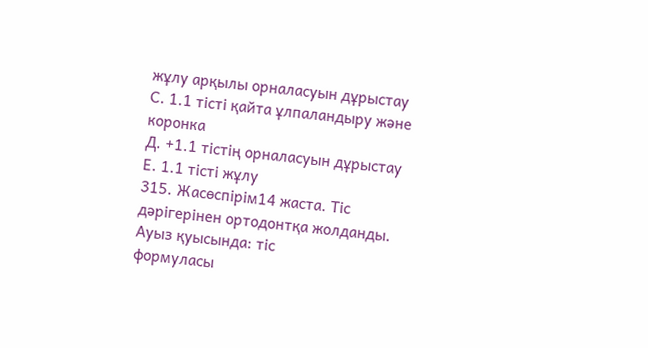жұлу арқылы орналасуын дұрыстау
С. 1.1 тісті қайта ұлпаландыру және коронка
Д. +1.1 тістің орналасуын дұрыстау
Е. 1.1 тісті жұлу
315. Жасөспірім14 жаста. Тіс дәрігерінен ортодонтқа жолданды. Ауыз қуысында: тіс
формуласы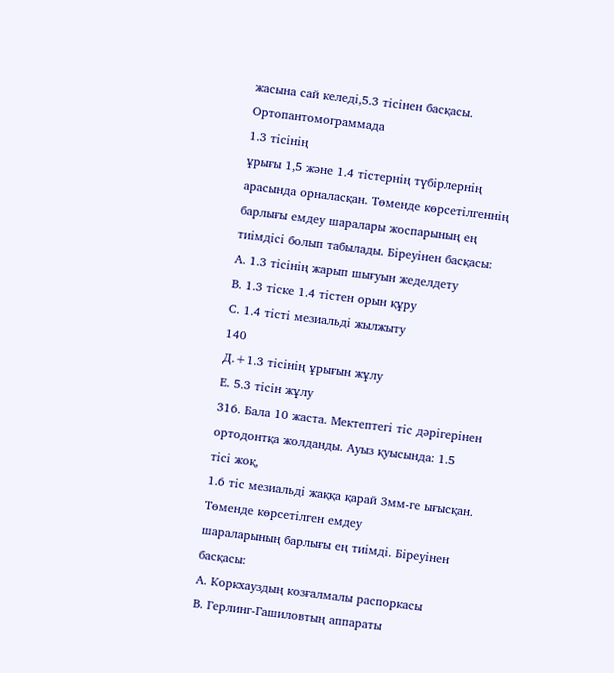жасына сай келеді,5.3 тісінен басқасы. Ортопантомограммада
1.3 тісінің
ұрығы 1,5 және 1.4 тістернің түбірлернің арасында орналасқан. Төменде көрсетілгеннің
барлығы емдеу шаралары жоспарының ең тиімдісі болып табылады. Біреуінен басқасы:
А. 1.3 тісінің жарып шығуын жеделдету
В. 1.3 тіске 1.4 тістен орын құру
С. 1.4 тісті мезиальді жылжыту
140
Д.+1.3 тісінің ұрығын жұлу
Е. 5.3 тісін жұлу
316. Бала 10 жаста. Мектептегі тіс дәрігерінен ортодонтқа жолданды. Ауыз қуысында: 1.5
тісі жоқ,
1.6 тіс мезиальді жаққа қарай 3мм-ге ығысқан. Төменде көрсетілген емдеу
шараларының барлығы ең тиімді. Біреуінен басқасы:
А. Коркхауздың козғалмалы распоркасы
В. Герлинг-Гашиловтың аппараты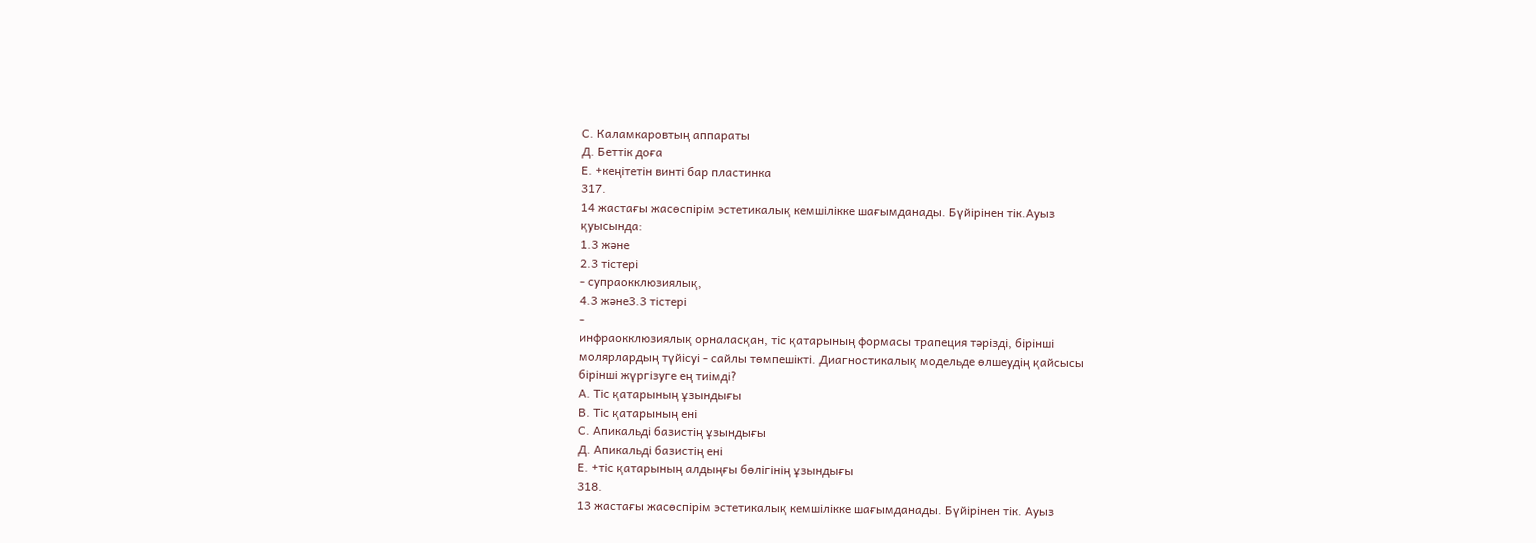С. Каламкаровтың аппараты
Д. Беттік доға
Е. +кеңітетін винті бар пластинка
317.
14 жастағы жасөспірім эстетикалық кемшілікке шағымданады. Бүйірінен тік.Ауыз
қуысында:
1.3 және
2.3 тістері
- супраокклюзиялық,
4.3 және3.3 тістері
-
инфраокклюзиялық орналасқан, тіс қатарының формасы трапеция тәрізді, бірінші
молярлардың түйісуі - сайлы төмпешікті. Диагностикалық модельде өлшеудің қайсысы
бірінші жүргізуге ең тиімді?
А. Тіс қатарының ұзындығы
В. Тіс қатарының ені
С. Апикальді базистің ұзындығы
Д. Апикальді базистің ені
Е. +тіс қатарының алдыңғы бөлігінің ұзындығы
318.
13 жастағы жасөспірім эстетикалық кемшілікке шағымданады. Бүйірінен тік. Ауыз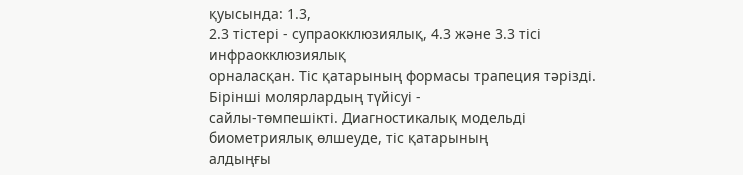қуысында: 1.3,
2.3 тістері - супраокклюзиялық, 4.3 және 3.3 тісі инфраокклюзиялық
орналасқан. Тіс қатарының формасы трапеция тәрізді. Бірінші молярлардың түйісуі -
сайлы-төмпешікті. Диагностикалық модельді биометриялық өлшеуде, тіс қатарының
алдыңғы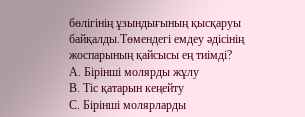бөлігінің ұзындығының қысқаруы байқалды.Төмендегі емдеу әдісінің
жоспарының қайсысы ең тиімді?
А. Бірінші молярды жұлу
В. Тіс қатарын кеңейту
С. Бірінші молярларды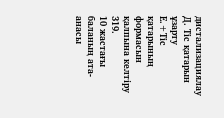дистализациялау
Д. Тіс қатарын ұзарту
Е.+Тіс қатарының формасын қалпына келтіру
319.
10 жастағы баланың ата-анасы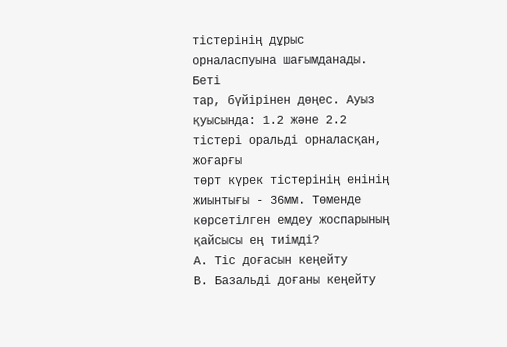тістерінің дұрыс орналаспуына шағымданады. Беті
тар, бүйірінен дөңес. Ауыз қуысында: 1.2 және 2.2 тістері оральді орналасқан, жоғарғы
төрт күрек тістерінің енінің жиынтығы - 36мм. Төменде көрсетілген емдеу жоспарының
қайсысы ең тиімді?
А. Тіс доғасын кеңейту
В. Базальді доғаны кеңейту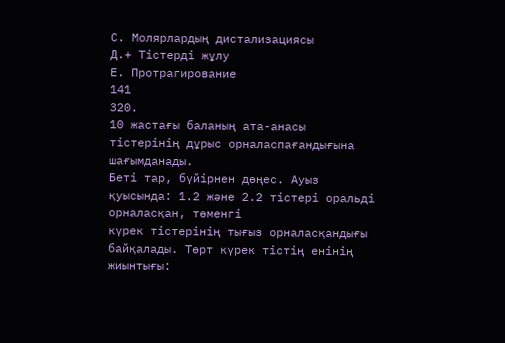С. Молярлардың дистализациясы
Д.+ Тістерді жұлу
Е. Протрагирование
141
320.
10 жастағы баланың ата-анасы тістерінің дұрыс орналаспағандығына шағымданады.
Беті тар, бүйірнен дөңес. Ауыз қуысында: 1.2 және 2.2 тістері оральді орналасқан, төменгі
күрек тістерінің тығыз орналасқандығы байқалады. Төрт күрек тістің енінің жиынтығы: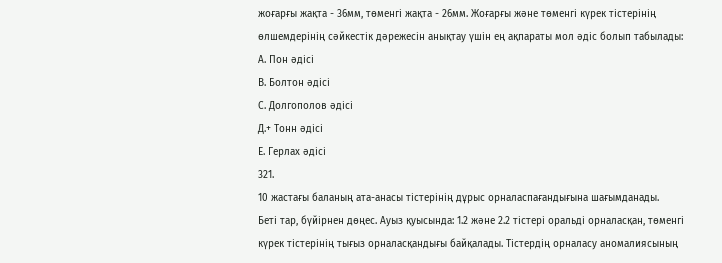жоғарғы жақта - 36мм, төменгі жақта - 26мм. Жоғарғы және төменгі күрек тістерінің
өлшемдерінің сәйкестік дәрежесін анықтау үшін ең ақпараты мол әдіс болып табылады:
А. Пон әдісі
В. Болтон әдісі
С. Долгополов әдісі
Д.+ Тонн әдісі
Е. Герлах әдісі
321.
10 жастағы баланың ата-анасы тістерінің дұрыс орналаспағандығына шағымданады.
Беті тар, бүйірнен дөңес. Ауыз қуысында: 1.2 және 2.2 тістері оральді орналасқан, төменгі
күрек тістерінің тығыз орналасқандығы байқалады. Тістердің орналасу аномалиясының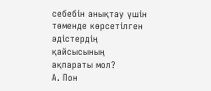себебін анықтау үшін төменде көрсетілген әдістердің қайсысының ақпараты мол?
А. Пон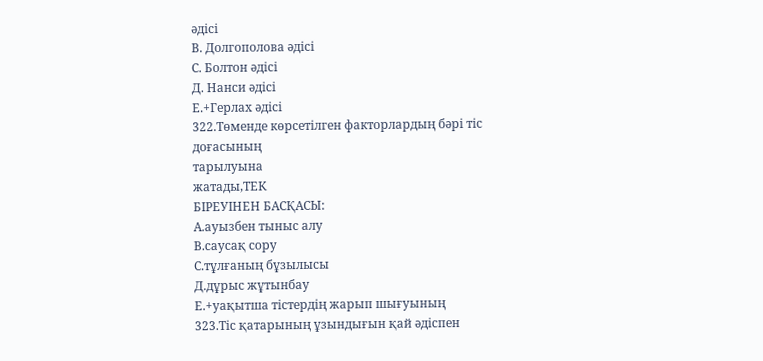әдісі
В. Долгополова әдісі
С. Болтон әдісі
Д. Нанси әдісі
Е.+Герлах әдісі
322.Төменде көрсетілген факторлардың бәрі тіс доғасының
тарылуына
жатады,ТЕК
БІРЕУІНЕН БАСҚАСЫ:
А.ауызбен тыныс алу
В.саусақ сору
С.тұлғаның бұзылысы
Д.дұрыс жұтынбау
Е.+уақытша тістердің жарып шығуының
323.Тіс қатарының ұзындығын қай әдіспен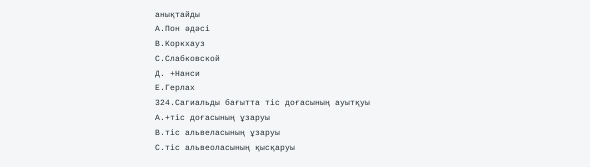анықтайды
А.Пон әдәсі
В.Коркхауз
С.Слабковской
Д. +Нанси
Е.Герлах
324.Сагиальды бағытта тіс доғасының ауытқуы
А.+тіс доғасының ұзаруы
В.тіс альвеласының ұзаруы
С.тіс альвеоласының қысқаруы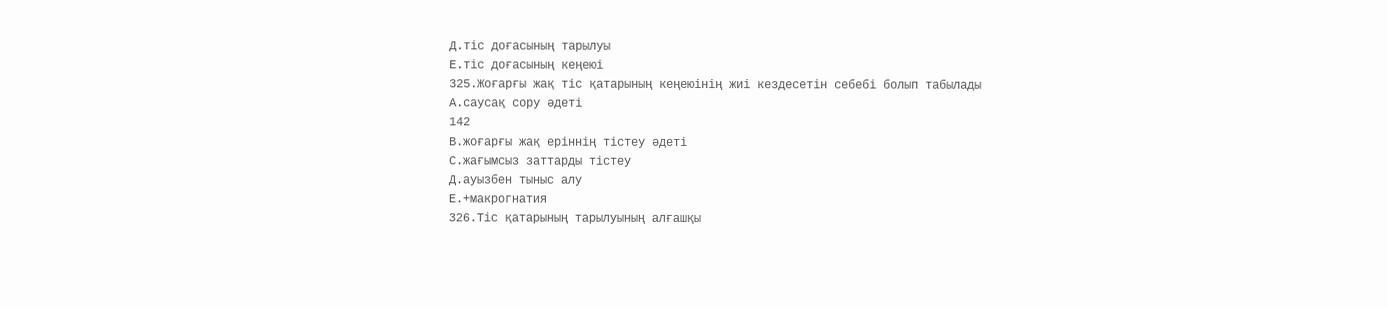Д.тіс доғасының тарылуы
Е.тіс доғасының кеңеюі
325.Жоғарғы жақ тіс қатарының кеңеюінің жиі кездесетін себебі болып табылады
А.саусақ сору әдеті
142
В.жоғарғы жақ еріннің тістеу әдеті
С.жағымсыз заттарды тістеу
Д.ауызбен тыныс алу
Е.+макрогнатия
326.Тіс қатарының тарылуының алғашқы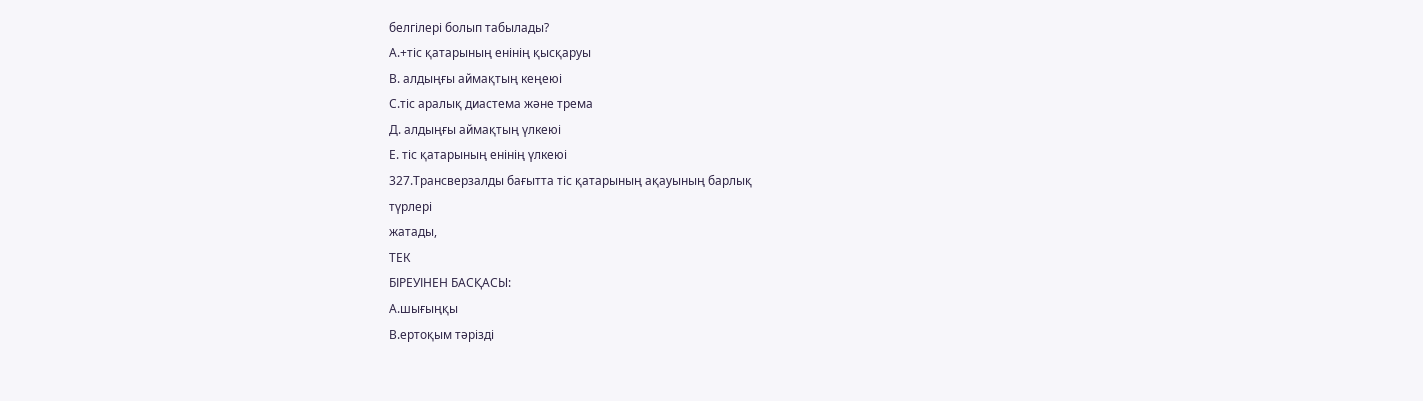белгілері болып табылады?
А.+тіс қатарының енінің қысқаруы
В. алдыңғы аймақтың кеңеюі
С.тіс аралық диастема және трема
Д. алдыңғы аймақтың үлкеюі
Е. тіс қатарының енінің үлкеюі
327.Трансверзалды бағытта тіс қатарының ақауының барлық
түрлері
жатады,
ТЕК
БІРЕУІНЕН БАСҚАСЫ:
А.шығыңқы
В.ертоқым тәрізді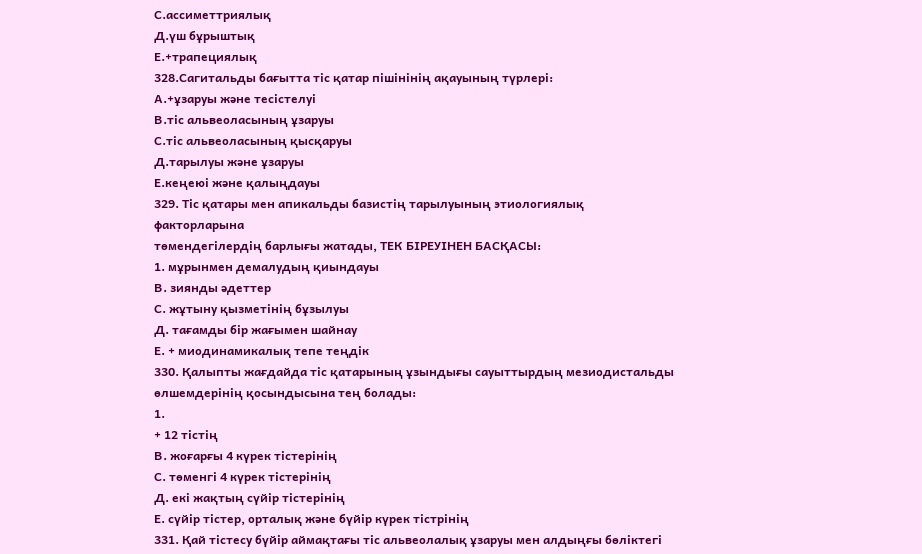С.ассиметтриялық
Д.үш бұрыштық
Е.+трапециялық
328.Сагитальды бағытта тіс қатар пішінінің ақауының түрлері:
А.+ұзаруы және тесістелуі
В.тіс альвеоласының ұзаруы
С.тіс альвеоласының қысқаруы
Д.тарылуы және ұзаруы
Е.кеңеюі және қалыңдауы
329. Тіс қатары мен апикальды базистің тарылуының этиологиялық
факторларына
төмендегілердің барлығы жатады, ТЕК БІРЕУІНЕН БАСҚАСЫ:
1. мұрынмен демалудың қиындауы
В. зиянды әдеттер
С. жұтыну қызметінің бұзылуы
Д. тағамды бір жағымен шайнау
Е. + миодинамикалық тепе теңдік
330. Қалыпты жағдайда тіс қатарының ұзындығы сауыттырдың мезиодистальды
өлшемдерінің қосындысына тең болады:
1.
+ 12 тістің
В. жоғарғы 4 күрек тістерінің
С. төменгі 4 күрек тістерінің
Д. екі жақтың сүйір тістерінің
Е. сүйір тістер, орталық және бүйір күрек тістрінің
331. Қай тістесу бүйір аймақтағы тіс альвеолалық ұзаруы мен алдыңғы бөліктегі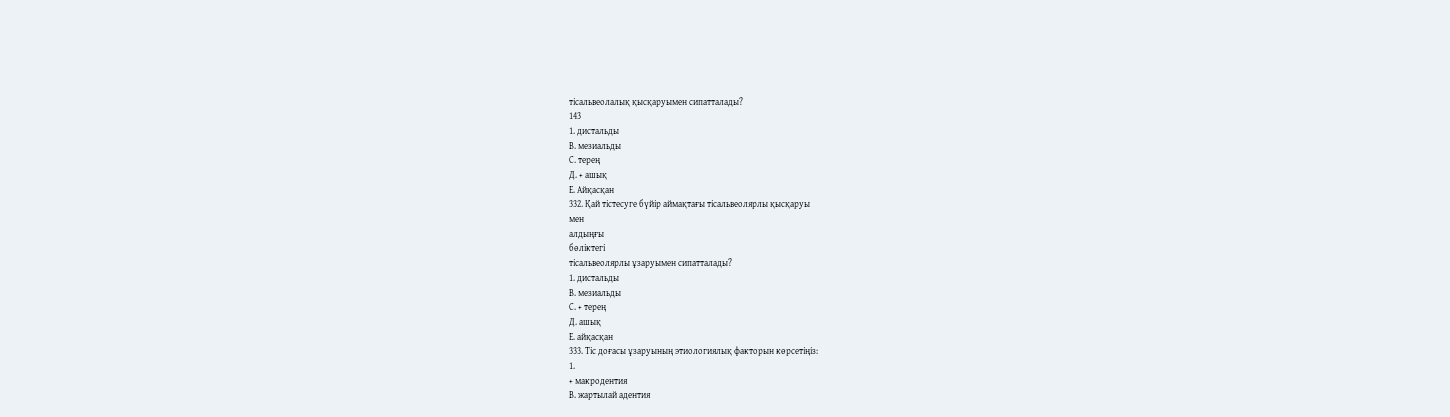тісальвеолалық қысқаруымен сипатталады?
143
1. дистальды
В. мезиальды
С. терең
Д. + ашық
Е. Айқасқан
332. Қай тістесуге бүйір аймақтағы тісальвеолярлы қысқаруы
мен
алдыңғы
бөліктегі
тісальвеолярлы ұзаруымен сипатталады?
1. дистальды
В. мезиальды
С. + терең
Д. ашық
Е. айқасқан
333. Тіс доғасы ұзаруының этиологиялық факторын көрсетіңіз:
1.
+ макродентия
В. жартылай адентия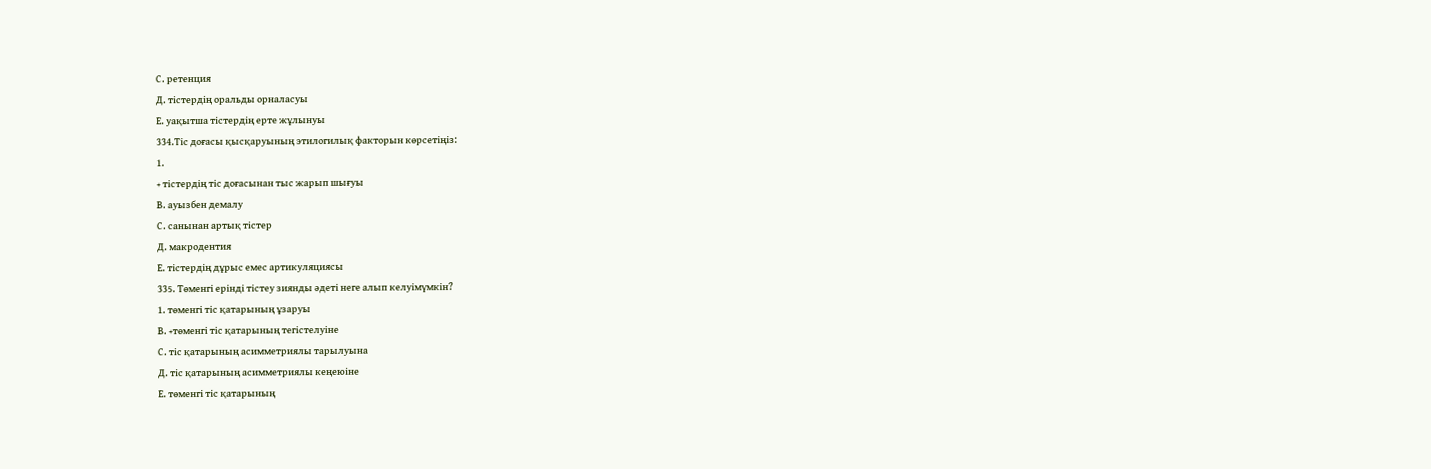С. ретенция
Д. тістердің оральды орналасуы
Е. уақытша тістердің ерте жұлынуы
334.Тіс доғасы қысқаруының этилогилық факторын көрсетіңіз:
1.
+ тістердің тіс доғасынан тыс жарып шығуы
В. ауызбен демалу
С. санынан артық тістер
Д. макродентия
Е. тістердің дұрыс емес артикуляциясы
335. Төменгі ерінді тістеу зиянды әдеті неге алып келуімүмкін?
1. төменгі тіс қатарының ұзаруы
В. +төменгі тіс қатарының тегістелуіне
С. тіс қатарының асимметриялы тарылуына
Д. тіс қатарының асимметриялы кеңеюіне
Е. төменгі тіс қатарының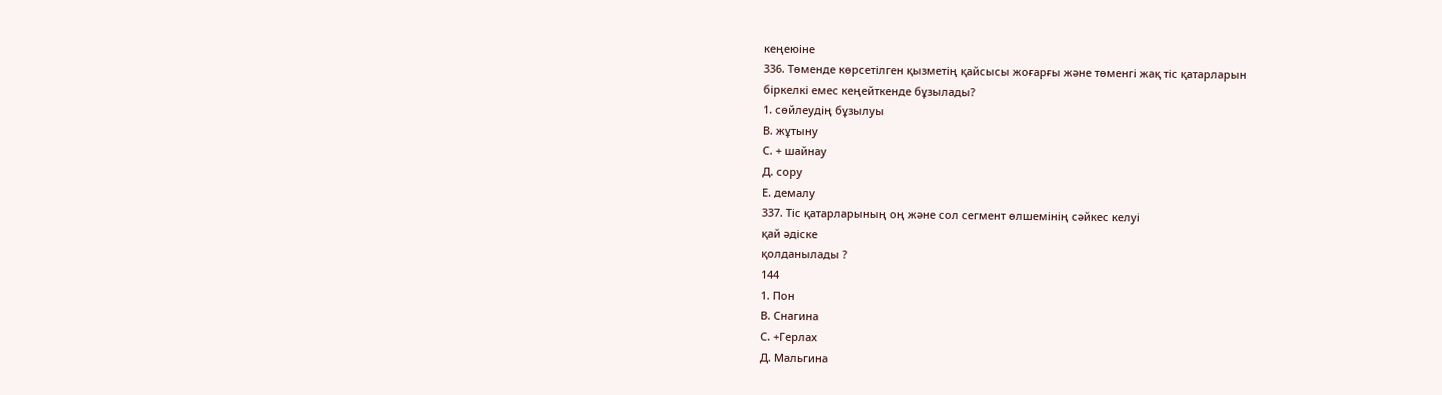кеңеюіне
336. Төменде көрсетілген қызметің қайсысы жоғарғы және төменгі жақ тіс қатарларын
біркелкі емес кеңейткенде бұзылады?
1. сөйлеудің бұзылуы
В. жұтыну
С. + шайнау
Д. сору
Е. демалу
337. Тіс қатарларының оң және сол сегмент өлшемінің сәйкес келуі
қай әдіске
қолданылады ?
144
1. Пон
В. Снагина
С. +Герлах
Д. Мальгина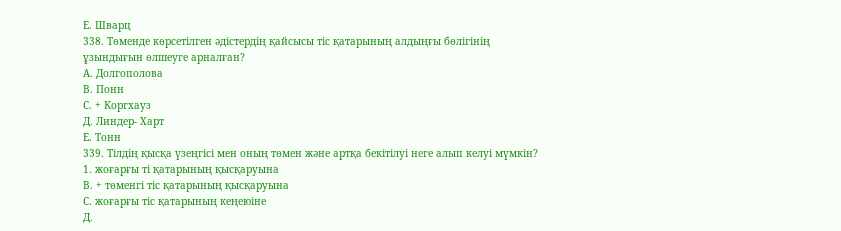Е. Шварц
338. Төменде көрсетілген әдістердің қайсысы тіс қатарының алдыңғы бөлігінің
ұзындығын өлшеуге арналған?
А. Долгополова
В. Понн
С. + Коргхауз
Д. Линдер- Харт
Е. Тонн
339. Тілдің қысқа үзеңгісі мен оның төмен және артқа бекітілуі неге алып келуі мүмкін?
1. жоғарғы ті қатарының қысқаруына
В. + төменгі тіс қатарының қысқаруына
С. жоғарғы тіс қатарының кеңеюіне
Д.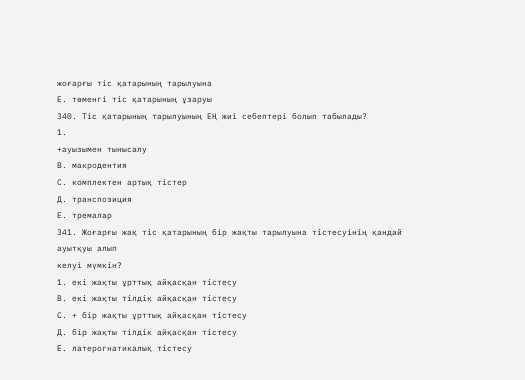жоғарғы тіс қатарының тарылуына
Е. төменгі тіс қатарының ұзаруы
340. Тіс қатарының тарылуының ЕҢ жиі себептері болып табылады?
1.
+ауызымен тынысалу
В. макродентия
С. комплектен артық тістер
Д. транспозиция
Е. тремалар
341. Жоғарғы жақ тіс қатарының бір жақты тарылуына тістесуінің қандай ауытқуы алып
келуі мүмкін?
1. екі жақты ұрттық айқасқан тістесу
В. екі жақты тілдік айқасқан тістесу
С. + бір жақты ұрттық айқасқан тістесу
Д. бір жақты тілдік айқасқан тістесу
Е. латерогнатикалық тістесу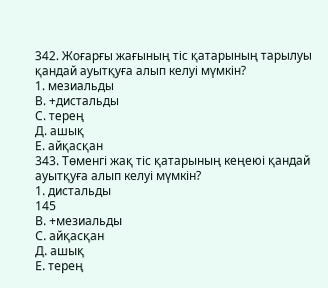342. Жоғарғы жағының тіс қатарының тарылуы қандай ауытқуға алып келуі мүмкін?
1. мезиальды
В. +дистальды
С. терең
Д. ашық
Е. айқасқан
343. Төменгі жақ тіс қатарының кеңеюі қандай ауытқуға алып келуі мүмкін?
1. дистальды
145
В. +мезиальды
С. айқасқан
Д. ашық
Е. терең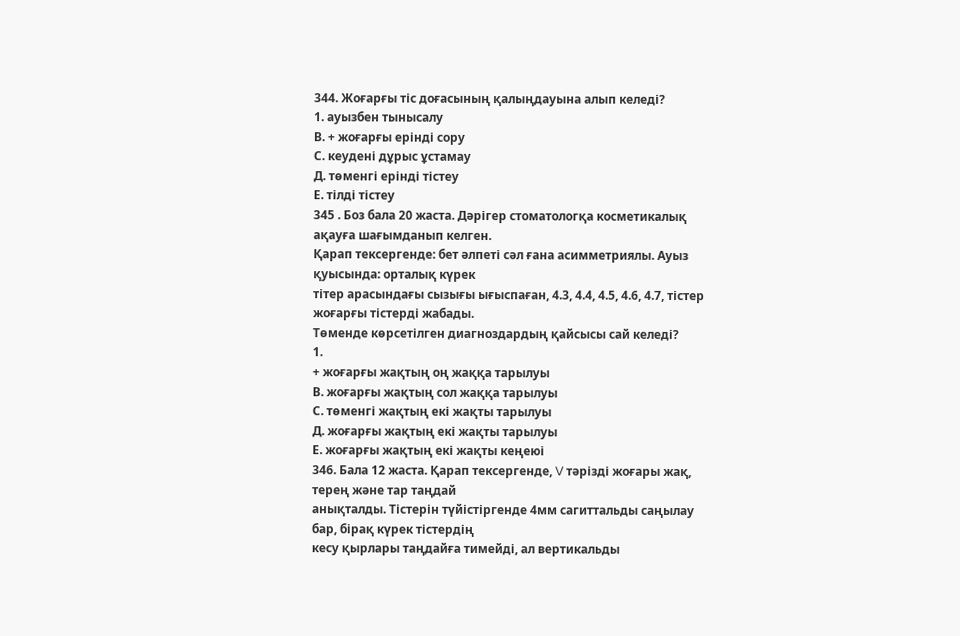344. Жоғарғы тіс доғасының қалыңдауына алып келеді?
1. ауызбен тынысалу
В. + жоғарғы ерінді сору
С. кеудені дұрыс ұстамау
Д. төменгі ерінді тістеу
Е. тілді тістеу
345 . Боз бала 20 жаста. Дәрігер стоматологқа косметикалық ақауға шағымданып келген.
Қарап тексергенде: бет әлпеті сәл ғана асимметриялы. Ауыз қуысында: орталық күрек
тітер арасындағы сызығы ығыспаған, 4.3, 4.4, 4.5, 4.6, 4.7, тістер жоғарғы тістерді жабады.
Төменде көрсетілген диагноздардың қайсысы сай келеді?
1.
+ жоғарғы жақтың оң жаққа тарылуы
В. жоғарғы жақтың сол жаққа тарылуы
С. төменгі жақтың екі жақты тарылуы
Д. жоғарғы жақтың екі жақты тарылуы
Е. жоғарғы жақтың екі жақты кеңеюі
346. Бала 12 жаста. Қарап тексергенде, V тәрізді жоғары жақ, терең және тар таңдай
анықталды. Тістерін түйістіргенде 4мм сагиттальды саңылау бар, бірақ күрек тістердің
кесу қырлары таңдайға тимейді, ал вертикальды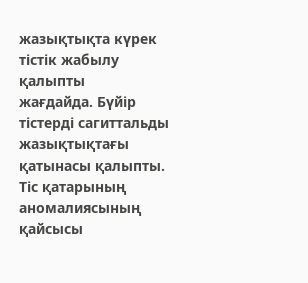жазықтықта күрек тістік жабылу қалыпты
жағдайда. Бүйір тістерді сагиттальды жазықтықтағы қатынасы қалыпты.
Тіс қатарының аномалиясының қайсысы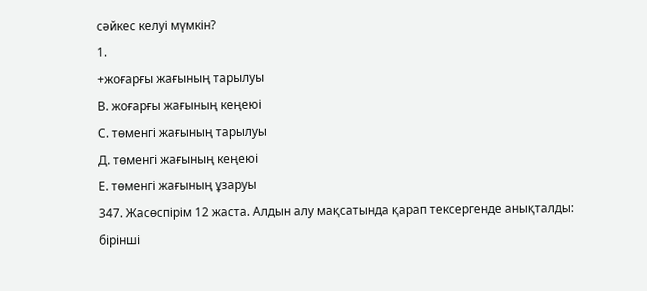сәйкес келуі мүмкін?
1.
+жоғарғы жағының тарылуы
В. жоғарғы жағының кеңеюі
С. төменгі жағының тарылуы
Д. төменгі жағының кеңеюі
Е. төменгі жағының ұзаруы
347. Жасөспірім 12 жаста. Алдын алу мақсатында қарап тексергенде анықталды: бірінші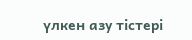үлкен азу тістері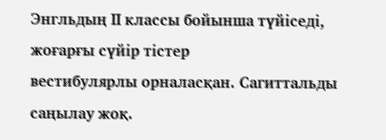Энгльдың ІІ классы бойынша түйіседі, жоғарғы сүйір тістер
вестибулярлы орналасқан. Сагиттальды саңылау жоқ.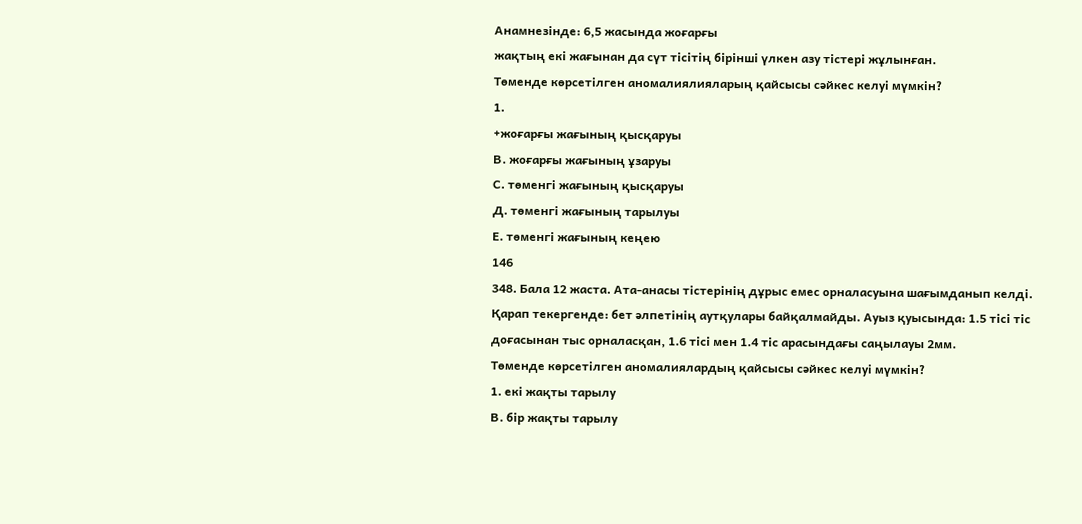Анамнезінде: 6,5 жасында жоғарғы
жақтың екі жағынан да сүт тісітің бірінші үлкен азу тістері жұлынған.
Төменде көрсетілген аномалиялияларың қайсысы сәйкес келуі мүмкін?
1.
+жоғарғы жағының қысқаруы
В. жоғарғы жағының ұзаруы
С. төменгі жағының қысқаруы
Д. төменгі жағының тарылуы
Е. төменгі жағының кеңею
146
348. Бала 12 жаста. Ата-анасы тістерінің дұрыс емес орналасуына шағымданып келді.
Қарап текергенде: бет әлпетінің аутқулары байқалмайды. Ауыз қуысында: 1.5 тісі тіс
доғасынан тыс орналасқан, 1.6 тісі мен 1.4 тіс арасындағы саңылауы 2мм.
Төменде көрсетілген аномалиялардың қайсысы сәйкес келуі мүмкін?
1. екі жақты тарылу
В. бір жақты тарылу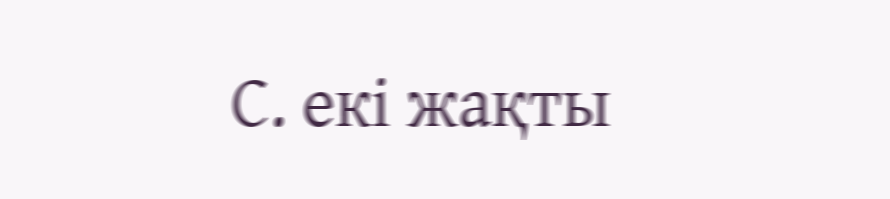С. екі жақты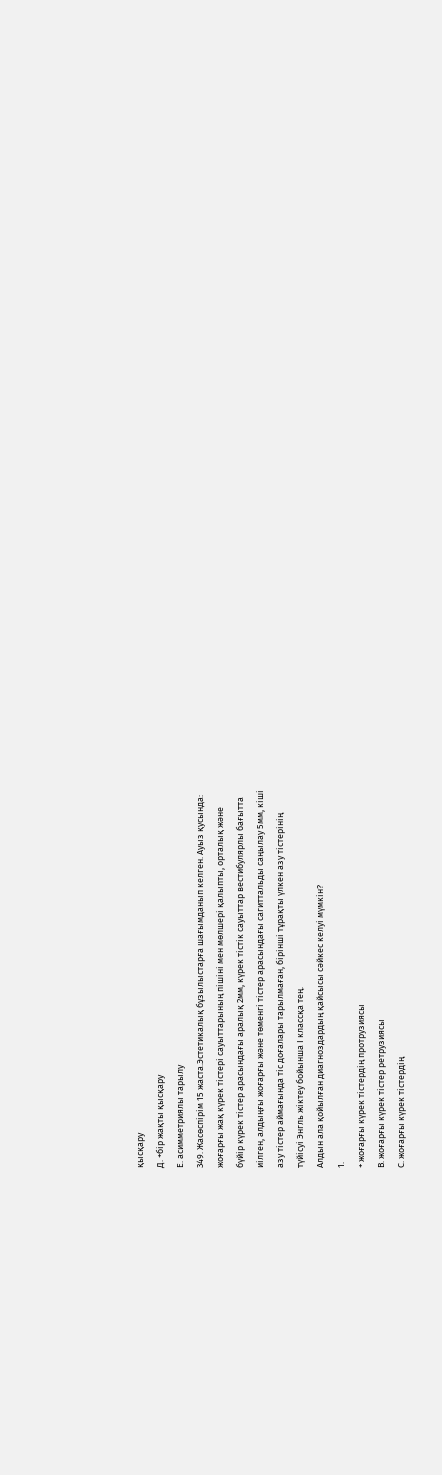қысқару
Д. +бір жақты қысқару
Е. асимметриялы тарылу
349. Жасөспірім 15 жаста.Эстетикалық бұзылыстарға шағымданып келген. Ауыз қусында:
жоғарғы жақ күрек тістері сауыттарының пішіні мен мөлшері қалыпты, орталық және
бүйір күрек тістер арасындағы аралық 2мм, күрек тістік сауыттар вестибулярлы бағытта
иілген, алдыңғы жоғарғы және төменгі тістер арасындағы сагиттальды саңылау 5мм, кіші
азу тістер аймағында тіс доғалары тарылмаған, бірінші тұрақты үлкен азу тістерінің
түйісуі Энгль жіктеу бойынша І классқа тең.
Алдын ала қойылған диагноздардың қайсысы сәйкес келуі мүмкін?
1.
+ жоғарғы күрек тістердің протрузиясы
В. жоғарғы күрек тістер ретрузиясы
С. жоғарғы күрек тістердің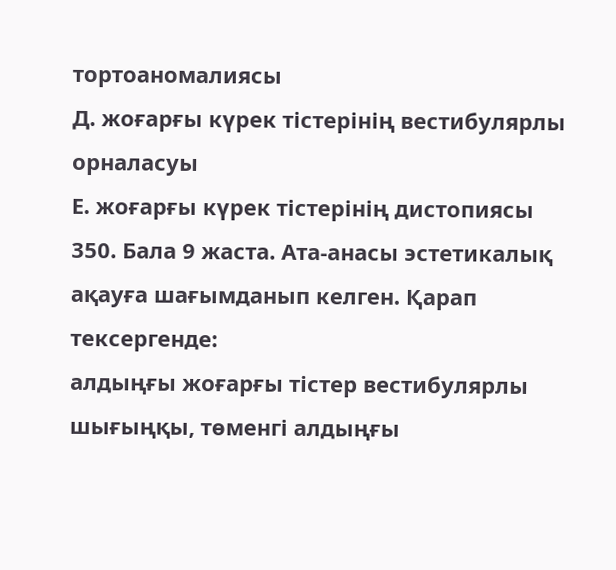тортоаномалиясы
Д. жоғарғы күрек тістерінің вестибулярлы орналасуы
Е. жоғарғы күрек тістерінің дистопиясы
350. Бала 9 жаста. Ата-анасы эстетикалық ақауға шағымданып келген. Қарап тексергенде:
алдыңғы жоғарғы тістер вестибулярлы шығыңқы, төменгі алдыңғы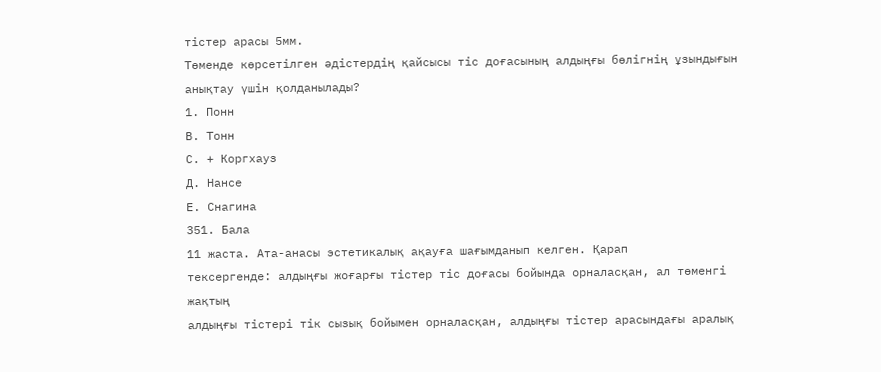тістер арасы 5мм.
Төменде көрсетілген әдістердің қайсысы тіс доғасының алдыңғы бөлігнің ұзындығын
анықтау үшін қолданылады?
1. Понн
В. Тонн
С. + Коргхауз
Д. Нансе
Е. Снагина
351. Бала
11 жаста. Ата-анасы эстетикалық ақауға шағымданып келген. Қарап
тексергенде: алдыңғы жоғарғы тістер тіс доғасы бойында орналасқан, ал төменгі жақтың
алдыңғы тістері тік сызық бойымен орналасқан, алдыңғы тістер арасындағы аралық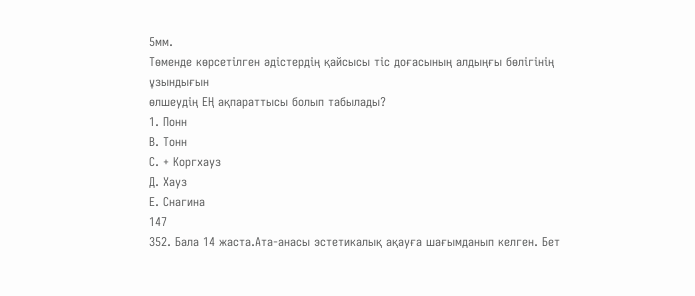5мм.
Төменде көрсетілген әдістердің қайсысы тіс доғасының алдыңғы бөлігінің ұзындығын
өлшеудің ЕҢ ақпараттысы болып табылады?
1. Понн
В. Тонн
С. + Коргхауз
Д. Хауз
Е. Снагина
147
352. Бала 14 жаста.Ата-анасы эстетикалық ақауға шағымданып келген. Бет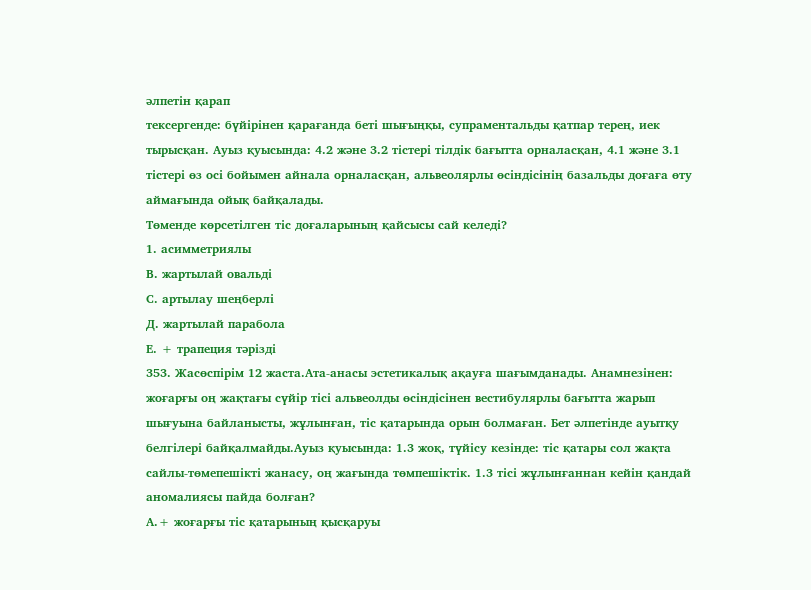әлпетін қарап
тексергенде: бүйірінен қарағанда беті шығыңқы, супраментальды қатпар терең, иек
тырысқан. Ауыз қуысында: 4.2 және 3.2 тістері тілдік бағытта орналасқан, 4.1 және 3.1
тістері өз осі бойымен айнала орналасқан, альвеолярлы өсіндісінің базальды доғаға өту
аймағында ойық байқалады.
Төменде көрсетілген тіс доғаларының қайсысы сай келеді?
1. асимметриялы
В. жартылай овальді
С. артылау шеңберлі
Д. жартылай парабола
Е. + трапеция тәрізді
353. Жасөспірім 12 жаста.Ата-анасы эстетикалық ақауға шағымданады. Анамнезінен:
жоғарғы оң жақтағы сүйір тісі альвеолды өсіндісінен вестибулярлы бағытта жарып
шығуына байланысты, жұлынған, тіс қатарында орын болмаған. Бет әлпетінде ауытқу
белгілері байқалмайды.Ауыз қуысында: 1.3 жоқ, түйісу кезінде: тіс қатары сол жақта
сайлы-төмепешікті жанасу, оң жағында төмпешіктік. 1.3 тісі жұлынғаннан кейін қандай
аномалиясы пайда болған?
А.+ жоғарғы тіс қатарының қысқаруы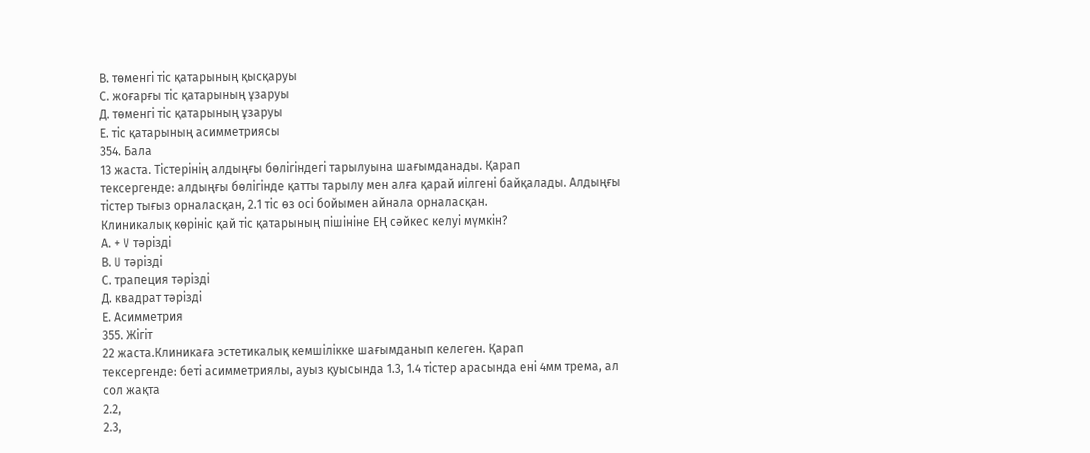В. төменгі тіс қатарының қысқаруы
С. жоғарғы тіс қатарының ұзаруы
Д. төменгі тіс қатарының ұзаруы
Е. тіс қатарының асимметриясы
354. Бала
13 жаста. Тістерінің алдыңғы бөлігіндегі тарылуына шағымданады. Қарап
тексергенде: алдыңғы бөлігінде қатты тарылу мен алға қарай иілгені байқалады. Алдыңғы
тістер тығыз орналасқан, 2.1 тіс өз осі бойымен айнала орналасқан.
Клиникалық көрініс қай тіс қатарының пішініне ЕҢ сәйкес келуі мүмкін?
А. + V тәрізді
В. U тәрізді
С. трапеция тәрізді
Д. квадрат тәрізді
Е. Асимметрия
355. Жігіт
22 жаста.Клиникаға эстетикалық кемшілікке шағымданып келеген. Қарап
тексергенде: беті асимметриялы, ауыз қуысында 1.3, 1.4 тістер арасында ені 4мм трема, ал
сол жақта
2.2,
2.3,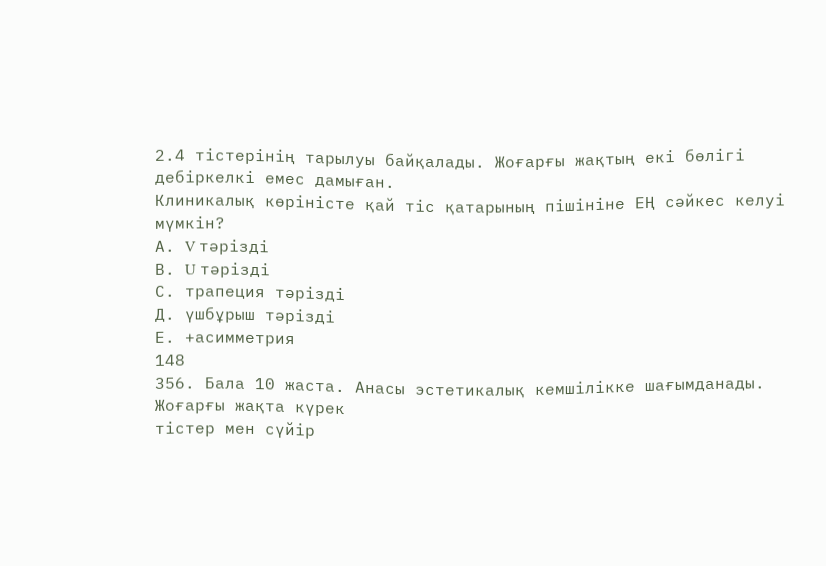2.4 тістерінің тарылуы байқалады. Жоғарғы жақтың екі бөлігі
дебіркелкі емес дамыған.
Клиникалық көріністе қай тіс қатарының пішініне ЕҢ сәйкес келуі мүмкін?
А. V тәрізді
В. U тәрізді
С. трапеция тәрізді
Д. үшбұрыш тәрізді
Е. +асимметрия
148
356. Бала 10 жаста. Анасы эстетикалық кемшілікке шағымданады. Жоғарғы жақта күрек
тістер мен сүйір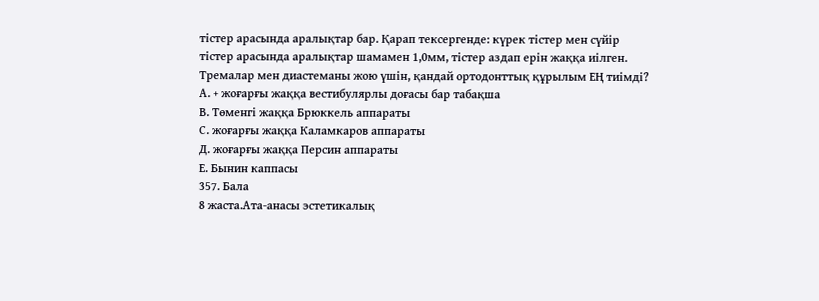тістер арасында аралықтар бар. Қарап тексергенде: күрек тістер мен сүйір
тістер арасында аралықтар шамамен 1,0мм, тістер аздап ерін жаққа иілген.
Тремалар мен диастеманы жою үшін, қандай ортодонттық құрылым ЕҢ тиімді?
А. + жоғарғы жаққа вестибулярлы доғасы бар табақша
В. Төменгі жаққа Брюккель аппараты
С. жоғарғы жаққа Каламкаров аппараты
Д. жоғарғы жаққа Персин аппараты
Е. Бынин каппасы
357. Бала
8 жаста.Ата-анасы эстетикалық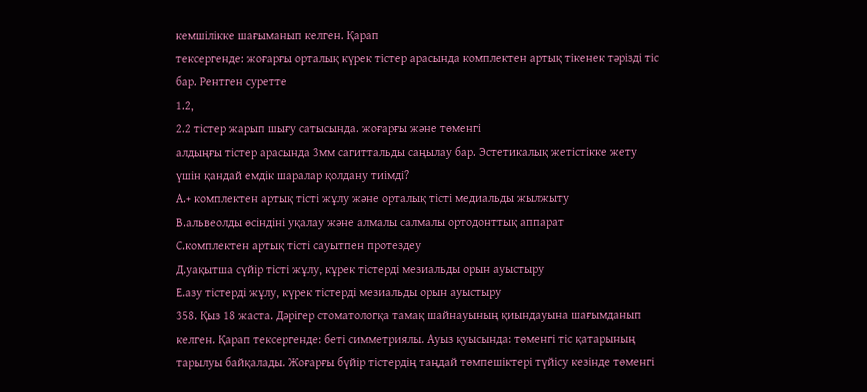кемшілікке шағыманып келген. Қарап
тексергенде: жоғарғы орталық күрек тістер арасында комплектен артық тікенек тәрізді тіс
бар. Рентген суретте
1.2,
2.2 тістер жарып шығу сатысында. жоғарғы және төменгі
алдыңғы тістер арасында 3мм сагиттальды саңылау бар. Эстетикалық жетістікке жету
үшін қандай емдік шаралар қолдану тиімді?
А.+ комплектен артық тісті жұлу және орталық тісті медиальды жылжыту
В.альвеолды өсіндіні уқалау және алмалы салмалы ортодонттық аппарат
С.комплектен артық тісті сауытпен протездеу
Д.уақытша сүйір тісті жұлу, кұрек тістерді мезиальды орын ауыстыру
Е.азу тістерді жұлу, күрек тістерді мезиальды орын ауыстыру
358. Қыз 18 жаста. Дәрігер стоматологқа тамақ шайнауының қиындауына шағымданып
келген. Қарап тексергенде: беті симметриялы. Ауыз қуысында: төменгі тіс қатарының
тарылуы байқалады. Жоғарғы бүйір тістердің таңдай төмпешіктері түйісу кезінде төменгі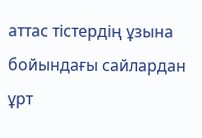аттас тістердің ұзына бойындағы сайлардан ұрт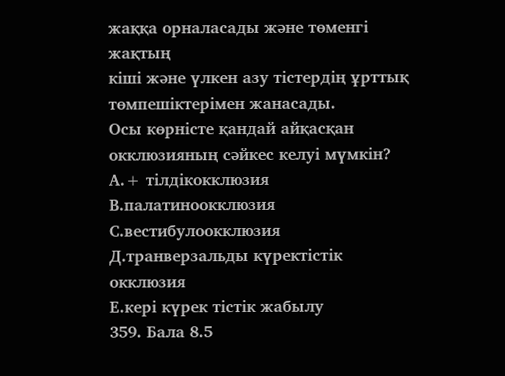жаққа орналасады және төменгі жақтың
кіші және үлкен азу тістердің ұрттық төмпешіктерімен жанасады.
Осы көрністе қандай айқасқан окклюзияның сәйкес келуі мүмкін?
А.+ тілдікокклюзия
В.палатиноокклюзия
С.вестибулоокклюзия
Д.транверзальды күректістік окклюзия
Е.кері күрек тістік жабылу
359. Бала 8.5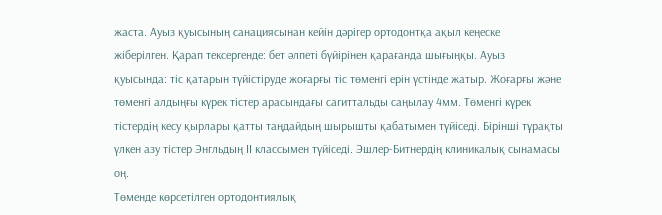жаста. Ауыз қуысының санациясынан кейін дәрігер ортодонтқа ақыл кеңеске
жіберілген. Қарап тексергенде: бет әлпеті бүйірінен қарағанда шығыңқы. Ауыз
қуысында: тіс қатарын түйістіруде жоғарғы тіс төменгі ерін үстінде жатыр. Жоғарғы және
төменгі алдыңғы күрек тістер арасындағы сагиттальды саңылау 4мм. Төменгі күрек
тістердің кесу қырлары қатты таңдайдың шырышты қабатымен түйіседі. Бірінші тұрақты
үлкен азу тістер Энгльдың ІІ классымен түйіседі. Эшлер-Битнердің клиникалық сынамасы
оң.
Төменде көрсетілген ортодонтиялық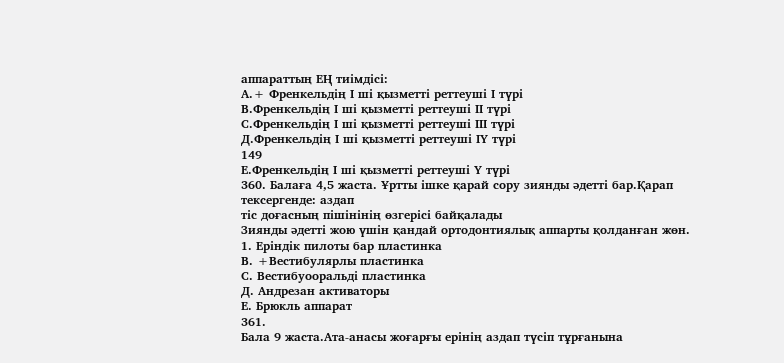аппараттың ЕҢ тиімдісі:
А.+ Френкельдің І ші қызметті реттеуші І түрі
В.Френкельдің І ші қызметті реттеуші ІІ түрі
С.Френкельдің І ші қызметті реттеуші ІІІ түрі
Д.Френкельдің І ші қызметті реттеуші ІҮ түрі
149
Е.Френкельдің І ші қызметті реттеуші Ү түрі
360. Балаға 4,5 жаста. Ұртты ішке қарай сору зиянды әдетті бар.Қарап тексергенде: аздап
тіс доғасның пішінінің өзгерісі байқалады
Зиянды әдетті жою үшін қандай ортодонтиялық аппарты қолданған жөн.
1. Еріндік пилоты бар пластинка
В. +Вестибулярлы пластинка
С. Вестибуооральді пластинка
Д. Андрезан активаторы
Е. Брюкль аппарат
361.
Бала 9 жаста.Ата-анасы жоғарғы ерінің аздап түсіп тұрғанына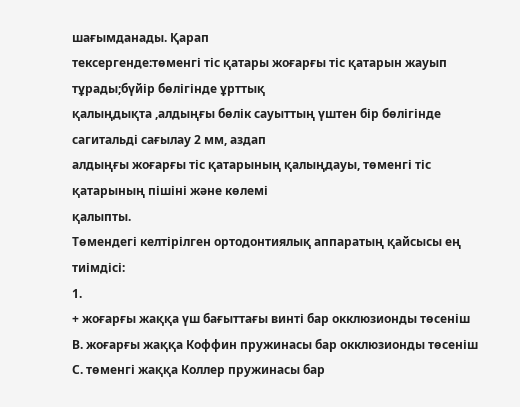шағымданады. Қарап
тексергенде:төменгі тіс қатары жоғарғы тіс қатарын жауып тұрады;бүйір бөлігінде ұрттық
қалыңдықта ,алдыңғы бөлік сауыттың үштен бір бөлігінде сагитальді сағылау 2 мм, аздап
алдыңғы жоғарғы тіс қатарының қалыңдауы, төменгі тіс қатарының пішіні және көлемі
қалыпты.
Төмендегі келтірілген ортодонтиялық аппаратың қайсысы ең тиімдісі:
1.
+ жоғарғы жаққа үш бағыттағы винті бар окклюзионды төсеніш
В. жоғарғы жаққа Коффин пружинасы бар окклюзионды төсеніш
С. төменгі жаққа Коллер пружинасы бар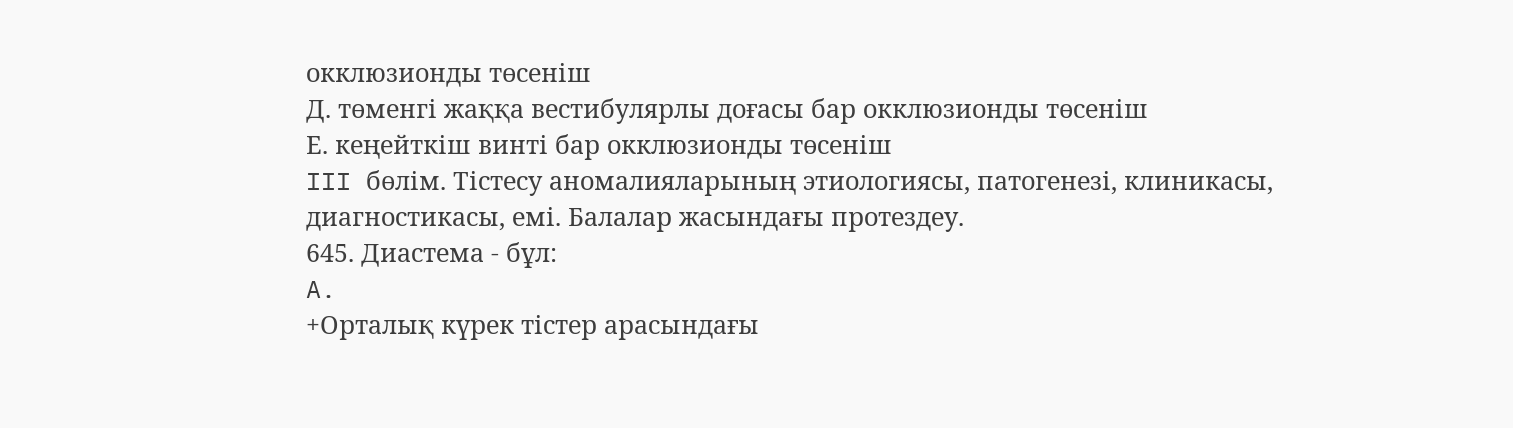окклюзионды төсеніш
Д. төменгі жаққа вестибулярлы доғасы бар окклюзионды төсеніш
Е. кеңейткіш винті бар окклюзионды төсеніш
III бөлім. Тістесу аномалияларының этиологиясы, патогенезі, клиникасы,
диагностикасы, емі. Балалар жасындағы протездеу.
645. Диастема - бұл:
A.
+Орталық күрек тістер арасындағы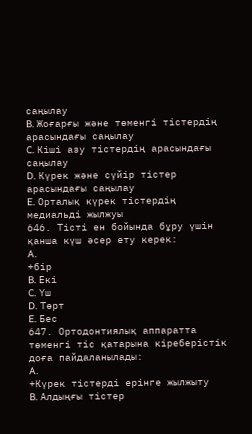саңылау
B. Жоғарғы және төменгі тістердің арасындағы саңылау
C. Кіші азу тістердің арасындағы саңылау
D. Күрек және сүйір тістер арасындағы саңылау
E. Орталық күрек тістердің медиальді жылжуы
646. Тісті ен бойында бұру үшін қанша күш әсер ету керек:
A.
+бір
B. Екі
C. Үш
D. Төрт
E. Бес
647. Ортодонтиялық аппаратта төменгі тіс қатарына кіреберістік доға пайдаланылады:
A.
+Күрек тістерді ерінге жылжыту
B. Алдыңғы тістер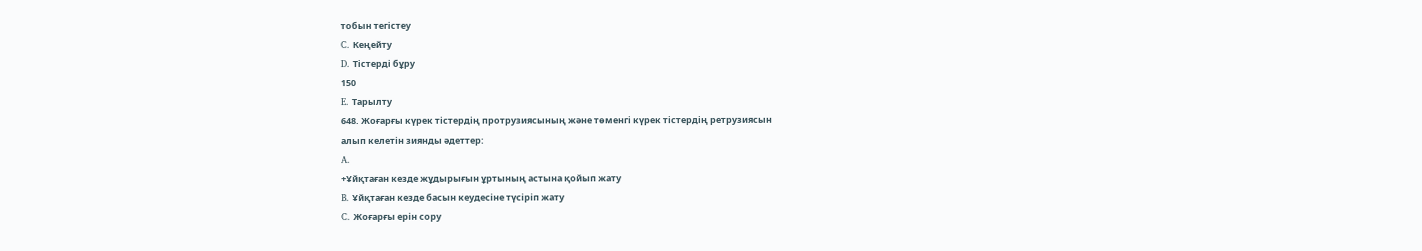тобын тегістеу
C. Кеңейту
D. Тістерді бұру
150
E. Тарылту
648. Жоғарғы күрек тістердің протрузиясының және төменгі күрек тістердің ретрузиясын
алып келетін зиянды әдеттер:
A.
+Ұйқтаған кезде жұдырығын ұртының астына қойып жату
B. Ұйқтаған кезде басын кеудесіне түсіріп жату
C. Жоғарғы ерін сору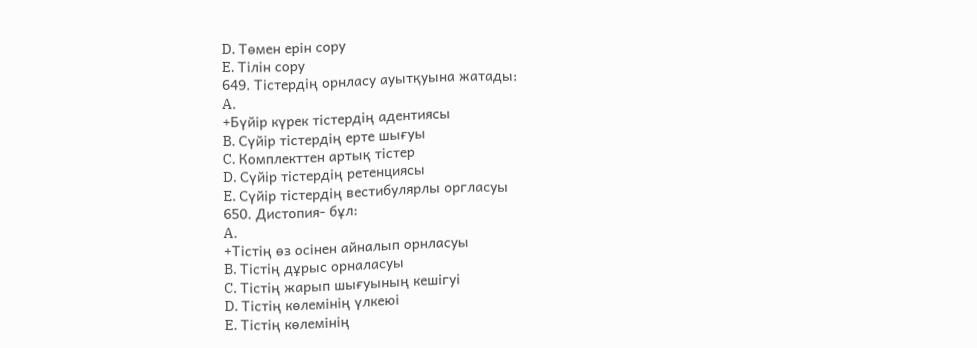D. Төмен ерін сору
E. Тілін сору
649. Тістердің орнласу ауытқуына жатады:
A.
+Бүйір күрек тістердің адентиясы
B. Сүйір тістердің ерте шығуы
C. Комплекттен артық тістер
D. Сүйір тістердің ретенциясы
E. Сүйір тістердің вестибулярлы оргласуы
650. Дистопия- бұл:
A.
+Тістің өз осінен айналып орнласуы
B. Тістің дұрыс орналасуы
C. Тістің жарып шығуының кешігуі
D. Тістің көлемінің үлкеюі
E. Тістің көлемінің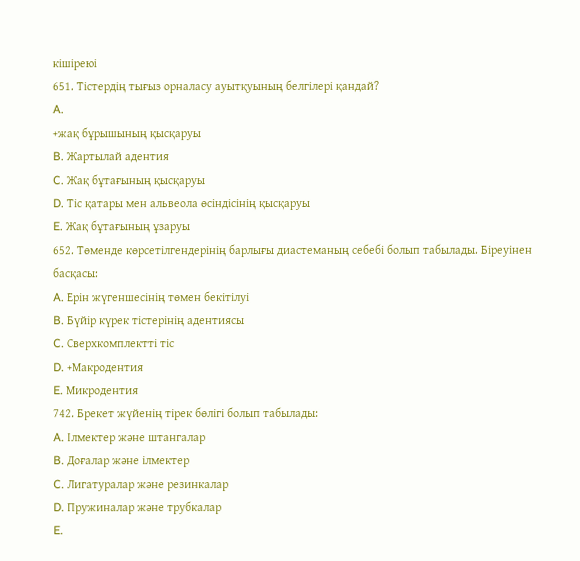кішіреюі
651. Тістердің тығыз орналасу ауытқуының белгілері қандай?
A.
+жақ бұрышының қысқаруы
B. Жартылай адентия
C. Жақ бұтағының қысқаруы
D. Тіс қатары мен альвеола өсіндісінің қысқаруы
E. Жақ бұтағының ұзаруы
652. Төменде көрсетілгендерінің барлығы диастеманың себебі болып табылады. Біреуінен
басқасы:
A. Ерін жүгеншесінің төмен бекітілуі
B. Бүйір күрек тістерінің адентиясы
C. Сверхкомплектті тіс
D. +Макродентия
E. Микродентия
742. Брекет жүйенің тірек бөлігі болып табылады:
A. Ілмектер және штангалар
B. Доғалар және ілмектер
C. Лигатуралар және резинкалар
D. Пружиналар және трубкалар
E.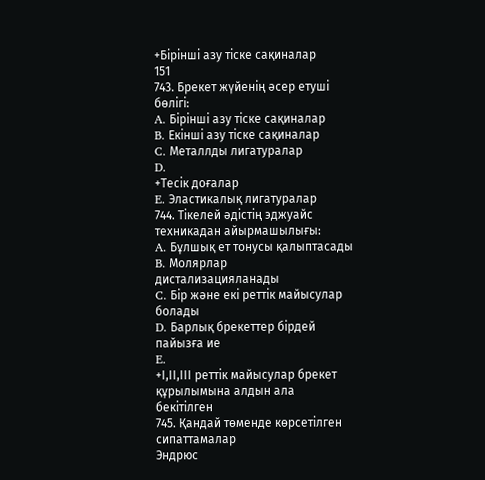+Бірінші азу тіске сақиналар
151
743. Брекет жүйенің әсер етуші бөлігі:
A. Бірінші азу тіске сақиналар
B. Екінші азу тіске сақиналар
C. Металлды лигатуралар
D.
+Тесік доғалар
E. Эластикалық лигатуралар
744. Тікелей әдістің эджуайс техникадан айырмашылығы:
A. Бұлшық ет тонусы қалыптасады
B. Молярлар дистализацияланады
C. Бір және екі реттік майысулар болады
D. Барлық брекеттер бірдей пайызға ие
E.
+І,ІІ,ІІІ реттік майысулар брекет құрылымына алдын ала бекітілген
745. Қандай төменде көрсетілген сипаттамалар
Эндрюс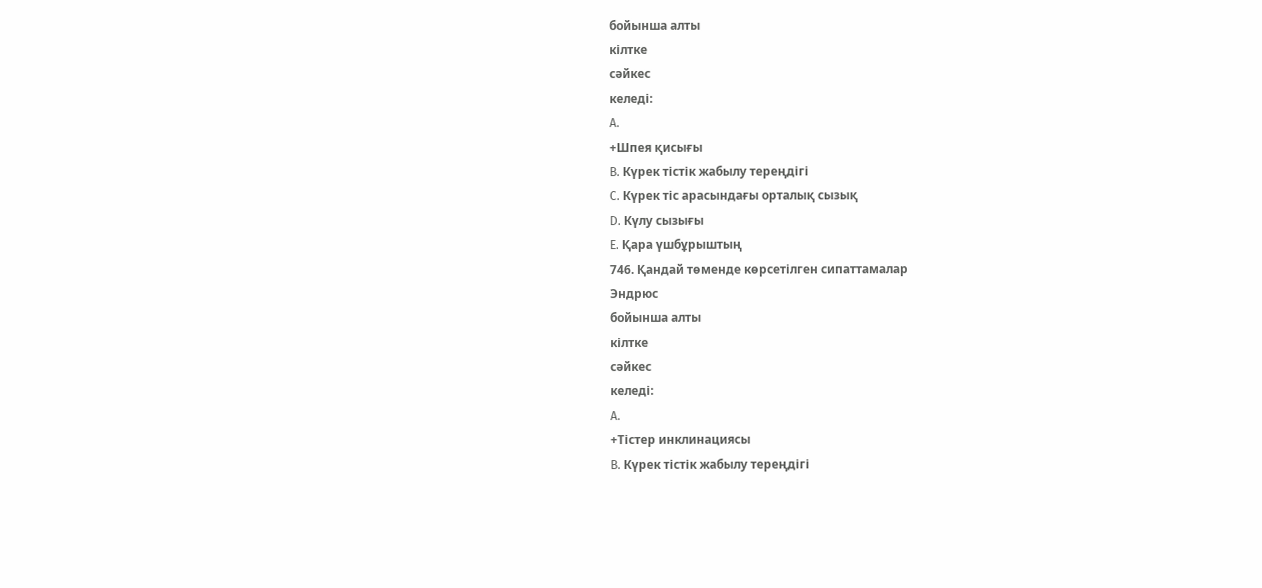бойынша алты
кілтке
сәйкес
келеді:
A.
+Шпея қисығы
B. Күрек тістік жабылу тереңдігі
C. Күрек тіс арасындағы орталық сызық
D. Күлу сызығы
E. Қара үшбұрыштың
746. Қандай төменде көрсетілген сипаттамалар
Эндрюс
бойынша алты
кілтке
сәйкес
келеді:
A.
+Тістер инклинациясы
B. Күрек тістік жабылу тереңдігі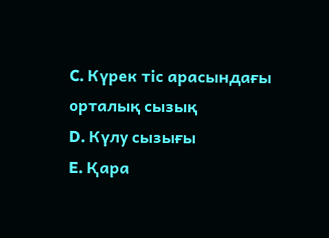C. Күрек тіс арасындағы орталық сызық
D. Күлу сызығы
E. Қара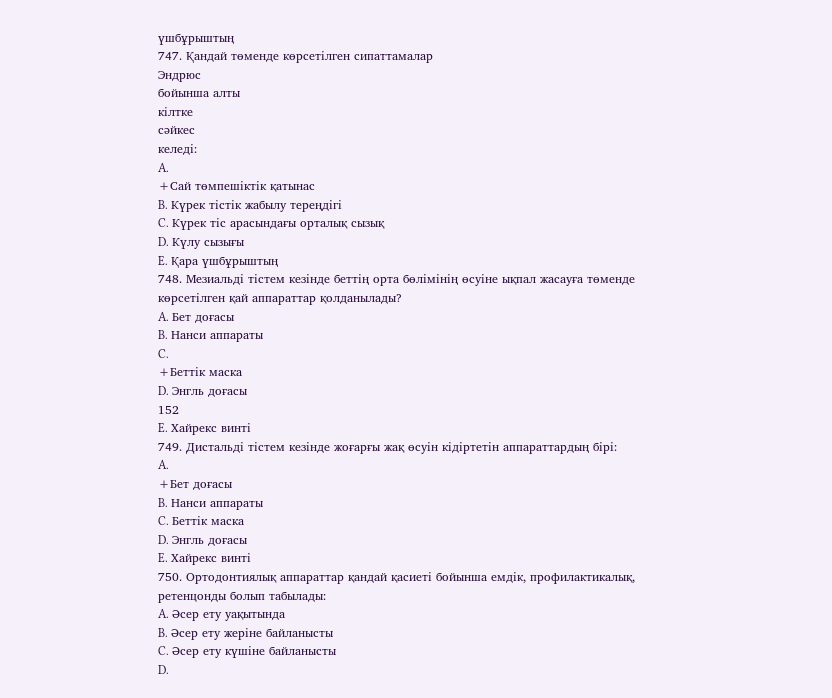үшбұрыштың
747. Қандай төменде көрсетілген сипаттамалар
Эндрюс
бойынша алты
кілтке
сәйкес
келеді:
A.
+Сай төмпешіктік қатынас
B. Күрек тістік жабылу тереңдігі
C. Күрек тіс арасындағы орталық сызық
D. Күлу сызығы
E. Қара үшбұрыштың
748. Мезиальді тістем кезінде беттің орта бөлімінің өсуіне ықпал жасауға төменде
көрсетілген қай аппараттар қолданылады?
A. Бет доғасы
B. Нанси аппараты
C.
+Беттік маска
D. Энгль доғасы
152
E. Хайрекс винті
749. Дистальді тістем кезінде жоғарғы жақ өсуін кідіртетін аппараттардың бірі:
A.
+Бет доғасы
B. Нанси аппараты
C. Беттік маска
D. Энгль доғасы
E. Хайрекс винті
750. Ортодонтиялық аппараттар қандай қасиеті бойынша емдік, профилактикалық,
ретенцонды болып табылады:
A. Әсер ету уақытында
B. Әсер ету жеріне байланысты
C. Әсер ету күшіне байланысты
D.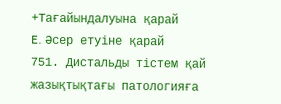+Тағайындалуына қарай
E. Әсер етуіне қарай
751. Дистальды тістем қай жазықтықтағы патологияға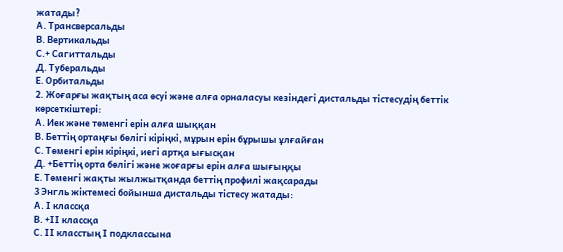жатады?
А. Трансверсальды
В. Вертикальды
С.+ Сагиттальды
Д. Туберальды
Е. Орбитальды
2. Жоғарғы жақтың аса өсуі және алға орналасуы кезіндегі дистальды тістесудің беттік
көрсеткіштері:
А. Иек және төменгі ерін алға шыққан
В. Беттің ортаңғы бөлігі кіріңкі, мұрын ерін бұрышы ұлғайған
С. Төменгі ерін кіріңкі, иегі артқа ығысқан
Д. +Беттің орта бөлігі және жоғарғы ерін алға шығыңқы
Е. Төменгі жақты жылжытқанда беттің профилі жақсарады
3 Энгль жіктемесі бойынша дистальды тістесу жатады:
А. І классқа
В. +ІІ классқа
С. ІІ класстың І подклассына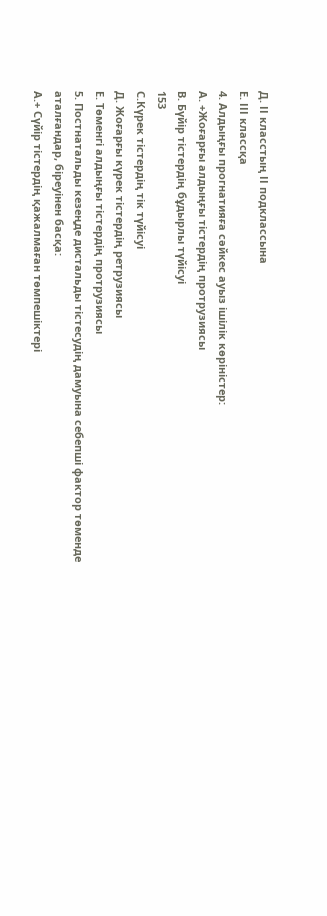Д. ІІ класстың ІІ подклассына
Е. ІІІ классқа
4. Алдыңғы прогнатияға сәйкес ауыз ішілік көріністер:
А. +Жоғарғы алдыңғы тістердің протрузиясы
В. Бүйір тістердің бұдырлы түйісуі
153
С.Күрек тістердің тік түйісуі
Д. Жоғарғы күрек тістердің ретрузиясы
Е. Төменгі алдыңғы тістердің протрузиясы
5. Постнатальды кезеңде дистальды тістесудің дамуына себепші фактор төменде
аталғандар, біреуінен басқа:
А.+ Сүйір тістердің қажалмаған төмпешіктері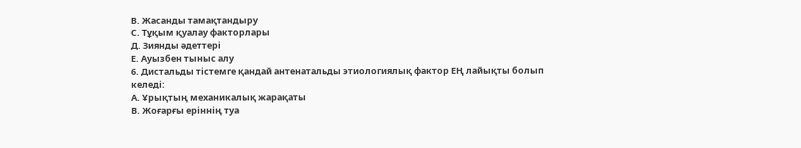В. Жасанды тамақтандыру
С. Тұқым қуалау факторлары
Д. Зиянды әдеттері
Е. Ауызбен тыныс алу
6. Дистальды тістемге қандай антенатальды этиологиялық фактор ЕҢ лайықты болып
келеді:
А. Ұрықтың механикалық жарақаты
В. Жоғарғы еріннің туа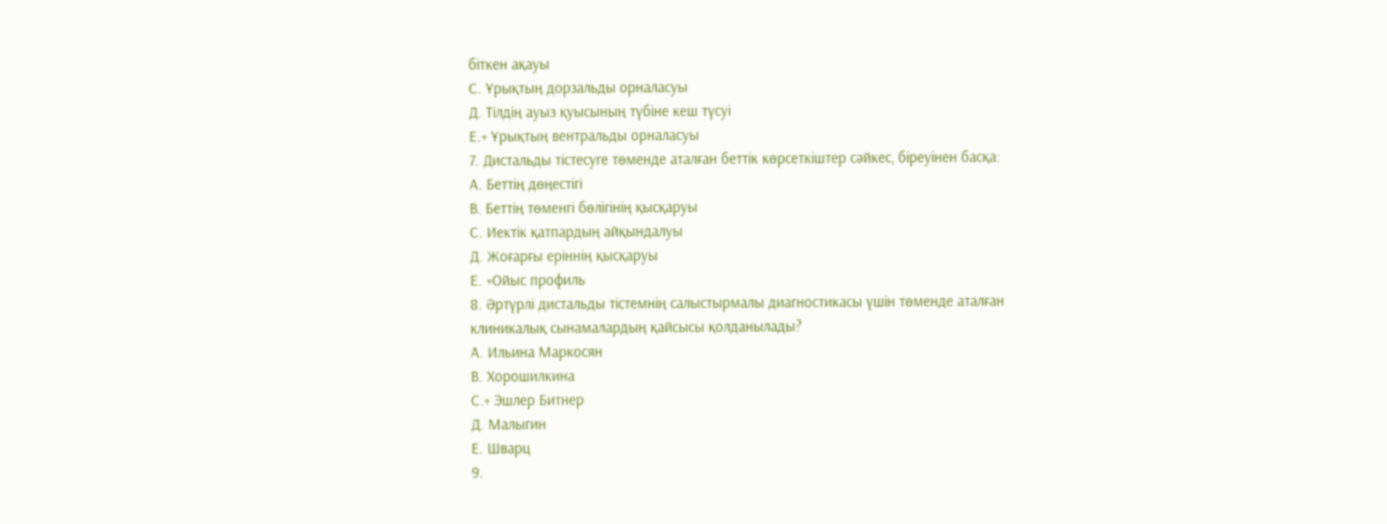біткен ақауы
С. Ұрықтың дорзальды орналасуы
Д. Тілдің ауыз қуысының түбіне кеш түсуі
Е.+ Ұрықтың вентральды орналасуы
7. Дистальды тістесуге төменде аталған беттік көрсеткіштер сәйкес, біреуінен басқа:
А. Беттің дөңестігі
В. Беттің төменгі бөлігінің қысқаруы
С. Иектік қатпардың айқындалуы
Д. Жоғарғы еріннің қысқаруы
Е. +Ойыс профиль
8. Әртүрлі дистальды тістемнің салыстырмалы диагностикасы үшін төменде аталған
клиникалық сынамалардың қайсысы қолданылады?
А. Ильина Маркосян
В. Хорошилкина
С.+ Эшлер Битнер
Д. Малыгин
Е. Шварц
9.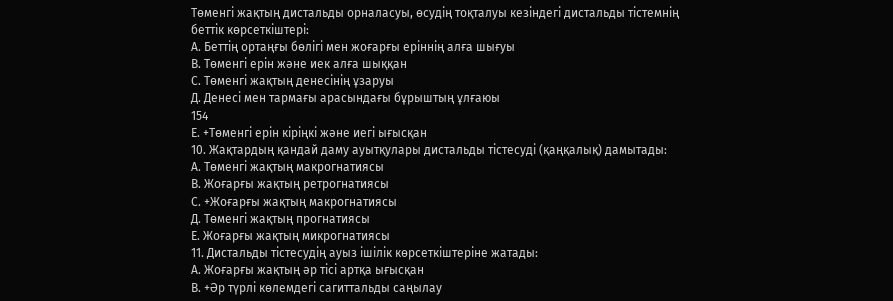Төменгі жақтың дистальды орналасуы, өсудің тоқталуы кезіндегі дистальды тістемнің
беттік көрсеткіштері:
А. Беттің ортаңғы бөлігі мен жоғарғы еріннің алға шығуы
В. Төменгі ерін және иек алға шыққан
С. Төменгі жақтың денесінің ұзаруы
Д. Денесі мен тармағы арасындағы бұрыштың ұлғаюы
154
Е. +Төменгі ерін кіріңкі және иегі ығысқан
10. Жақтардың қандай даму ауытқулары дистальды тістесуді (қаңқалық) дамытады:
А. Төменгі жақтың макрогнатиясы
В. Жоғарғы жақтың ретрогнатиясы
С. +Жоғарғы жақтың макрогнатиясы
Д. Төменгі жақтың прогнатиясы
Е. Жоғарғы жақтың микрогнатиясы
11. Дистальды тістесудің ауыз ішілік көрсеткіштеріне жатады:
А. Жоғарғы жақтың әр тісі артқа ығысқан
В. +Әр түрлі көлемдегі сагиттальды саңылау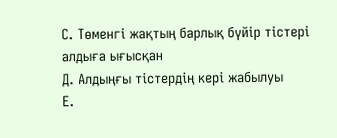С. Төменгі жақтың барлық бүйір тістері алдыға ығысқан
Д. Алдыңғы тістердің кері жабылуы
Е.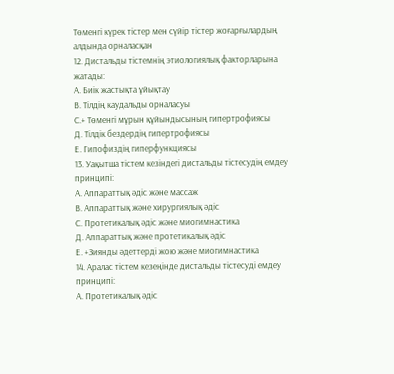Төменгі күрек тістер мен сүйір тістер жоғарғылардың алдында орналасқан
12. Дистальды тістемнің этиологиялық факторларына жатады:
А. Биік жастықта ұйықтау
В. Тілдің каудальды орналасуы
С.+ Төменгі мұрын құйындысының гипертрофиясы
Д. Тілдік бездердің гипертрофиясы
Е. Гипофиздің гиперфункциясы
13. Уақытша тістем кезіндегі дистальды тістесудің емдеу принципі:
А. Аппараттық әдіс және массаж
В. Аппараттық және хирургиялық әдіс
С. Протетикалық әдіс және миогимнастика
Д. Аппараттық және протетикалық әдіс
Е. +Зиянды әдеттерді жою және миогимнастика
14. Аралас тістем кезеңінде дистальды тістесуді емдеу принципі:
А. Протетикалық әдіс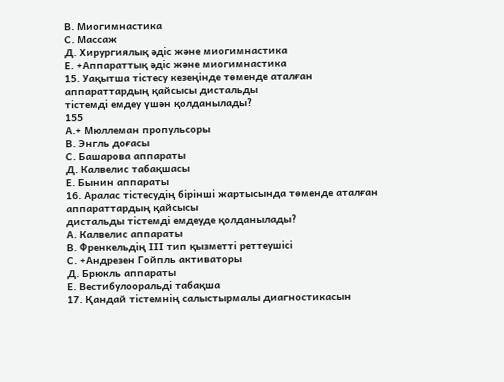В. Миогимнастика
С. Массаж
Д. Хирургиялық әдіс және миогимнастика
Е. +Аппараттық әдіс және миогимнастика
15. Уақытша тістесу кезеңінде төменде аталған аппараттардың қайсысы дистальды
тістемді емдеу үшән қолданылады?
155
А.+ Мюллеман пропульсоры
В. Энгль доғасы
С. Башарова аппараты
Д. Калвелис табақшасы
Е. Бынин аппараты
16. Аралас тістесудің бірінші жартысында төменде аталған аппараттардың қайсысы
дистальды тістемді емдеуде қолданылады?
А. Калвелис аппараты
В. Френкельдің ІІІ тип қызметті реттеушісі
С. +Андрезен Гойпль активаторы
Д. Брюкль аппараты
Е. Вестибулооральді табақша
17. Қандай тістемнің салыстырмалы диагностикасын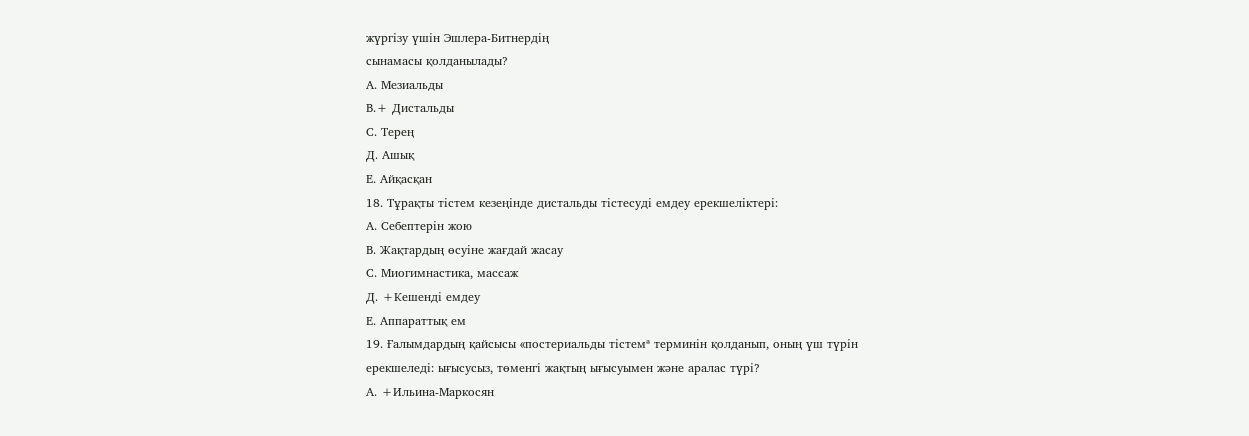жүргізу үшін Эшлера-Битнердің
сынамасы қолданылады?
А. Мезиальды
В.+ Дистальды
С. Терең
Д. Ашық
Е. Айқасқан
18. Тұрақты тістем кезеңінде дистальды тістесуді емдеу ерекшеліктері:
А. Себептерін жою
В. Жақтардың өсуіне жағдай жасау
С. Миогимнастика, массаж
Д. +Кешенді емдеу
Е. Аппараттық ем
19. Ғалымдардың қайсысы «постериальды тістемª терминін қолданып, оның үш түрін
ерекшеледі: ығысусыз, төменгі жақтың ығысуымен және аралас түрі?
А. +Ильина-Маркосян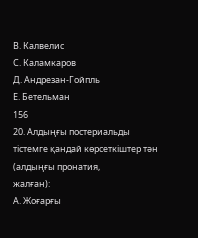В. Калвелис
С. Каламкаров
Д. Андрезан-Гойпль
Е. Бетельман
156
20. Алдыңғы постериальды тістемге қандай көрсеткіштер тән
(алдыңғы пронатия,
жалған):
А. Жоғарғы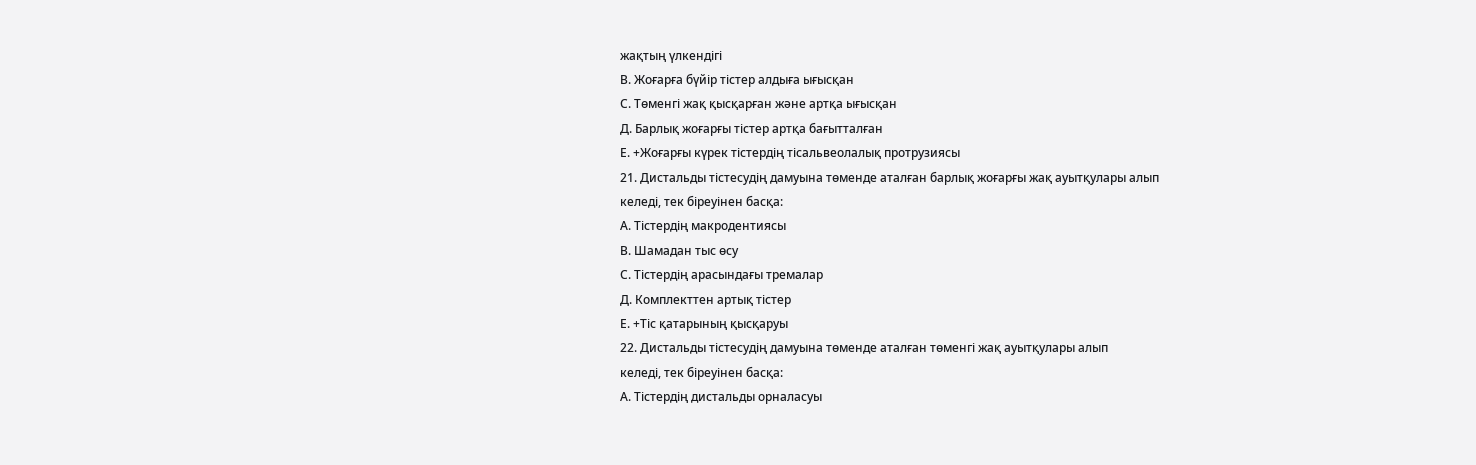жақтың үлкендігі
В. Жоғарға бүйір тістер алдыға ығысқан
С. Төменгі жақ қысқарған және артқа ығысқан
Д. Барлық жоғарғы тістер артқа бағытталған
Е. +Жоғарғы күрек тістердің тісальвеолалық протрузиясы
21. Дистальды тістесудің дамуына төменде аталған барлық жоғарғы жақ ауытқулары алып
келеді, тек біреуінен басқа:
А. Тістердің макродентиясы
В. Шамадан тыс өсу
С. Тістердің арасындағы тремалар
Д. Комплекттен артық тістер
Е. +Тіс қатарының қысқаруы
22. Дистальды тістесудің дамуына төменде аталған төменгі жақ ауытқулары алып
келеді, тек біреуінен басқа:
А. Тістердің дистальды орналасуы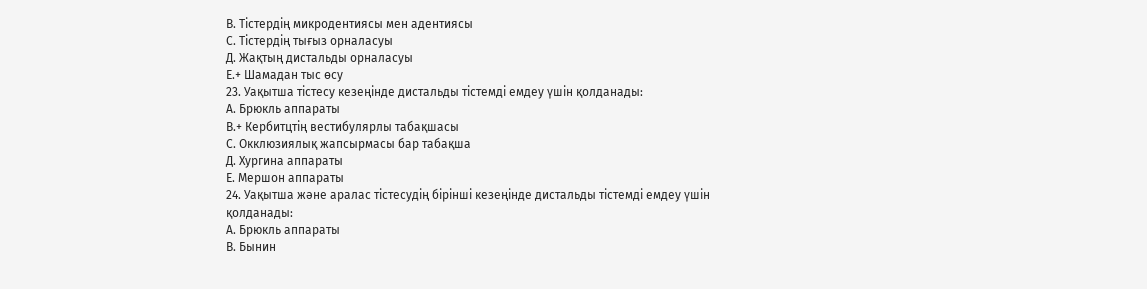В. Тістердің микродентиясы мен адентиясы
С. Тістердің тығыз орналасуы
Д. Жақтың дистальды орналасуы
Е.+ Шамадан тыс өсу
23. Уақытша тістесу кезеңінде дистальды тістемді емдеу үшін қолданады:
А. Брюкль аппараты
В.+ Кербитцтің вестибулярлы табақшасы
С. Окклюзиялық жапсырмасы бар табақша
Д. Хургина аппараты
Е. Мершон аппараты
24. Уақытша және аралас тістесудің бірінші кезеңінде дистальды тістемді емдеу үшін
қолданады:
А. Брюкль аппараты
В. Бынин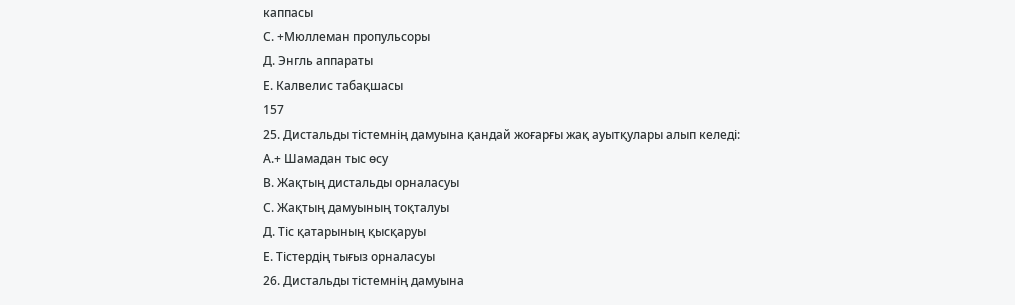каппасы
С. +Мюллеман пропульсоры
Д. Энгль аппараты
Е. Калвелис табақшасы
157
25. Дистальды тістемнің дамуына қандай жоғарғы жақ ауытқулары алып келеді:
А.+ Шамадан тыс өсу
В. Жақтың дистальды орналасуы
С. Жақтың дамуының тоқталуы
Д. Тіс қатарының қысқаруы
Е. Тістердің тығыз орналасуы
26. Дистальды тістемнің дамуына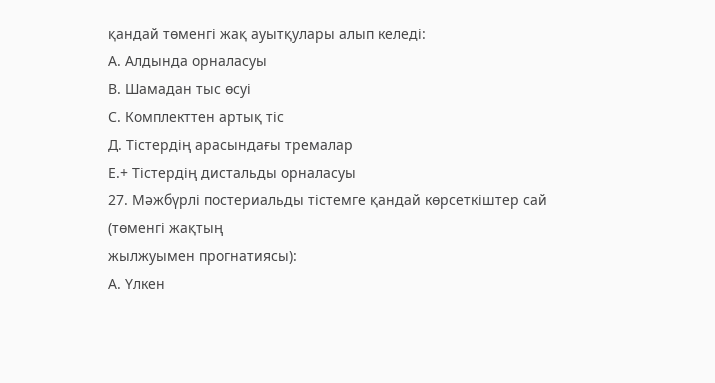қандай төменгі жақ ауытқулары алып келеді:
А. Алдында орналасуы
В. Шамадан тыс өсуі
С. Комплекттен артық тіс
Д. Тістердің арасындағы тремалар
Е.+ Тістердің дистальды орналасуы
27. Мәжбүрлі постериальды тістемге қандай көрсеткіштер сай
(төменгі жақтың
жылжуымен прогнатиясы):
А. Үлкен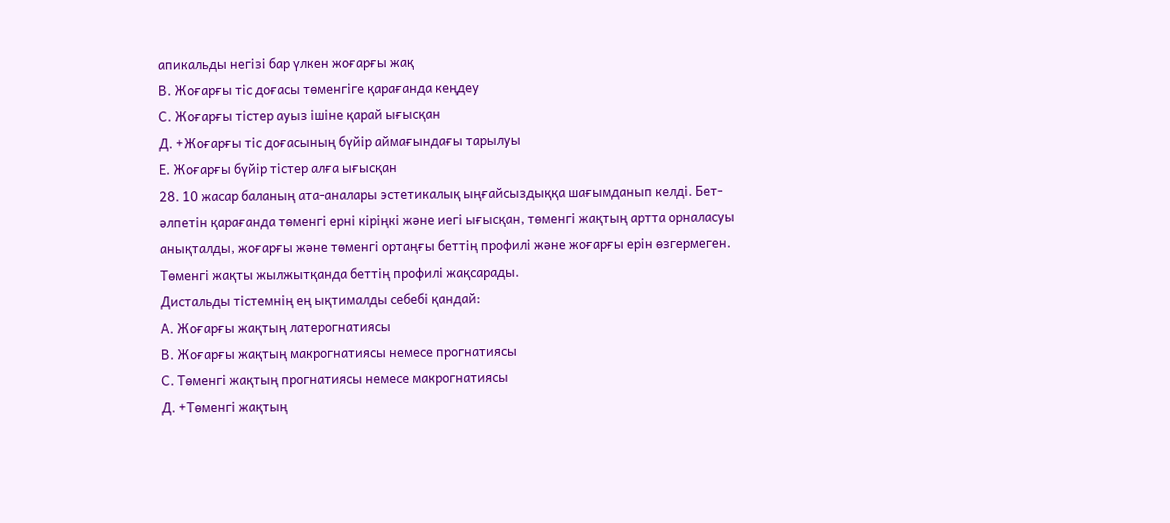апикальды негізі бар үлкен жоғарғы жақ
В. Жоғарғы тіс доғасы төменгіге қарағанда кеңдеу
С. Жоғарғы тістер ауыз ішіне қарай ығысқан
Д. +Жоғарғы тіс доғасының бүйір аймағындағы тарылуы
Е. Жоғарғы бүйір тістер алға ығысқан
28. 10 жасар баланың ата-аналары эстетикалық ыңғайсыздыққа шағымданып келді. Бет-
әлпетін қарағанда төменгі ерні кіріңкі және иегі ығысқан, төменгі жақтың артта орналасуы
анықталды, жоғарғы және төменгі ортаңғы беттің профилі және жоғарғы ерін өзгермеген.
Төменгі жақты жылжытқанда беттің профилі жақсарады.
Дистальды тістемнің ең ықтималды себебі қандай:
А. Жоғарғы жақтың латерогнатиясы
В. Жоғарғы жақтың макрогнатиясы немесе прогнатиясы
С. Төменгі жақтың прогнатиясы немесе макрогнатиясы
Д. +Төменгі жақтың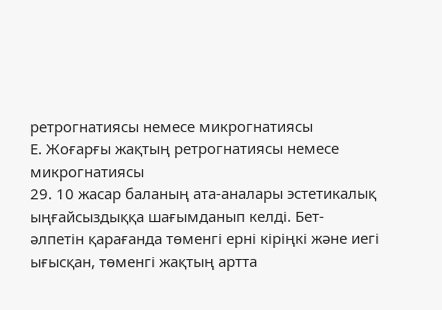ретрогнатиясы немесе микрогнатиясы
Е. Жоғарғы жақтың ретрогнатиясы немесе микрогнатиясы
29. 10 жасар баланың ата-аналары эстетикалық ыңғайсыздыққа шағымданып келді. Бет-
әлпетін қарағанда төменгі ерні кіріңкі және иегі ығысқан, төменгі жақтың артта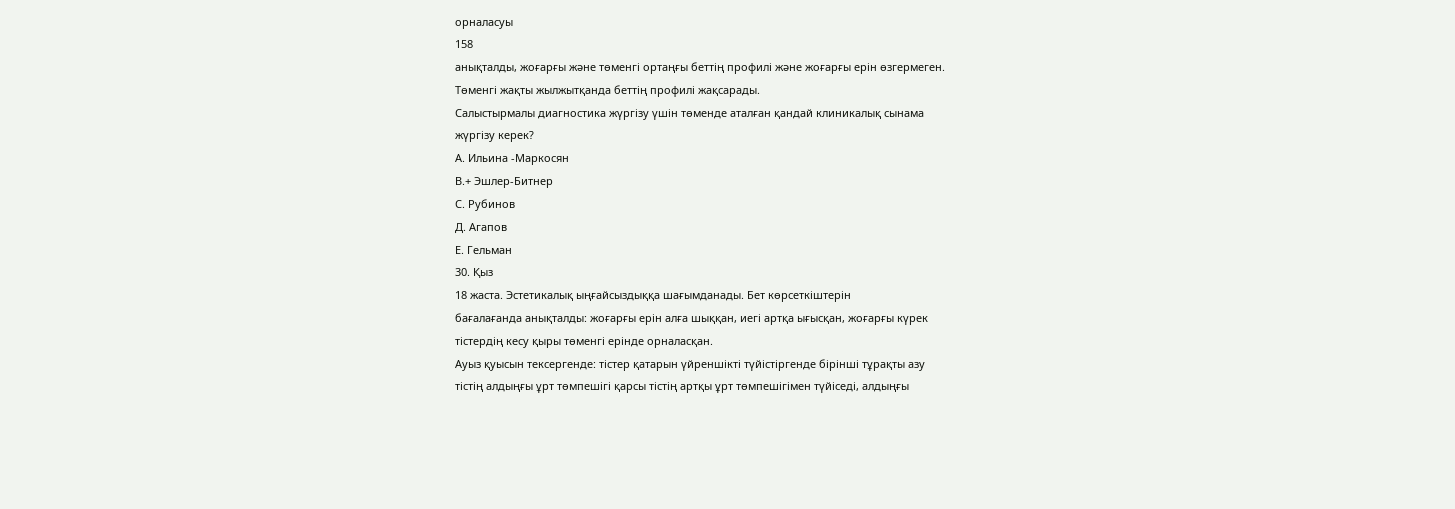орналасуы
158
анықталды, жоғарғы және төменгі ортаңғы беттің профилі және жоғарғы ерін өзгермеген.
Төменгі жақты жылжытқанда беттің профилі жақсарады.
Салыстырмалы диагностика жүргізу үшін төменде аталған қандай клиникалық сынама
жүргізу керек?
А. Ильина -Маркосян
В.+ Эшлер-Битнер
С. Рубинов
Д. Агапов
Е. Гельман
30. Қыз
18 жаста. Эстетикалық ыңғайсыздыққа шағымданады. Бет көрсеткіштерін
бағалағанда анықталды: жоғарғы ерін алға шыққан, иегі артқа ығысқан, жоғарғы күрек
тістердің кесу қыры төменгі ерінде орналасқан.
Ауыз қуысын тексергенде: тістер қатарын үйреншікті түйістіргенде бірінші тұрақты азу
тістің алдыңғы ұрт төмпешігі қарсы тістің артқы ұрт төмпешігімен түйіседі, алдыңғы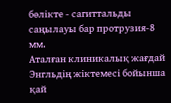бөлікте - сагиттальды саңылауы бар протрузия-8 мм.
Аталған клиникалық жағдай Энгльдің жіктемесі бойынша қай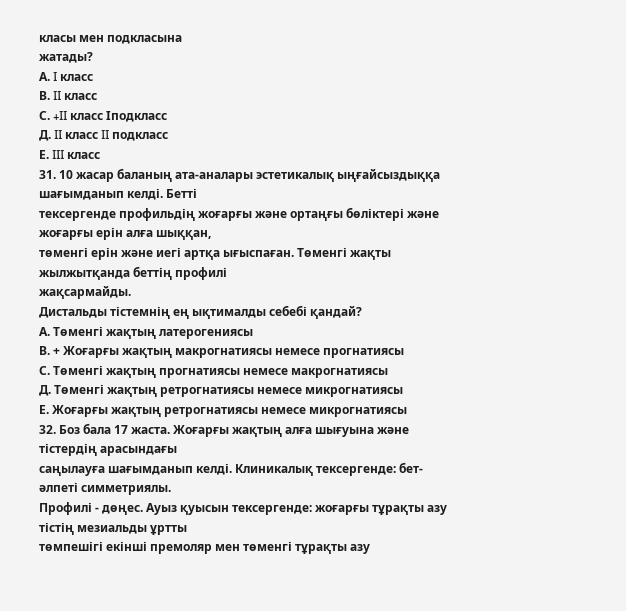класы мен подкласына
жатады?
А. I класс
В. II класс
С. +II класс Iподкласс
Д. II класс II подкласс
Е. III класс
31. 10 жасар баланың ата-аналары эстетикалық ыңғайсыздыққа шағымданып келді. Бетті
тексергенде профильдің жоғарғы және ортаңғы бөліктері және жоғарғы ерін алға шыққан,
төменгі ерін және иегі артқа ығыспаған. Төменгі жақты жылжытқанда беттің профилі
жақсармайды.
Дистальды тістемнің ең ықтималды себебі қандай?
А. Төменгі жақтың латерогениясы
В. + Жоғарғы жақтың макрогнатиясы немесе прогнатиясы
С. Төменгі жақтың прогнатиясы немесе макрогнатиясы
Д. Төменгі жақтың ретрогнатиясы немесе микрогнатиясы
Е. Жоғарғы жақтың ретрогнатиясы немесе микрогнатиясы
32. Боз бала 17 жаста. Жоғарғы жақтың алға шығуына және тістердің арасындағы
саңылауға шағымданып келді. Клиникалық тексергенде: бет-әлпеті симметриялы.
Профилі - дөңес. Ауыз қуысын тексергенде: жоғарғы тұрақты азу тістің мезиальды ұртты
төмпешігі екінші премоляр мен төменгі тұрақты азу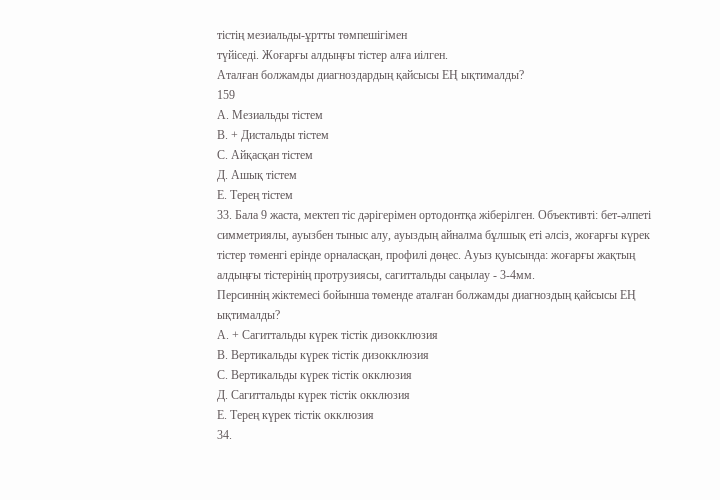тістің мезиальды-ұртты төмпешігімен
түйіседі. Жоғарғы алдыңғы тістер алға иілген.
Аталған болжамды диагноздардың қайсысы ЕҢ ықтималды?
159
А. Мезиальды тістем
В. + Дистальды тістем
С. Айқасқан тістем
Д. Ашық тістем
Е. Терең тістем
33. Бала 9 жаста, мектеп тіс дәрігерімен ортодонтқа жіберілген. Объективті: бет-әлпеті
симметриялы, ауызбен тыныс алу, ауыздың айналма бұлшық еті әлсіз, жоғарғы күрек
тістер төменгі ерінде орналасқан, профилі дөңес. Ауыз қуысында: жоғарғы жақтың
алдыңғы тістерінің протрузиясы, сагиттальды саңылау - 3-4мм.
Персиннің жіктемесі бойынша төменде аталған болжамды диагноздың қайсысы ЕҢ
ықтималды?
А. + Сагиттальды күрек тістік дизокклюзия
В. Вертикальды күрек тістік дизокклюзия
С. Вертикальды күрек тістік окклюзия
Д. Сагиттальды күрек тістік окклюзия
Е. Терең күрек тістік окклюзия
34.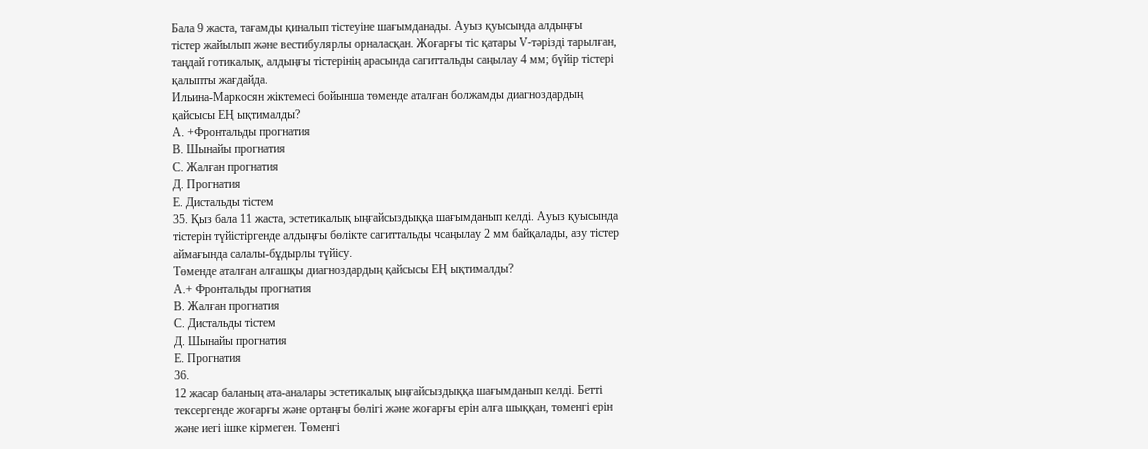Бала 9 жаста, тағамды қиналып тістеуіне шағымданады. Ауыз қуысында алдыңғы
тістер жайылып және вестибулярлы орналасқан. Жоғарғы тіс қатары V-тәрізді тарылған,
таңдай готикалық, алдыңғы тістерінің арасында сагиттальды саңылау 4 мм; бүйір тістері
қалыпты жағдайда.
Ильина-Маркосян жіктемесі бойынша төменде аталған болжамды диагноздардың
қайсысы ЕҢ ықтималды?
А. +Фронтальды прогнатия
В. Шынайы прогнатия
С. Жалған прогнатия
Д. Прогнатия
Е. Дистальды тістем
35. Қыз бала 11 жаста, эстетикалық ыңғайсыздыққа шағымданып келді. Ауыз қуысында
тістерін түйістіргенде алдыңғы бөлікте сагиттальды чсаңылау 2 мм байқалады, азу тістер
аймағында салалы-бұдырлы түйісу.
Төменде аталған алғашқы диагноздардың қайсысы ЕҢ ықтималды?
А.+ Фронтальды прогнатия
В. Жалған прогнатия
С. Дистальды тістем
Д. Шынайы прогнатия
Е. Прогнатия
36.
12 жасар баланың ата-аналары эстетикалық ыңғайсыздыққа шағымданып келді. Бетті
тексергенде жоғарғы және ортаңғы бөлігі және жоғарғы ерін алға шыққан, төменгі ерін
және иегі ішке кірмеген. Төменгі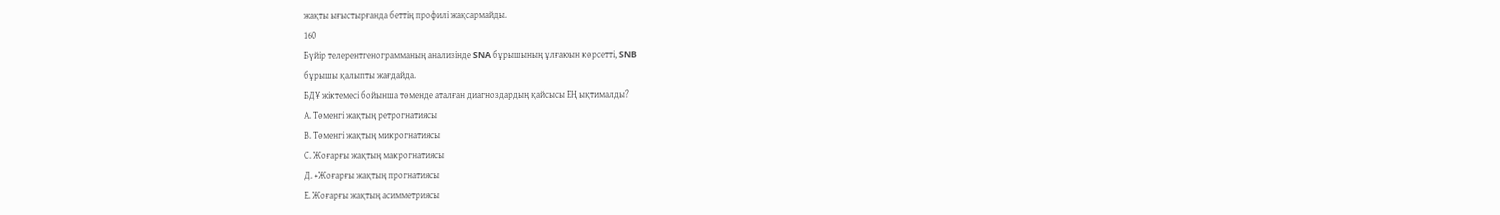жақты ығыстырғанда беттің профилі жақсармайды.
160
Бүйір телерентгенограмманың анализінде SNA бұрышының ұлғаюын көрсетті, SNB
бұрышы қалыпты жағдайда.
БДҰ жіктемесі бойынша төменде аталған диагноздардың қайсысы ЕҢ ықтималды?
А. Төменгі жақтың ретрогнатиясы
В. Төменгі жақтың микрогнатиясы
С. Жоғарғы жақтың макрогнатиясы
Д. +Жоғарғы жақтың прогнатиясы
Е. Жоғарғы жақтың асимметриясы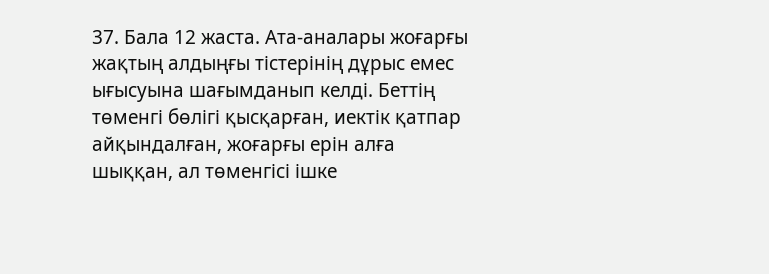37. Бала 12 жаста. Ата-аналары жоғарғы жақтың алдыңғы тістерінің дұрыс емес
ығысуына шағымданып келді. Беттің төменгі бөлігі қысқарған, иектік қатпар
айқындалған, жоғарғы ерін алға шыққан, ал төменгісі ішке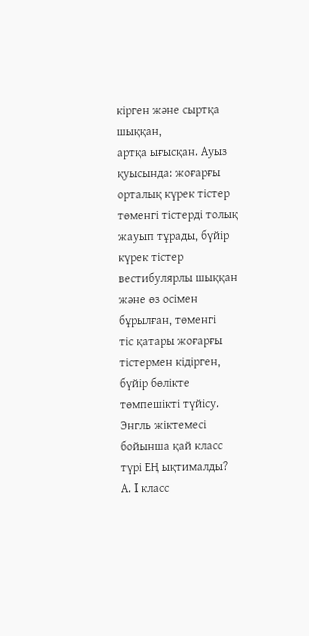кірген және сыртқа шыққан,
артқа ығысқан. Ауыз қуысында: жоғарғы орталық күрек тістер төменгі тістерді толық
жауып тұрады, бүйір күрек тістер вестибулярлы шыққан және өз осімен бұрылған, төменгі
тіс қатары жоғарғы тістермен кідірген, бүйір бөлікте төмпешікті түйісу.
Энгль жіктемесі бойынша қай класс түрі ЕҢ ықтималды?
А. I класс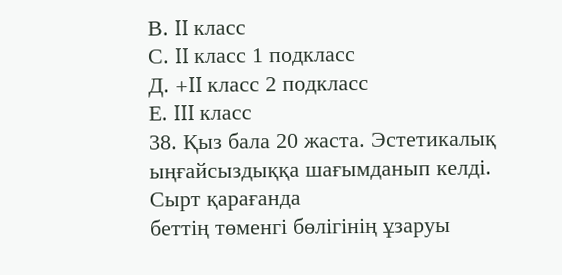В. II класс
С. II класс 1 подкласс
Д. +II класс 2 подкласс
Е. III класс
38. Қыз бала 20 жаста. Эстетикалық ыңғайсыздыққа шағымданып келді. Сырт қарағанда
беттің төменгі бөлігінің ұзаруы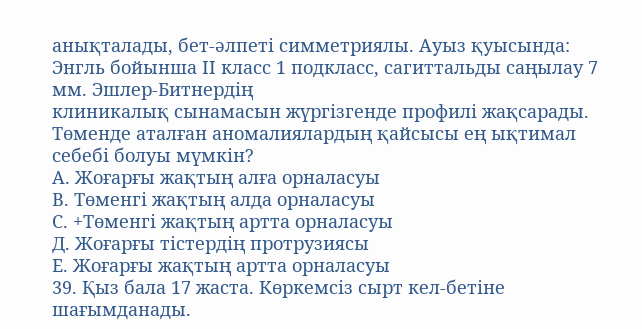анықталады, бет-әлпеті симметриялы. Ауыз қуысында:
Энгль бойынша ІI класс 1 подкласс, сагиттальды саңылау 7 мм. Эшлер-Битнердің
клиникалық сынамасын жүргізгенде профилі жақсарады.
Төменде аталған аномалиялардың қайсысы ең ықтимал себебі болуы мүмкін?
А. Жоғарғы жақтың алға орналасуы
В. Төменгі жақтың алда орналасуы
С. +Төменгі жақтың артта орналасуы
Д. Жоғарғы тістердің протрузиясы
Е. Жоғарғы жақтың артта орналасуы
39. Қыз бала 17 жаста. Көркемсіз сырт кел-бетіне шағымданады.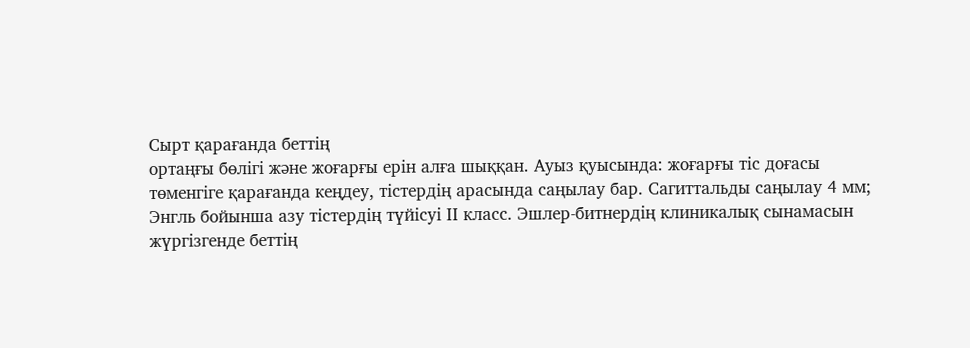Сырт қарағанда беттің
ортаңғы бөлігі және жоғарғы ерін алға шыққан. Ауыз қуысында: жоғарғы тіс доғасы
төменгіге қарағанда кеңдеу, тістердің арасында саңылау бар. Сагиттальды саңылау 4 мм;
Энгль бойынша азу тістердің түйісуі ІІ класс. Эшлер-битнердің клиникалық сынамасын
жүргізгенде беттің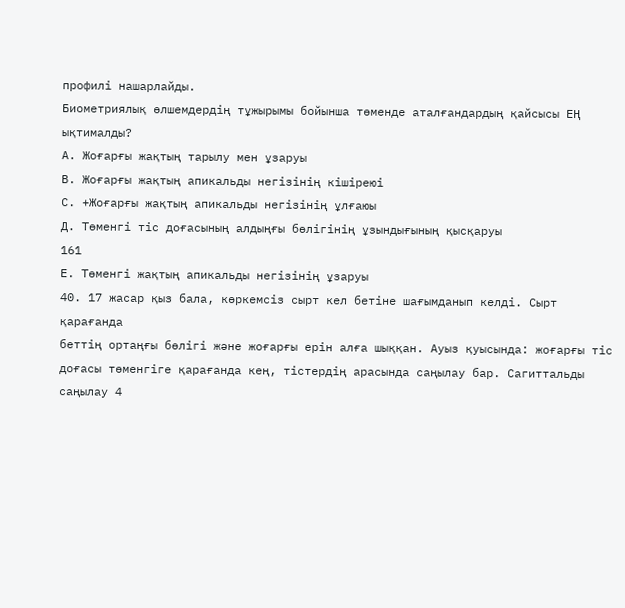профилі нашарлайды.
Биометриялық өлшемдердің тұжырымы бойынша төменде аталғандардың қайсысы ЕҢ
ықтималды?
А. Жоғарғы жақтың тарылу мен ұзаруы
В. Жоғарғы жақтың апикальды негізінің кішіреюі
С. +Жоғарғы жақтың апикальды негізінің ұлғаюы
Д. Төменгі тіс доғасының алдыңғы бөлігінің ұзындығының қысқаруы
161
Е. Төменгі жақтың апикальды негізінің ұзаруы
40. 17 жасар қыз бала, көркемсіз сырт кел бетіне шағымданып келді. Сырт қарағанда
беттің ортаңғы бөлігі және жоғарғы ерін алға шыққан. Ауыз қуысында: жоғарғы тіс
доғасы төменгіге қарағанда кең, тістердің арасында саңылау бар. Сагиттальды саңылау 4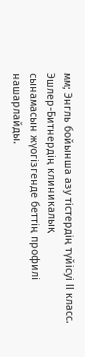мм; Энгль бойынша азу тістердің түйісуі ІІ класс. Эшлер-Битнердің клиникалық
сынамасын жүогізгенде беттің профилі нашарлайды.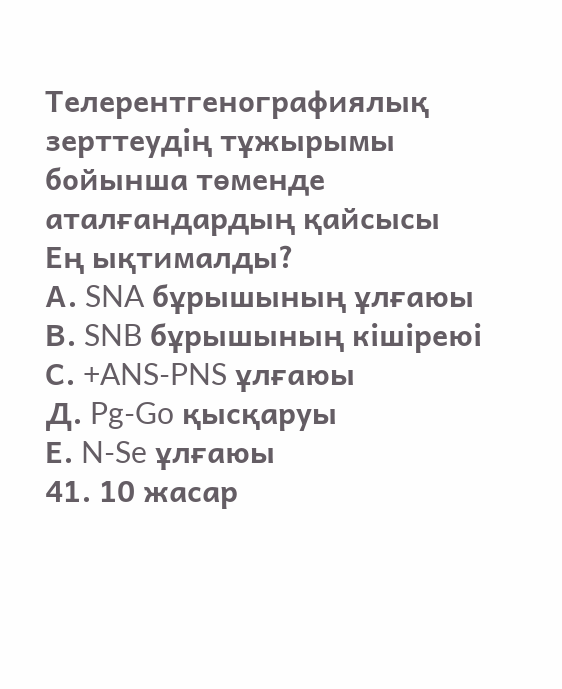Телерентгенографиялық зерттеудің тұжырымы бойынша төменде аталғандардың қайсысы
Ең ықтималды?
А. SNA бұрышының ұлғаюы
В. SNB бұрышының кішіреюі
С. +ANS-PNS ұлғаюы
Д. Pg-Go қысқаруы
Е. N-Se ұлғаюы
41. 10 жасар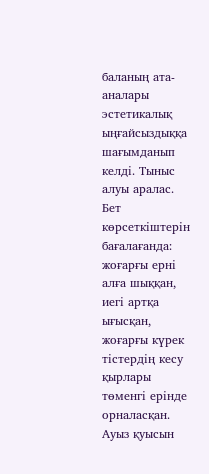баланың ата-аналары эстетикалық ыңғайсыздыққа шағымданып келді. Тыныс
алуы аралас. Бет көрсеткіштерін бағалағанда: жоғарғы ерні алға шыққан, иегі артқа
ығысқан, жоғарғы күрек тістердің кесу қырлары төменгі ерінде орналасқан.
Ауыз қуысын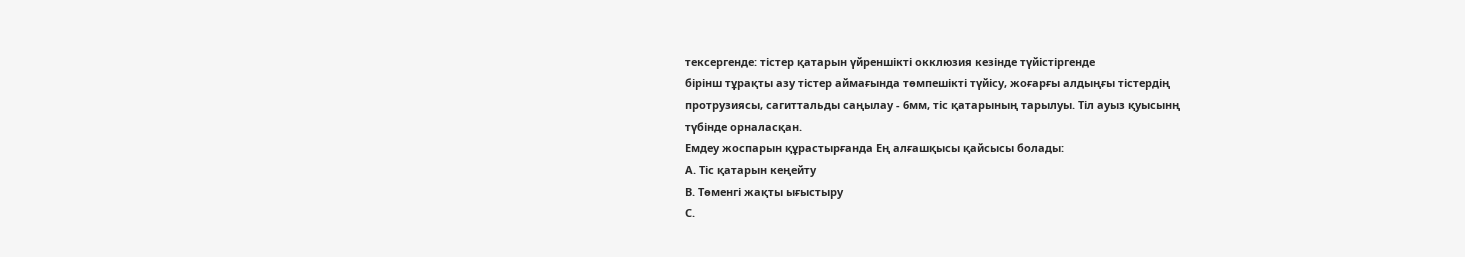тексергенде: тістер қатарын үйреншікті окклюзия кезінде түйістіргенде
бірінш тұрақты азу тістер аймағында төмпешікті түйісу, жоғарғы алдыңғы тістердің
протрузиясы, сагиттальды саңылау - 6мм, тіс қатарының тарылуы. Тіл ауыз қуысынң
түбінде орналасқан.
Емдеу жоспарын құрастырғанда Ең алғашқысы қайсысы болады:
А. Тіс қатарын кеңейту
В. Төменгі жақты ығыстыру
С.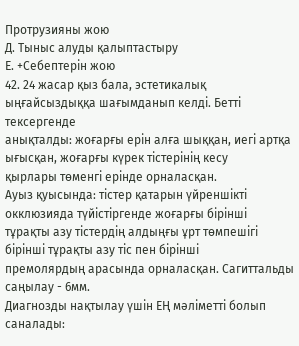Протрузияны жою
Д. Тыныс алуды қалыптастыру
Е. +Себептерін жою
42. 24 жасар қыз бала, эстетикалық ыңғайсыздыққа шағымданып келді. Бетті тексергенде
анықталды: жоғарғы ерін алға шыққан, иегі артқа ығысқан, жоғарғы күрек тістерінің кесу
қырлары төменгі ерінде орналасқан.
Ауыз қуысында: тістер қатарын үйреншікті окклюзияда түйістіргенде жоғарғы бірінші
тұрақты азу тістердің алдыңғы ұрт төмпешігі бірінші тұрақты азу тіс пен бірінші
премолярдың арасында орналасқан. Сагиттальды саңылау - 6мм.
Диагнозды нақтылау үшін ЕҢ мәліметті болып саналады: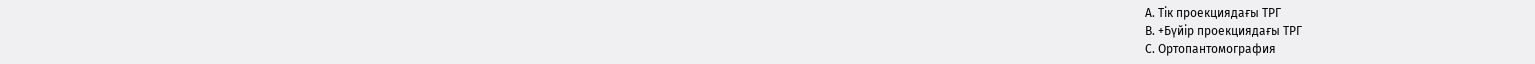А. Тік проекциядағы ТРГ
В. +Бүйір проекциядағы ТРГ
С. Ортопантомография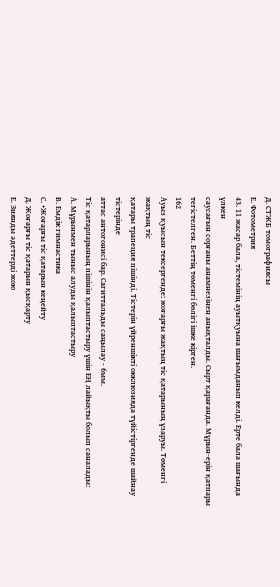Д. СТЖБ томографиясы
Е. Фотометрия
43. 11 жасар бала, тістемінің ауытқуына шағымданып келді. Ерте бала шағында үлкен
саусағын сорғаны анамнезінен анықталды. Сырт қарағанда. Мұрын-ерін қатпары
тегістелген. Беттің төменгі бөлігі ішке кірген.
162
Ауыз қуысын тексергенде: жоғарғы жақтың тіс қатарының ұзаруы. Төменгі жақтың тіс
қатары трапеция пішінді. Тістерін үйреншікті окклюзияда түйістіргенде шайнау тістерінде
аттас антогонисі бар. Сагиттальды саңылау - 6мм.
Тіс қатарларының пішінін қалыптастыру үшін ЕҢ лайықты болып саналады:
А. Мұрынмен тыныс алуды қалыптастыру
В. Емдік гимнастика
С. +Жоғарғы тіс қатарын кеңейту
Д. Жоғарғы тіс қатарын қысқарту
Е. Зиянды әдеттерді жою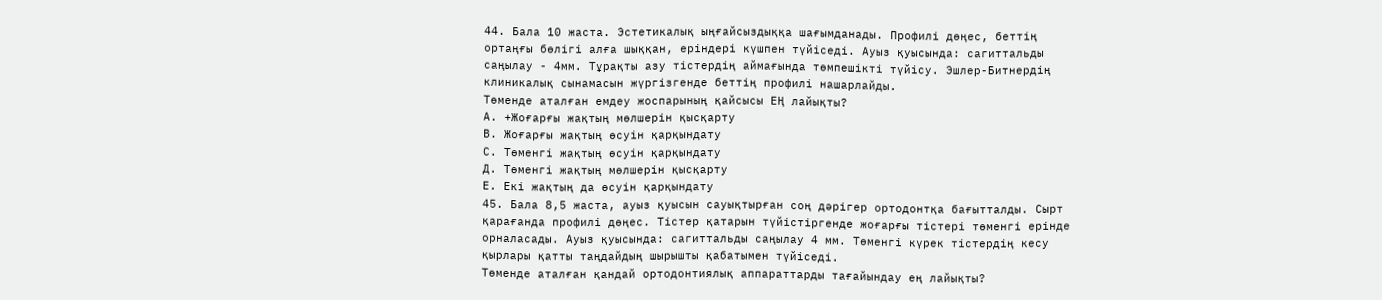44. Бала 10 жаста. Эстетикалық ыңғайсыздыққа шағымданады. Профилі дөңес, беттің
ортаңғы бөлігі алға шыққан, еріндері күшпен түйіседі. Ауыз қуысында: сагиттальды
саңылау - 4мм. Тұрақты азу тістердің аймағында төмпешікті түйісу. Эшлер-Битнердің
клиникалық сынамасын жүргізгенде беттің профилі нашарлайды.
Төменде аталған емдеу жоспарының қайсысы ЕҢ лайықты?
А. +Жоғарғы жақтың мөлшерін қысқарту
В. Жоғарғы жақтың өсуін қарқындату
С. Төменгі жақтың өсуін қарқындату
Д. Төменгі жақтың мөлшерін қысқарту
Е. Екі жақтың да өсуін қарқындату
45. Бала 8,5 жаста, ауыз қуысын сауықтырған соң дәрігер ортодонтқа бағытталды. Сырт
қарағанда профилі дөңес. Тістер қатарын түйістіргенде жоғарғы тістері төменгі ерінде
орналасады. Ауыз қуысында: сагиттальды саңылау 4 мм. Төменгі күрек тістердің кесу
қырлары қатты таңдайдың шырышты қабатымен түйіседі.
Төменде аталған қандай ортодонтиялық аппараттарды тағайындау ең лайықты?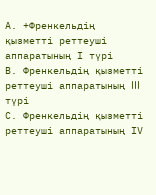А. +Френкельдің қызметті реттеуші аппаратының І түрі
В. Френкельдің қызметті реттеуші аппаратының III түрі
С. Френкельдің қызметті реттеуші аппаратының ІV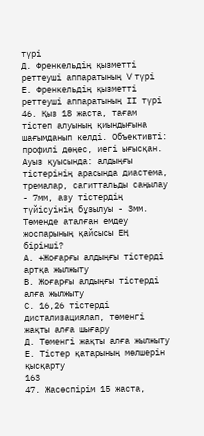түрі
Д. Френкельдің қызметті реттеуші аппаратының V түрі
Е. Френкельдің қызметті реттеуші аппаратының IІ түрі
46. Қыз 18 жаста, тағам тістеп алуының қиындығына шағымданып келді. Объективті:
профилі дөңес, иегі ығысқан. Ауыз қуысында: алдыңғы тістерінің арасында диастема,
тремалар, сагиттальды саңылау - 7мм, азу тістердің түйісуінің бұзылуы - 3мм.
Төменде аталған емдеу жоспарының қайсысы ЕҢ бірінші?
А. +Жоғарғы алдыңғы тістерді артқа жылжыту
В. Жоғарғы алдыңғы тістерді алға жылжыту
С. 16,26 тістерді дистализациялап, төменгі жақты алға шығару
Д. Төменгі жақты алға жылжыту
Е. Тістер қатарының мөлшерін қысқарту
163
47. Жасөспірім 15 жаста,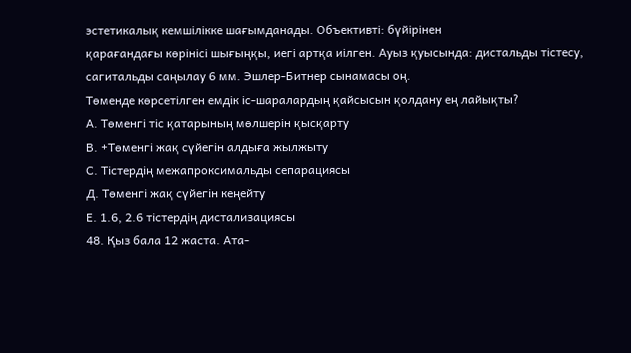эстетикалық кемшілікке шағымданады. Объективті: бүйірінен
қарағандағы көрінісі шығыңқы, иегі артқа иілген. Ауыз қуысында: дистальды тістесу,
сагитальды саңылау 6 мм. Эшлер-Битнер сынамасы оң.
Төменде көрсетілген емдік іс-шаралардың қайсысын қолдану ең лайықты?
А. Төменгі тіс қатарының мөлшерін қысқарту
В. +Төменгі жақ сүйегін алдыға жылжыту
С. Тістердің межапроксимальды сепарациясы
Д. Төменгі жақ сүйегін кеңейту
Е. 1.6, 2.6 тістердің дистализациясы
48. Қыз бала 12 жаста. Ата-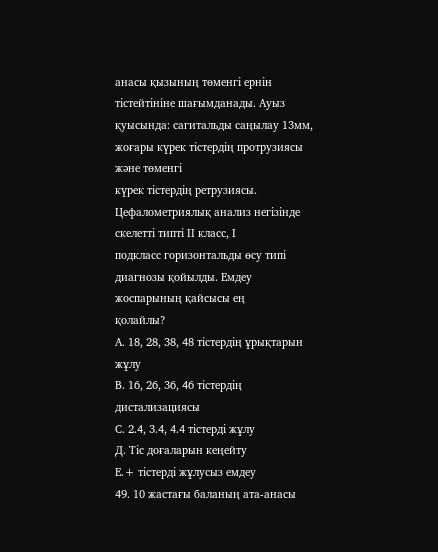анасы қызының төменгі ернін тістейтініне шағымданады. Ауыз
қуысында: сагитальды саңылау 13мм, жоғары күрек тістердің протрузиясы және төменгі
күрек тістердің ретрузиясы. Цефалометриялық анализ негізінде скелетті типті ІІ класс, І
подкласс горизонтальды өсу типі диагнозы қойылды. Емдеу жоспарының қайсысы ең
қолайлы?
А. 18, 28, 38, 48 тістердің ұрықтарын жұлу
В. 16, 26, 36, 46 тістердің дистализациясы
С. 2.4, 3.4, 4.4 тістерді жұлу
Д. Тіс доғаларын кеңейту
Е.+ тістерді жұлусыз емдеу
49. 10 жастағы баланың ата-анасы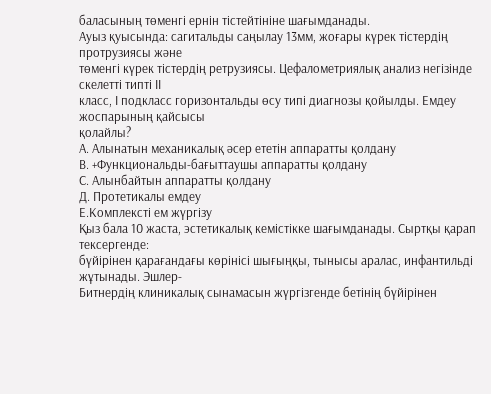баласының төменгі ернін тістейтініне шағымданады.
Ауыз қуысында: сагитальды саңылау 13мм, жоғары күрек тістердің протрузиясы және
төменгі күрек тістердің ретрузиясы. Цефалометриялық анализ негізінде скелетті типті ІІ
класс, І подкласс горизонтальды өсу типі диагнозы қойылды. Емдеу жоспарының қайсысы
қолайлы?
А. Алынатын механикалық әсер ететін аппаратты қолдану
В. +Функциональды-бағыттаушы аппаратты қолдану
С. Алынбайтын аппаратты қолдану
Д. Протетикалы емдеу
Е.Комплексті ем жүргізу
Қыз бала 10 жаста, эстетикалық кемістікке шағымданады. Сыртқы қарап тексергенде:
бүйірінен қарағандағы көрінісі шығыңқы, тынысы аралас, инфантильді жұтынады. Эшлер-
Битнердің клиникалық сынамасын жүргізгенде бетінің бүйірінен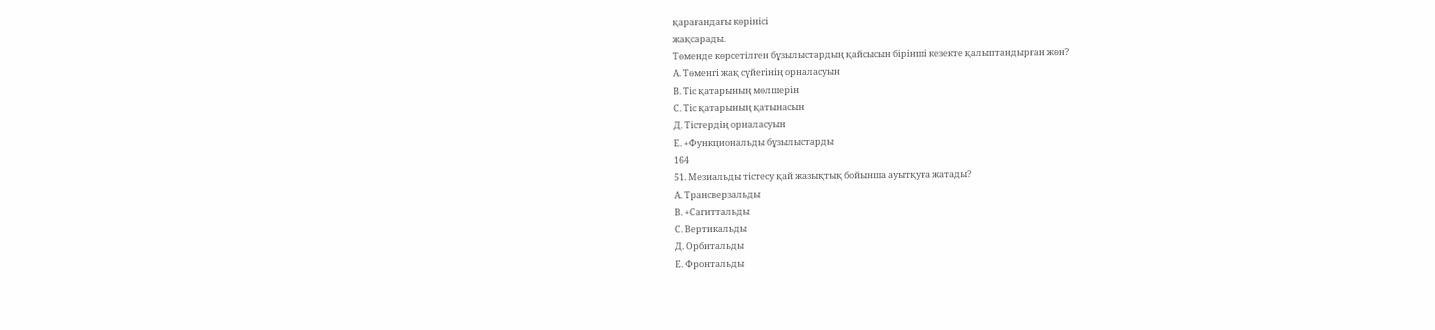қарағандағы көрінісі
жақсарады.
Төменде көрсетілген бұзылыстардың қайсысын бірінші кезекте қалыптандырған жөн?
А. Төменгі жақ сүйегінің орналасуын
В. Тіс қатарының мөлшерін
С. Тіс қатарының қатынасын
Д. Тістердің орналасуын
Е. +Функциональды бұзылыстарды
164
51. Мезиальды тістесу қай жазықтық бойынша ауытқуға жатады?
А. Трансверзальды
В. +Сагиттальды
С. Вертикальды
Д. Орбитальды
Е. Фронтальды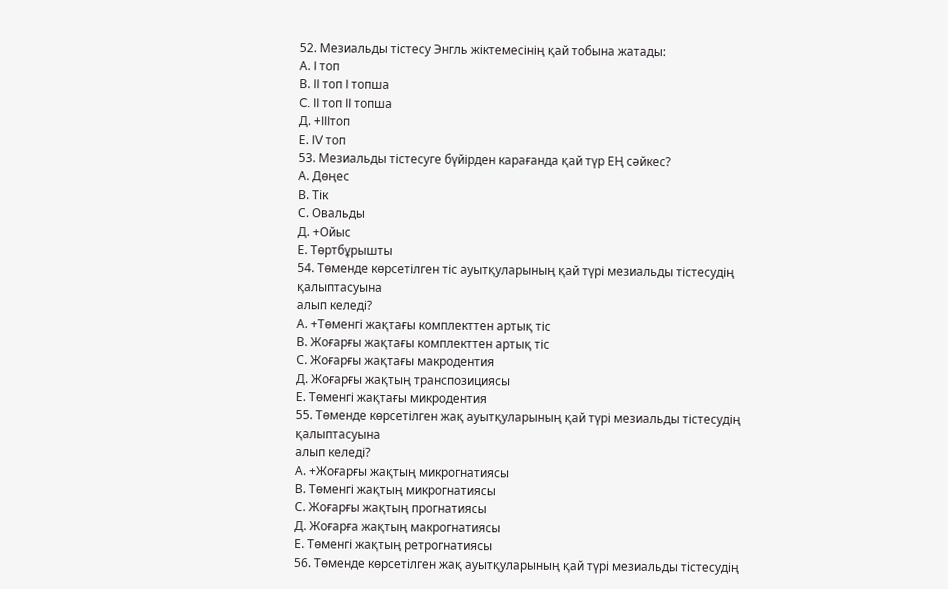52. Мезиальды тістесу Энгль жіктемесінің қай тобына жатады:
А. I топ
В. II топ I топша
C. II топ II топша
Д. +IIIтоп
Е. IV топ
53. Мезиальды тістесуге бүйірден карағанда қай түр ЕҢ сәйкес?
А. Дөңес
В. Тік
С. Овальды
Д. +Ойыс
Е. Төртбұрышты
54. Төменде көрсетілген тіс ауытқуларының қай түрі мезиальды тістесудің қалыптасуына
алып келеді?
А. +Төменгі жақтағы комплекттен артық тіс
В. Жоғарғы жақтағы комплекттен артық тіс
С. Жоғарғы жақтағы макродентия
Д. Жоғарғы жақтың транспозициясы
Е. Төменгі жақтағы микродентия
55. Төменде көрсетілген жақ ауытқуларының қай түрі мезиальды тістесудің қалыптасуына
алып келеді?
А. +Жоғарғы жақтың микрогнатиясы
В. Төменгі жақтың микрогнатиясы
С. Жоғарғы жақтың прогнатиясы
Д. Жоғарға жақтың макрогнатиясы
Е. Төменгі жақтың ретрогнатиясы
56. Төменде көрсетілген жақ ауытқуларының қай түрі мезиальды тістесудің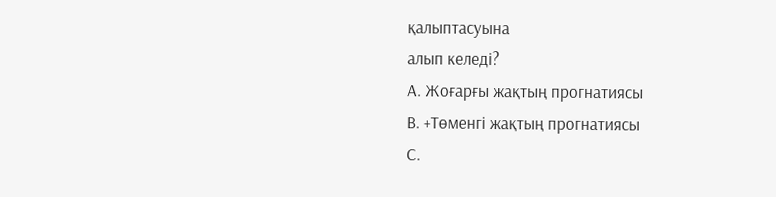қалыптасуына
алып келеді?
А. Жоғарғы жақтың прогнатиясы
В. +Төменгі жақтың прогнатиясы
С.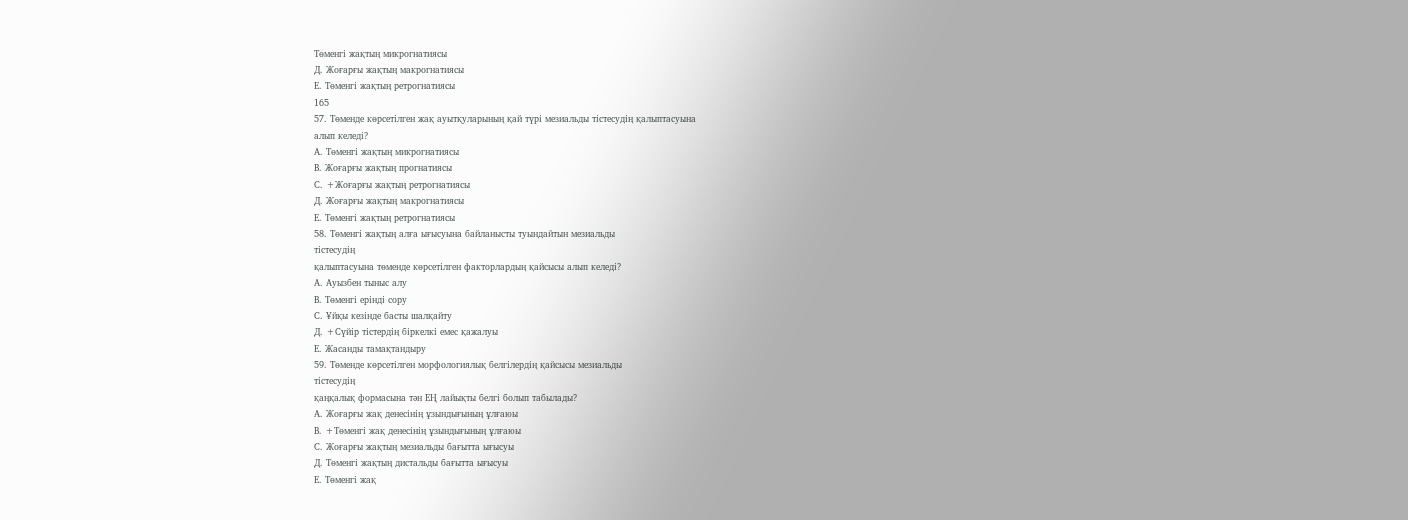Төменгі жақтың микрогнатиясы
Д. Жоғарғы жақтың макрогнатиясы
Е. Төменгі жақтың ретрогнатиясы
165
57. Төменде көрсетілген жақ ауытқуларының қай түрі мезиальды тістесудің қалыптасуына
алып келеді?
А. Төменгі жақтың микрогнатиясы
В. Жоғарғы жақтың прогнатиясы
С. +Жоғарғы жақтың ретрогнатиясы
Д. Жоғарғы жақтың макрогнатиясы
Е. Төменгі жақтың ретрогнатиясы
58. Төменгі жақтың алға ығысуына байланысты туындайтын мезиальды
тістесудің
қалыптасуына төменде көрсетілген факторлардың қайсысы алып келеді?
А. Ауызбен тыныс алу
В. Төменгі ерінді сору
С. Ұйқы кезінде басты шалқайту
Д. +Сүйір тістердің біркелкі емес қажалуы
Е. Жасанды тамақтандыру
59. Төменде көрсетілген морфологиялық белгілердің қайсысы мезиальды
тістесудің
қаңқалық формасына тән ЕҢ лайықты белгі болып табылады?
А. Жоғарғы жақ денесінің ұзындығының ұлғаюы
В. +Төменгі жақ денесінің ұзындығының ұлғаюы
С. Жоғарғы жақтың мезиальды бағытта ығысуы
Д. Төменгі жақтың дистальды бағытта ығысуы
Е. Төменгі жақ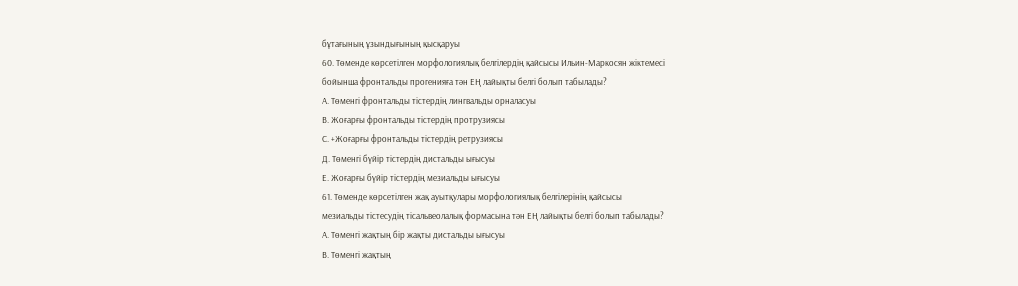бұтағының ұзындығының қысқаруы
60. Төменде көрсетілген морфологиялық белгілердің қайсысы Ильин-Маркосян жіктемесі
бойынша фронтальды прогенияға тән ЕҢ лайықты белгі болып табылады?
А. Төменгі фронтальды тістердің лингвальды орналасуы
В. Жоғарғы фронтальды тістердің протрузиясы
С. +Жоғарғы фронтальды тістердің ретрузиясы
Д. Төменгі бүйір тістердің дистальды ығысуы
Е. Жоғарғы бүйір тістердің мезиальды ығысуы
61. Төменде көрсетілген жақ ауытқулары морфологиялық белгілерінің қайсысы
мезиальды тістесудің тісальвеолалық формасына тән ЕҢ лайықты белгі болып табылады?
А. Төменгі жақтың бір жақты дистальды ығысуы
В. Төменгі жақтың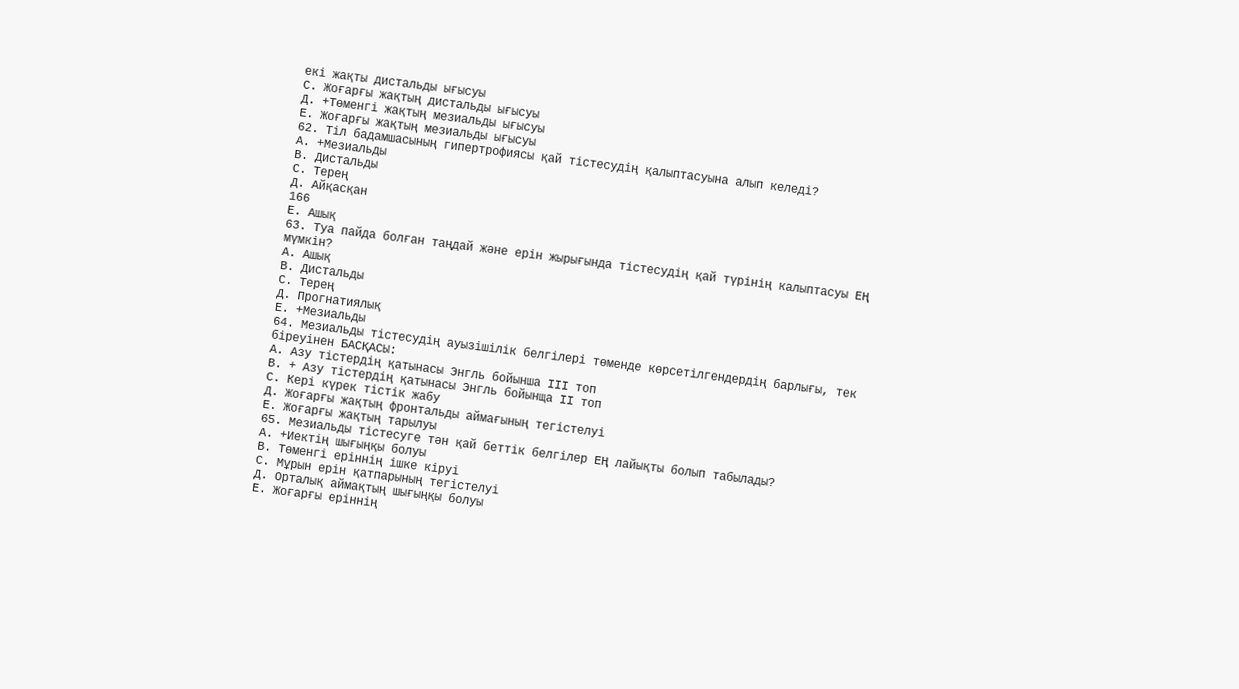екі жақты дистальды ығысуы
С. Жоғарғы жақтың дистальды ығысуы
Д. +Төменгі жақтың мезиальды ығысуы
Е. Жоғарғы жақтың мезиальды ығысуы
62. Тіл бадамшасының гипертрофиясы қай тістесудің қалыптасуына алып келеді?
А. +Мезиальды
В. Дистальды
С. Терең
Д. Айқасқан
166
Е. Ашық
63. Туа пайда болған таңдай және ерін жырығында тістесудің қай түрінің калыптасуы ЕҢ
мүмкін?
А. Ашық
В. Дистальды
С. Терең
Д. Прогнатиялық
Е. +Мезиальды
64. Мезиальды тістесудің ауызішілік белгілері төменде көрсетілгендердің барлығы, тек
біреуінен БАСҚАСЫ:
А. Азу тістердің қатынасы Энгль бойынша III топ
В. + Азу тістердің қатынасы Энгль бойынща II топ
С. Кері күрек тістік жабу
Д. Жоғарғы жақтың фронтальды аймағының тегістелуі
Е. Жоғарғы жақтың тарылуы
65. Мезиальды тістесуге тән қай беттік белгілер ЕҢ лайықты болып табылады?
А. +Иектің шығыңқы болуы
В. Төменгі еріннің ішке кіруі
С. Мұрын ерін қатпарының тегістелуі
Д. Орталық аймақтың шығыңқы болуы
Е. Жоғарғы еріннің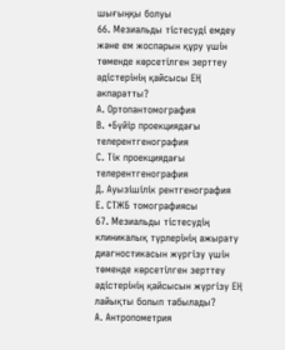шығыңқы болуы
66. Мезиальды тістесуді емдеу және ем жоспарын құру үшін төменде көрсетілген зерттеу
әдістерінің қайсысы ЕҢ акпаратты?
А. Ортопантомография
В. +Бүйір проекциядағы телерентгенография
С. Тік проекциядағы телерентгенография
Д. Ауызішілік рентгенография
Е. СТЖБ томографиясы
67. Мезиальды тістесудің клиникалық түрлерінің ажырату диагностикасын жүргізу үшін
төменде көрсетілген зерттеу әдістерінің қайсысын жүргізу ЕҢ лайықты болып табылады?
А. Антропометрия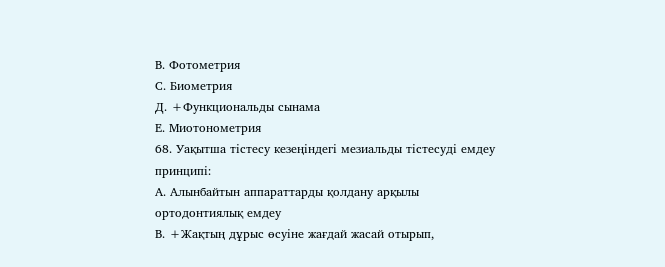В. Фотометрия
С. Биометрия
Д. +Функциональды сынама
Е. Миотонометрия
68. Уақытша тістесу кезеңіндегі мезиальды тістесуді емдеу принципі:
А. Алынбайтын аппараттарды қолдану арқылы ортодонтиялық емдеу
В. +Жақтың дұрыс өсуіне жағдай жасай отырып,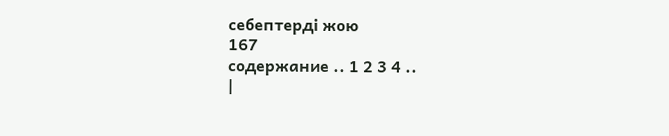себептерді жою
167
содержание .. 1 2 3 4 ..
|